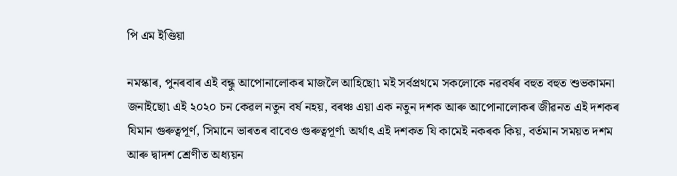পি এম ইণ্ডিয়া

নমস্কাৰ, পুনৰবাৰ এই বন্ধু আপোনালোকৰ মাজলৈ আহিছো৷ মই সৰ্বপ্ৰথমে সকলোকে নৱবৰ্ষৰ বহুত বহুত শুভকামনা জনাইছো৷ এই ২০২০ চন কেৱল নতুন বৰ্ষ নহয়, বৰঞ্চ এয়া এক নতুন দশক আৰু আপোনালোকৰ জীৱনত এই দশকৰ যিমান গুৰুত্বপূৰ্ণ, সিমানে ভাৰতৰ বাবেও গুৰুত্বপূৰ্ণ৷ অৰ্থাৎ এই দশকত যি কামেই নকৰক কিয়, বৰ্তমান সময়ত দশম আৰু দ্বাদশ শ্ৰেণীত অধ্যয়ন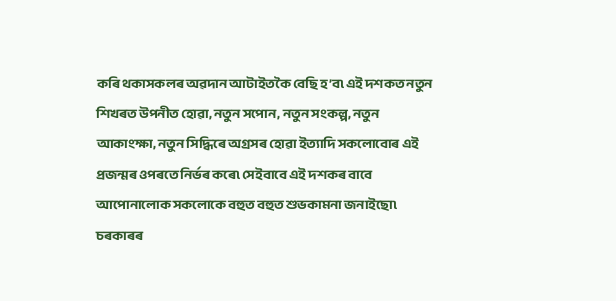কৰি থকাসকলৰ অৱদান আটাইতকৈ বেছি হ’ব৷ এই দশকত নতুন শিখৰত উপনীত হোৱা, নতুন সপোন, নতুন সংকল্প, নতুন আকাংক্ষা, নতুন সিদ্ধিৰে অগ্ৰসৰ হোৱা ইত্যাদি সকলোবোৰ এই প্ৰজন্মৰ ওপৰতে নিৰ্ভৰ কৰে৷ সেইবাবে এই দশকৰ বাবে আপোনালোক সকলোকে বহুত বহুত শুভকামনা জনাইছো৷
চৰকাৰৰ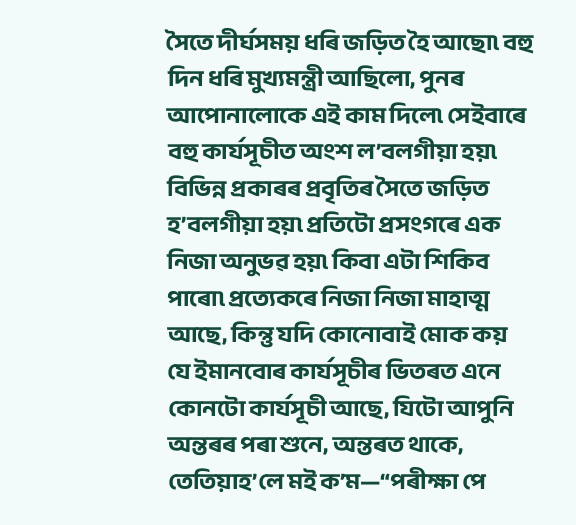সৈতে দীৰ্ঘসময় ধৰি জড়িত হৈ আছো৷ বহু দিন ধৰি মুখ্যমন্ত্ৰী আছিলো, পুনৰ আপোনালোকে এই কাম দিলে৷ সেইবাৰে বহু কাৰ্যসূচীত অংশ ল’বলগীয়া হয়৷ বিভিন্ন প্ৰকাৰৰ প্ৰবৃতিৰ সৈতে জড়িত হ’বলগীয়া হয়৷ প্ৰতিটো প্ৰসংগৰে এক নিজা অনুভৱ হয়৷ কিবা এটা শিকিব পাৰো৷ প্ৰত্যেকৰে নিজা নিজা মাহাত্ম আছে, কিন্তু যদি কোনোবাই মোক কয় যে ইমানবোৰ কাৰ্যসূচীৰ ভিতৰত এনে কোনটো কাৰ্যসূচী আছে, যিটো আপুনি অন্তৰৰ পৰা শুনে, অন্তৰত থাকে, তেতিয়াহ’লে মই ক’ম—“পৰীক্ষা পে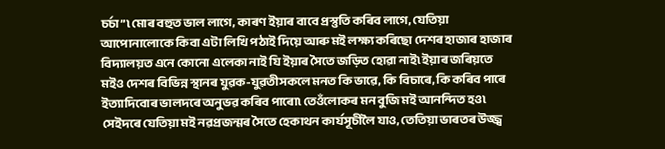চৰ্চা”৷ মোৰ বহুত ভাল লাগে, কাৰণ ইয়াৰ বাবে প্ৰস্তুতি কৰিব লাগে, যেতিয়া আপোনালোকে কিবা এটা লিখি পঠাই দিয়ে আৰু মই লক্ষ্য কৰিছো দেশৰ হাজাৰ হাজাৰ বিদ্যালয়ত এনে কোনো এলেকা নাই যি ইয়াৰ সৈতে জড়িত হোৱা নাই৷ ইয়াৰ জৰিয়তে মইও দেশৰ বিভিন্ন স্থানৰ যুৱক-যুৱতীসকলে মনত কি ভাৱে, কি বিচাৰে, কি কৰিব পাৰে ইত্যাদিবোৰ ভালদৰে অনুভৱ কৰিব পাৰো৷ তেওঁলোকৰ মন বুজি মই আনন্দিত হও৷
সেইদৰে যেতিয়া মই নৱপ্ৰজন্মৰ সৈতে হেকাথন কাৰ্যসূচীলৈ যাও, তেতিয়া ভাৰতৰ উজ্জ্ব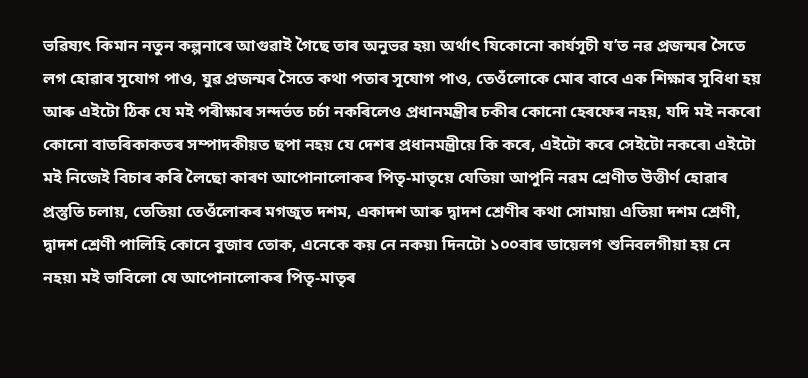ভৱিষ্যৎ কিমান নতুন কল্পনাৰে আগুৱাই গৈছে তাৰ অনুভৱ হয়৷ অৰ্থাৎ যিকোনো কাৰ্যসূচী য’ত নৱ প্ৰজন্মৰ সৈতে লগ হোৱাৰ সূযোগ পাও, যুৱ প্ৰজন্মৰ সৈতে কথা পতাৰ সূযোগ পাও, তেওঁলোকে মোৰ বাবে এক শিক্ষাৰ সুবিধা হয় আৰু এইটো ঠিক যে মই পৰীক্ষাৰ সন্দৰ্ভত চৰ্চা নকৰিলেও প্ৰধানমন্ত্ৰীৰ চকীৰ কোনো হেৰফেৰ নহয়, যদি মই নকৰো কোনো বাতৰিকাকতৰ সম্পাদকীয়ত ছপা নহয় যে দেশৰ প্ৰধানমন্ত্ৰীয়ে কি কৰে, এইটো কৰে সেইটো নকৰে৷ এইটো মই নিজেই বিচাৰ কৰি লৈছো কাৰণ আপোনালোকৰ পিতৃ-মাতৃয়ে যেতিয়া আপুনি নৱম শ্ৰেণীত উত্তীৰ্ণ হোৱাৰ প্ৰস্তুতি চলায়, তেতিয়া তেওঁলোকৰ মগজুত দশম, একাদশ আৰু দ্বাদশ শ্ৰেণীৰ কথা সোমায়৷ এতিয়া দশম শ্ৰেণী, দ্বাদশ শ্ৰেণী পালিহি কোনে বুজাব তোক, এনেকে কয় নে নকয়৷ দিনটো ১০০বাৰ ডায়েলগ শুনিবলগীয়া হয় নে নহয়৷ মই ভাবিলো যে আপোনালোকৰ পিতৃ-মাতৃৰ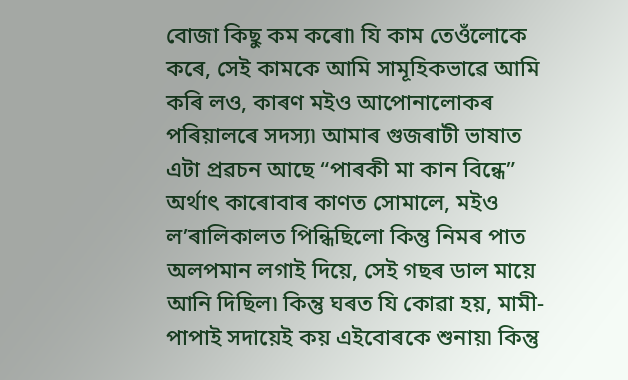বোজা কিছু কম কৰো৷ যি কাম তেওঁলোকে কৰে, সেই কামকে আমি সামূহিকভাৱে আমি কৰি লও, কাৰণ মইও আপোনালোকৰ পৰিয়ালৰে সদস্য৷ আমাৰ গুজৰাটী ভাষাত এটা প্ৰৱচন আছে “পাৰকী মা কান বিন্ধে” অৰ্থাৎ কাৰোবাৰ কাণত সোমালে, মইও ল’ৰালিকালত পিন্ধিছিলো কিন্তু নিমৰ পাত অলপমান লগাই দিয়ে, সেই গছৰ ডাল মায়ে আনি দিছিল৷ কিন্তু ঘৰত যি কোৱা হয়, মামী-পাপাই সদায়েই কয় এইবোৰকে শুনায়৷ কিন্তু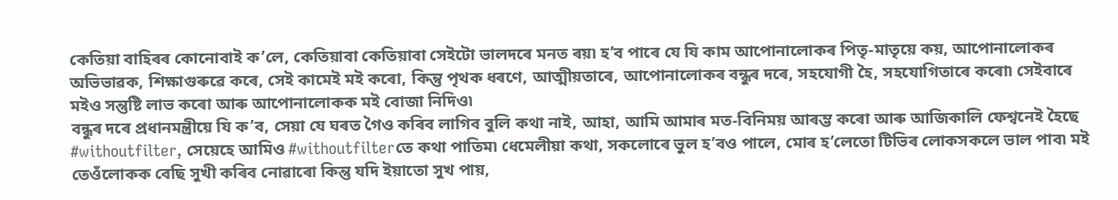কেতিয়া বাহিৰৰ কোনোবাই ক’লে, কেতিয়াবা কেতিয়াবা সেইটো ভালদৰে মনত ৰয়৷ হ’ব পাৰে যে যি কাম আপোনালোকৰ পিতৃ-মাতৃয়ে কয়, আপোনালোকৰ অভিভাৱক, শিক্ষাগুৰুৱে কৰে, সেই কামেই মই কৰো, কিন্তু পৃথক ধৰণে, আত্মীয়তাৰে, আপোনালোকৰ বন্ধুৰ দৰে, সহযোগী হৈ, সহযোগিতাৰে কৰো৷ সেইবাৰে মইও সন্তুষ্টি লাভ কৰো আৰু আপোনালোকক মই বোজা নিদিও৷
বন্ধুৰ দৰে প্ৰধানমন্ত্ৰীয়ে যি ক’ব, সেয়া যে ঘৰত গৈও কৰিব লাগিব বুলি কথা নাই, আহা, আমি আমাৰ মত-বিনিময় আৰম্ভ কৰো আৰু আজিকালি ফেশ্বনেই হৈছে #withoutfilter, সেয়েহে আমিও #withoutfilterতে কথা পাতিম৷ ধেমেলীয়া কথা, সকলোৰে ভুল হ’বও পালে, মোৰ হ’লেতো টিভিৰ লোকসকলে ভাল পাব৷ মই তেওঁলোকক বেছি সুখী কৰিব নোৱাৰো কিন্তু যদি ইয়াতো সুখ পায়,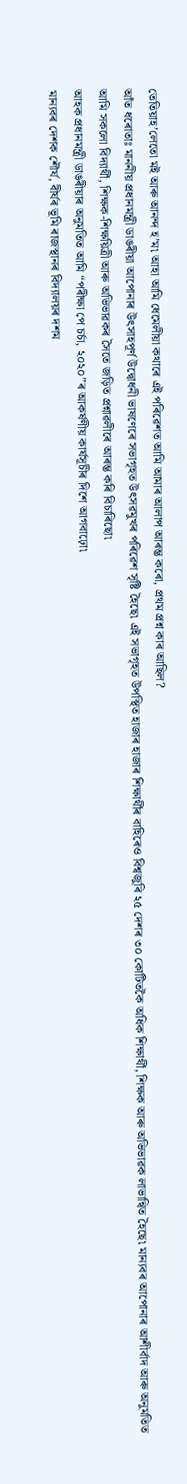তেতিয়াহ’লেতো মই আৰু আনন্দ হ’ম৷ আহা আমি ধেমেলীয়া কথাৰে এই পৰিৱেশত আমি আমাৰ আলাপ আৰম্ভ কৰো, প্ৰথম প্ৰশ্ন কাৰ আছিল?
আঁত ধৰোতাঃ মাননীয় প্ৰধানমন্ত্ৰী ডাঙৰীয়া আপোনাৰ উৎসাহপূৰ্ণ উদ্বোধনী ভাষণেৰে সভাগৃহত উৎসৱমুখৰ পৰিৱেশ সৃষ্টি হৈছে৷ এই সভাগৃহত উপস্থিত হাজাৰ হাজাৰ শিক্ষাৰ্থীৰ বাহিৰেও বিশ্বজুৰি ২৫ দেশৰ ৩০ কোটিতকৈ অধিক শিক্ষাৰ্থী, শিক্ষক আৰু অভিভাৱক লাভান্বিত হৈছে৷ মান্যবৰ আপোনাৰ আশীৰ্বাদ আৰু অনুমতিত আমি সকলো বিদ্যাৰ্থী, শিক্ষক-শিক্ষয়িত্ৰী আৰু অভিভাৱকৰ সৈতে জড়িত প্ৰশ্নাৱলীৰে আৰম্ভ কৰি বিচাৰিছো৷
আহক প্ৰধানমন্ত্ৰী ডাঙৰীয়াৰ অনুমতিত আমি “পৰীক্ষা পে চৰ্চা, ২০২০”ৰ আকৰ্ষণীয় কাৰ্যসূচীৰ দিশে আগবাঢ়ো৷
মান্যবৰ দেশক শৌৰ্য, বীৰ্যৰ ভূমি ৰাজস্থানৰ বিদ্যালয়ৰ দশম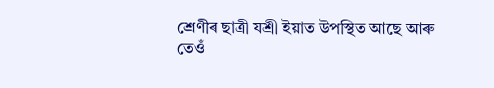শ্ৰেণীৰ ছাত্ৰী যশ্ৰী ইয়াত উপস্থিত আছে আৰু তেওঁ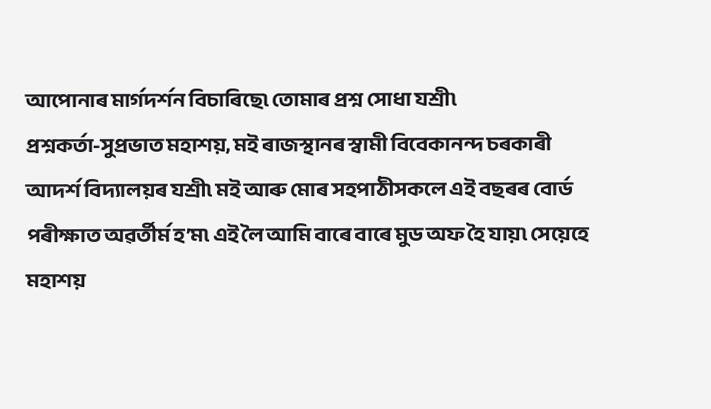আপোনাৰ মাৰ্গদৰ্শন বিচাৰিছে৷ তোমাৰ প্ৰশ্ন সোধা যশ্ৰী৷
প্ৰশ্নকৰ্তা-সুপ্ৰভাত মহাশয়, মই ৰাজস্থানৰ স্বামী বিবেকানন্দ চৰকাৰী আদৰ্শ বিদ্যালয়ৰ যশ্ৰী৷ মই আৰু মোৰ সহপাঠীসকলে এই বছৰৰ বোৰ্ড পৰীক্ষাত অৱৰ্তীৰ্ম হ’ম৷ এই লৈ আমি বাৰে বাৰে মুড অফ হৈ যায়৷ সেয়েহে মহাশয়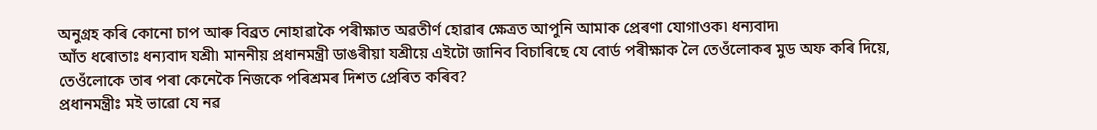অনুগ্ৰহ কৰি কোনো চাপ আৰু বিব্ৰত নোহাৱাকৈ পৰীক্ষাত অৱতীৰ্ণ হোৱাৰ ক্ষেত্ৰত আপুনি আমাক প্ৰেৰণা যোগাওক৷ ধন্যবাদ৷
আঁত ধৰোতাঃ ধন্যবাদ যশ্ৰী৷ মাননীয় প্ৰধানমন্ত্ৰী ডাঙৰীয়া যশ্ৰীয়ে এইটো জানিব বিচাৰিছে যে বোৰ্ড পৰীক্ষাক লৈ তেওঁলোকৰ মুড অফ কৰি দিয়ে, তেওঁলোকে তাৰ পৰা কেনেকৈ নিজকে পৰিশ্ৰমৰ দিশত প্ৰেৰিত কৰিব?
প্ৰধানমন্ত্ৰীঃ মই ভাৱো যে নৱ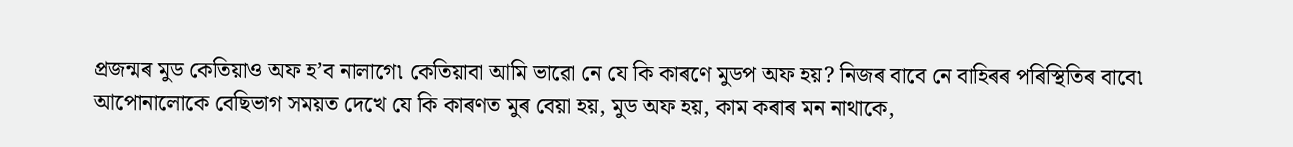প্ৰজন্মৰ মুড কেতিয়াও অফ হ’ব নালাগে৷ কেতিয়াবা আমি ভাৱো নে যে কি কাৰণে মুডপ অফ হয়? নিজৰ বাবে নে বাহিৰৰ পৰিস্থিতিৰ বাবে৷ আপোনালোকে বেছিভাগ সময়ত দেখে যে কি কাৰণত মুৰ বেয়া হয়, মুড অফ হয়, কাম কৰাৰ মন নাথাকে,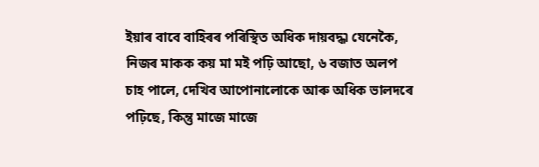ইয়াৰ বাবে বাহিৰৰ পৰিস্থিত অধিক দায়বদ্ধ৷ যেনেকৈ, নিজৰ মাকক কয় মা মই পঢ়ি আছো, ৬ বজাত অলপ চাহ পালে, দেখিব আপোনালোকে আৰু অধিক ভালদৰে পঢ়িছে, কিন্তু মাজে মাজে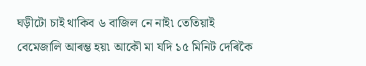ঘড়ীটো চাই থাকিব ৬ বাজিল নে নাই৷ তেতিয়াই বেমেজালি আৰম্ভ হয়৷ আকৌ মা যদি ১৫ মিনিট দেৰিকৈ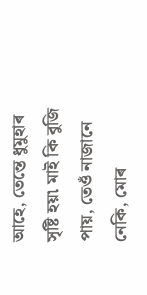আহে, তেন্তে ধুমুহাৰ সৃষ্টি হয়৷ মাই কি বুজি পায়, তেওঁ নাজানে নেকি, মোৰ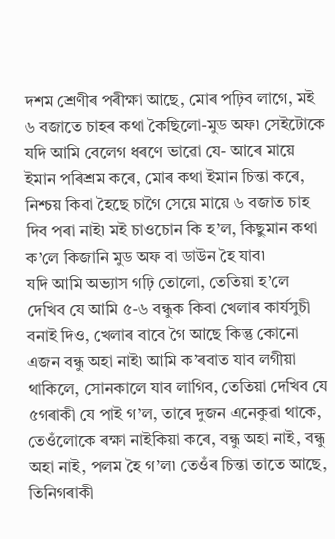দশম শ্ৰেণীৰ পৰীক্ষা আছে, মোৰ পঢ়িব লাগে, মই ৬ বজাতে চাহৰ কথা কৈছিলো-মুড অফ৷ সেইটোকে যদি আমি বেলেগ ধৰণে ভাৱো যে- আৰে মায়ে ইমান পৰিশ্ৰম কৰে, মোৰ কথা ইমান চিন্তা কৰে, নিশ্চয় কিবা হৈছে চাগৈ সেয়ে মায়ে ৬ বজাত চাহ দিব পৰা নাই৷ মই চাওচোন কি হ’ল, কিছুমান কথা ক’লে কিজানি মুড অফ বা ডাউন হৈ যাব৷
যদি আমি অভ্যাস গঢ়ি তোলো, তেতিয়া হ’লে দেখিব যে আমি ৫-৬ বন্ধুক কিবা খেলাৰ কাৰ্যসুচী বনাই দিও, খেলাৰ বাবে গৈ আছে কিন্তু কোনো এজন বন্ধু অহা নাই৷ আমি ক’ৰবাত যাব লগীয়া থাকিলে, সোনকালে যাব লাগিব, তেতিয়া দেখিব যে ৫গৰাকী যে পাই গ’ল, তাৰে দুজন এনেকুৱা থাকে, তেওঁলোকে ৰক্ষা নাইকিয়া কৰে, বন্ধু অহা নাই, বন্ধু অহা নাই, পলম হৈ গ’ল৷ তেওঁৰ চিন্তা তাতে আছে, তিনিগৰাকী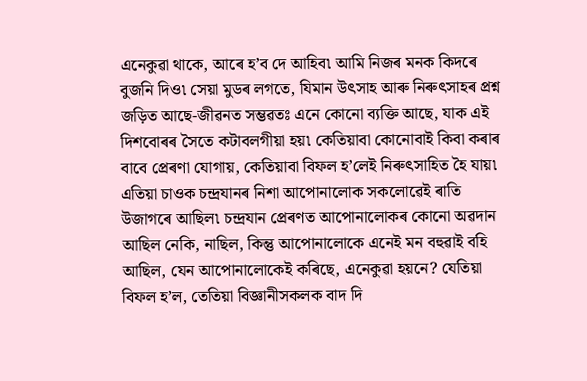এনেকুৱা থাকে, আৰে হ’ব দে আহিব৷ আমি নিজৰ মনক কিদৰে বুজনি দিও৷ সেয়া মুডৰ লগতে, যিমান উৎসাহ আৰু নিৰুৎসাহৰ প্ৰশ্ন জড়িত আছে-জীৱনত সম্ভৱতঃ এনে কোনো ব্যক্তি আছে, যাক এই দিশবোৰৰ সৈতে কটাবলগীয়া হয়৷ কেতিয়াবা কোনোবাই কিবা কৰাৰ বাবে প্ৰেৰণা যোগায়, কেতিয়াবা বিফল হ’লেই নিৰুৎসাহিত হৈ যায়৷
এতিয়া চাওক চন্দ্ৰযানৰ নিশা আপোনালোক সকলোৱেই ৰাতি উজাগৰে আছিল৷ চন্দ্ৰযান প্ৰেৰণত আপোনালোকৰ কোনো অৱদান আছিল নেকি, নাছিল, কিন্তু আপোনালোকে এনেই মন বহুৱাই বহি আছিল, যেন আপোনালোকেই কৰিছে, এনেকুৱা হয়নে? যেতিয়া বিফল হ’ল, তেতিয়া বিজ্ঞানীসকলক বাদ দি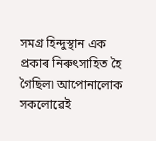সমগ্ৰ হিন্দুস্থান এক প্ৰকাৰ নিৰুৎসাহিত হৈ গৈছিল৷ আপোনালোক সকলোৱেই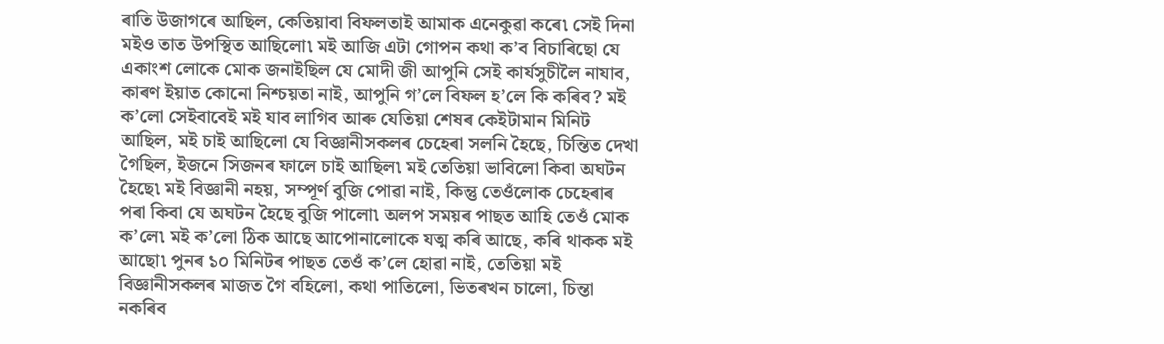ৰাতি উজাগৰে আছিল, কেতিয়াবা বিফলতাই আমাক এনেকুৱা কৰে৷ সেই দিনা মইও তাত উপস্থিত আছিলো৷ মই আজি এটা গোপন কথা ক’ব বিচাৰিছো যে একাংশ লোকে মোক জনাইছিল যে মোদী জী আপুনি সেই কাৰ্যসুচীলৈ নাযাব, কাৰণ ইয়াত কোনো নিশ্চয়তা নাই, আপুনি গ’লে বিফল হ’লে কি কৰিব? মই ক’লো সেইবাবেই মই যাব লাগিব আৰু যেতিয়া শেষৰ কেইটামান মিনিট আছিল, মই চাই আছিলো যে বিজ্ঞানীসকলৰ চেহেৰা সলনি হৈছে, চিন্তিত দেখা গৈছিল, ইজনে সিজনৰ ফালে চাই আছিল৷ মই তেতিয়া ভাবিলো কিবা অঘটন হৈছে৷ মই বিজ্ঞানী নহয়, সম্পূৰ্ণ বুজি পোৱা নাই, কিন্তু তেওঁলোক চেহেৰাৰ পৰা কিবা যে অঘটন হৈছে বুজি পালো৷ অলপ সময়ৰ পাছত আহি তেওঁ মোক ক’লে৷ মই ক’লো ঠিক আছে আপোনালোকে যত্ম কৰি আছে, কৰি থাকক মই আছো৷ পুনৰ ১০ মিনিটৰ পাছত তেওঁ ক’লে হোৱা নাই, তেতিয়া মই বিজ্ঞানীসকলৰ মাজত গৈ বহিলো, কথা পাতিলো, ভিতৰখন চালো, চিন্তা নকৰিব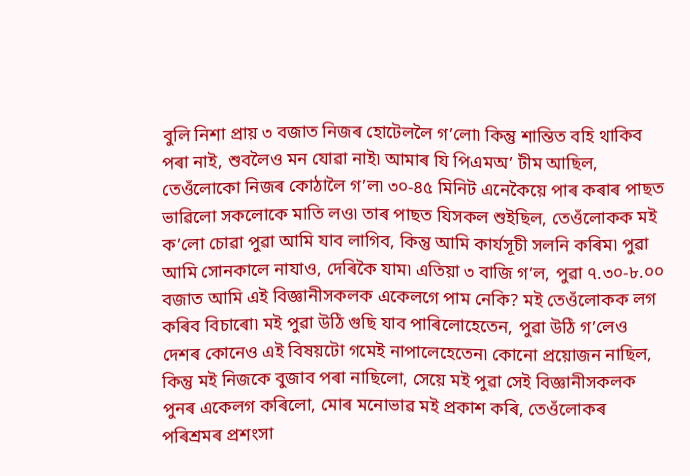বুলি নিশা প্ৰায় ৩ বজাত নিজৰ হোটেললৈ গ’লো৷ কিন্তু শান্তিত বহি থাকিব পৰা নাই, শুবলৈও মন যোৱা নাই৷ আমাৰ যি পিএমঅ’ টীম আছিল, তেওঁলোকো নিজৰ কোঠালৈ গ’ল৷ ৩০-৪৫ মিনিট এনেকৈয়ে পাৰ কৰাৰ পাছত ভাৱিলো সকলোকে মাতি লও৷ তাৰ পাছত যিসকল শুইছিল, তেওঁলোকক মই ক’লো চোৱা পুৱা আমি যাব লাগিব, কিন্তু আমি কাৰ্যসূচী সলনি কৰিম৷ পুৱা আমি সোনকালে নাযাও, দেৰিকৈ যাম৷ এতিয়া ৩ বাজি গ’ল, পুৱা ৭.৩০-৮.০০ বজাত আমি এই বিজ্ঞানীসকলক একেলগে পাম নেকি? মই তেওঁলোকক লগ কৰিব বিচাৰো৷ মই পুৱা উঠি গুছি যাব পাৰিলোহেতেন, পুৱা উঠি গ’লেও দেশৰ কোনেও এই বিষয়টো গমেই নাপালেহেতেন৷ কোনো প্ৰয়োজন নাছিল, কিন্তু মই নিজকে বুজাব পৰা নাছিলো, সেয়ে মই পুৱা সেই বিজ্ঞানীসকলক পুনৰ একেলগ কৰিলো, মোৰ মনোভাৱ মই প্ৰকাশ কৰি, তেওঁলোকৰ পৰিশ্ৰমৰ প্ৰশংসা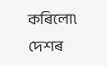কৰিলো৷ দেশৰ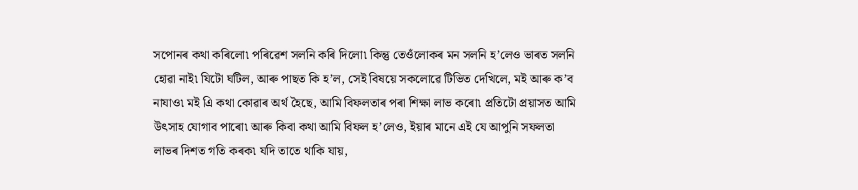সপোনৰ কথা কৰিলো৷ পৰিৱেশ সলনি কৰি দিলো৷ কিন্তু তেওঁলোকৰ মন সলনি হ’লেও ভাৰত সলনি হোৱা নাই৷ যিটো ঘটিল, আৰু পাছত কি হ’ল, সেই বিষয়ে সকলোৱে টিভিত দেখিলে, মই আৰু ক’ব নাযাও৷ মই এি কথা কোৱাৰ অৰ্থ হৈছে, আমি বিফলতাৰ পৰা শিক্ষা লাভ কৰো৷ প্ৰতিটো প্ৰয়াসত আমি উৎসাহ যোগাব পাৰো৷ আৰু কিবা কথা আমি বিফল হ’লেও, ইয়াৰ মানে এই যে আপুনি সফলতা লাভৰ দিশত গতি কৰক৷ যদি তাতে থাকি যায়,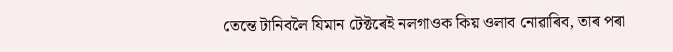তেন্তে টানিবলৈ যিমান টেক্টৰেই নলগাওক কিয় ওলাব নোৱাৰিব, তাৰ পৰা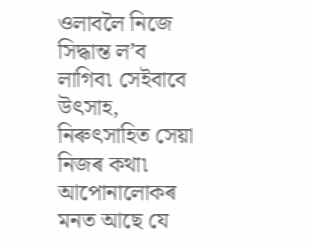ওলাবলৈ নিজে সিদ্ধান্ত ল’ব লাগিব৷ সেইবাবে উৎসাহ, নিৰুৎসাহিত সেয়া নিজৰ কথা৷ আপোনালোকৰ মনত আছে যে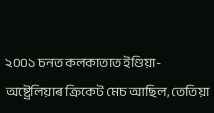২০০১ চনত কলকাতাত ইণ্ডিয়া-অষ্ট্ৰেলিয়াৰ ক্ৰিকেট মেচ আছিল, তেতিয়া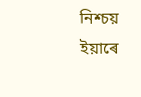নিশ্চয় ইয়াৰে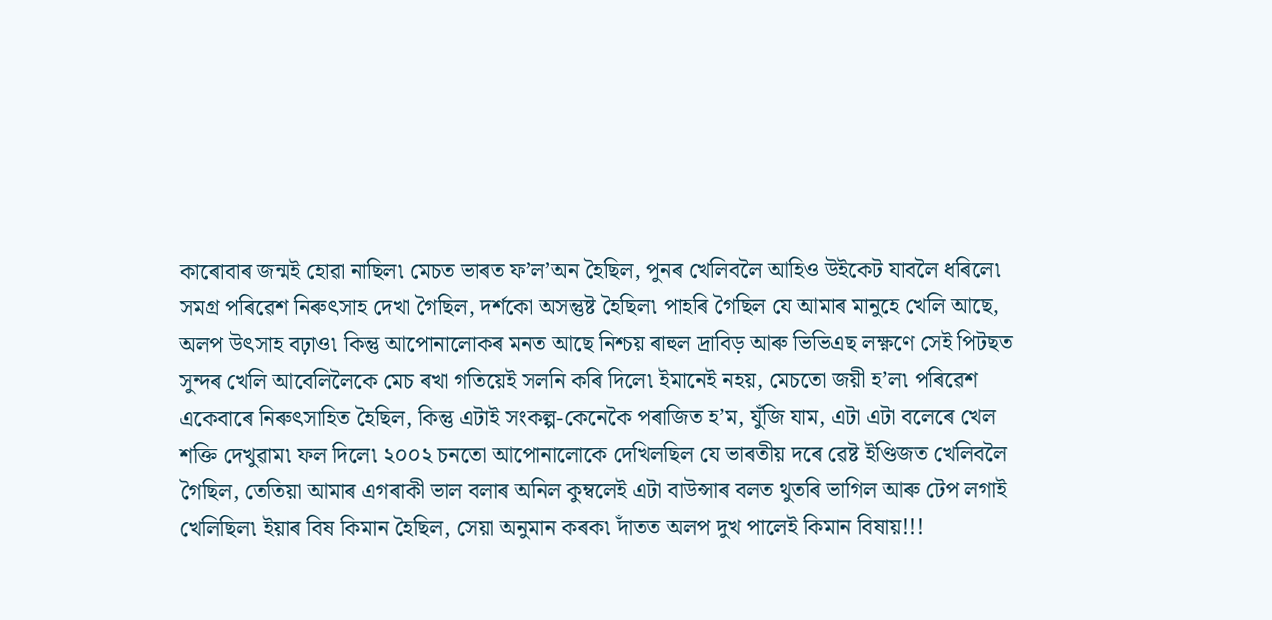কাৰোবাৰ জন্মই হোৱা নাছিল৷ মেচত ভাৰত ফ’ল’অন হৈছিল, পুনৰ খেলিবলৈ আহিও উইকেট যাবলৈ ধৰিলে৷ সমগ্ৰ পৰিৱেশ নিৰুৎসাহ দেখা গৈছিল, দৰ্শকো অসন্তুষ্ট হৈছিল৷ পাহৰি গৈছিল যে আমাৰ মানুহে খেলি আছে, অলপ উৎসাহ বঢ়াও৷ কিন্তু আপোনালোকৰ মনত আছে নিশ্চয় ৰাহুল দ্ৰাবিড় আৰু ভিভিএছ লক্ষ্ণণে সেই পিটছত সুন্দৰ খেলি আবেলিলৈকে মেচ ৰখা গতিয়েই সলনি কৰি দিলে৷ ইমানেই নহয়, মেচতো জয়ী হ’ল৷ পৰিৱেশ একেবাৰে নিৰুৎসাহিত হৈছিল, কিন্তু এটাই সংকল্প-কেনেকৈ পৰাজিত হ’ম, যুঁজি যাম, এটা এটা বলেৰে খেল শক্তি দেখুৱাম৷ ফল দিলে৷ ২০০২ চনতো আপোনালোকে দেখিলছিল যে ভাৰতীয় দৰে ৱেষ্ট ইণ্ডিজত খেলিবলৈ গৈছিল, তেতিয়া আমাৰ এগৰাকী ভাল বলাৰ অনিল কুম্বলেই এটা বাউন্সাৰ বলত থুতৰি ভাগিল আৰু টেপ লগাই খেলিছিল৷ ইয়াৰ বিষ কিমান হৈছিল, সেয়া অনুমান কৰক৷ দাঁতত অলপ দুখ পালেই কিমান বিষায়!!!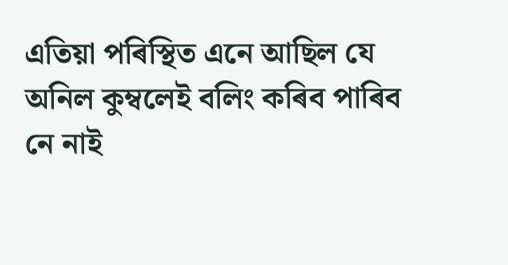এতিয়া পৰিস্থিত এনে আছিল যে অনিল কুম্বলেই বলিং কৰিব পাৰিব নে নাই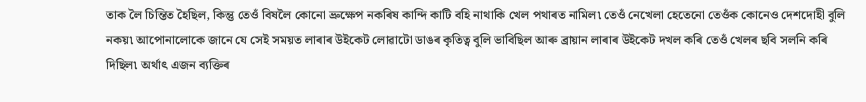তাক লৈ চিন্তিত হৈছিল, কিন্তু তেওঁ বিষলৈ কোনো ভ্ৰুক্ষেপ নকৰিষ কান্দি কাটি বহি নাথাকি খেল পথাৰত নামিল৷ তেওঁ নেখেলা হেতেনো তেওঁক কোনেও দেশদোহী বুলি নকয়৷ আপোনালোকে জানে যে সেই সময়ত লাৰাৰ উইকেট লোৱাটো ডাঙৰ কৃতিত্ব বুলি ভাবিছিল আৰু ব্ৰায়ান লাৰাৰ উইকেট দখল কৰি তেওঁ খেলৰ ছবি সলনি কৰি দিছিল৷ অৰ্থাৎ এজন ব্যক্তিৰ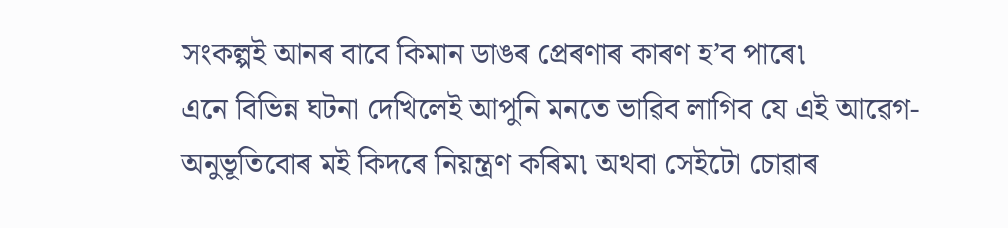সংকল্পই আনৰ বাবে কিমান ডাঙৰ প্ৰেৰণাৰ কাৰণ হ’ব পাৰে৷
এনে বিভিন্ন ঘটনা দেখিলেই আপুনি মনতে ভাৱিব লাগিব যে এই আৱেগ-অনুভূতিবোৰ মই কিদৰে নিয়ন্ত্ৰণ কৰিম৷ অথবা সেইটো চোৱাৰ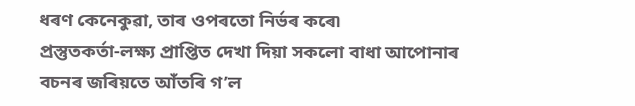ধৰণ কেনেকুৱা, তাৰ ওপৰতো নিৰ্ভৰ কৰে৷
প্ৰস্তুতকৰ্তা-লক্ষ্য প্ৰাপ্তিত দেখা দিয়া সকলো বাধা আপোনাৰ বচনৰ জৰিয়তে আঁতৰি গ’ল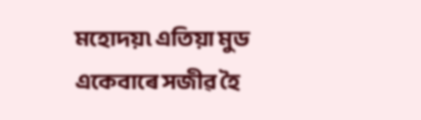মহোদয়৷ এতিয়া মুড একেবাৰে সজীৱ হৈ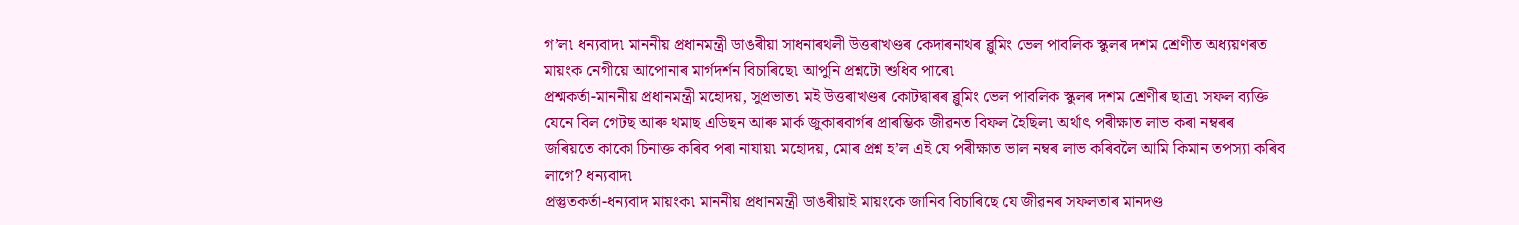গ’ল৷ ধন্যবাদ৷ মাননীয় প্ৰধানমন্ত্ৰী ডাঙৰীয়া সাধনাৰথলী উত্তৰাখণ্ডৰ কেদাৰনাথৰ ব্লুমিং ভেল পাবলিক স্কুলৰ দশম শ্ৰেণীত অধ্যয়ণৰত মায়ংক নেগীয়ে আপোনাৰ মাৰ্গদৰ্শন বিচাৰিছে৷ আপুনি প্ৰশ্নটো শুধিব পাৰে৷
প্ৰশ্মকৰ্তা-মাননীয় প্ৰধানমন্ত্ৰী মহোদয়, সুপ্ৰভাত৷ মই উত্তৰাখণ্ডৰ কোটদ্বাৰৰ ব্লুমিং ভেল পাবলিক স্কুলৰ দশম শ্ৰেণীৰ ছাত্ৰ৷ সফল ব্যক্তি যেনে বিল গেটছ আৰু থমাছ এডিছন আৰু মাৰ্ক জুকাৰবাৰ্গৰ প্ৰাৰম্ভিক জীৱনত বিফল হৈছিল৷ অৰ্থাৎ পৰীক্ষাত লাভ কৰা নম্বৰৰ জৰিয়তে কাকো চিনাক্ত কৰিব পৰা নাযায়৷ মহোদয়, মোৰ প্ৰশ্ন হ’ল এই যে পৰীক্ষাত ভাল নম্বৰ লাভ কৰিবলৈ আমি কিমান তপস্যা কৰিব লাগে? ধন্যবাদ৷
প্ৰস্তুতকৰ্তা-ধন্যবাদ মায়ংক৷ মাননীয় প্ৰধানমন্ত্ৰী ডাঙৰীয়াই মায়ংকে জানিব বিচাৰিছে যে জীৱনৰ সফলতাৰ মানদণ্ড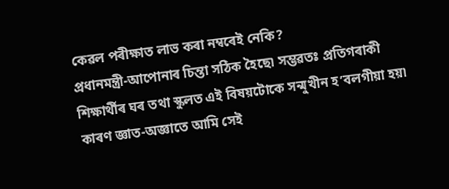কেৱল পৰীক্ষাত লাভ কৰা নম্বৰেই নেকি?
প্ৰধানমন্ত্ৰী-আপোনাৰ চিন্তা সঠিক হৈছে৷ সম্ভৱতঃ প্ৰতিগৰাকী শিক্ষাৰ্থীৰ ঘৰ তথা স্কুলত এই বিষয়টোকে সন্মুখীন হ’বলগীয়া হয়৷ কাৰণ জ্ঞাত-অজ্ঞাতে আমি সেই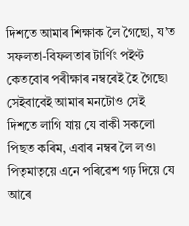দিশতে আমাৰ শিক্ষাক লৈ গৈছো, য’ত সফলতা-বিফলতাৰ টাৰ্ণিং পইণ্ট কেতবোৰ পৰীক্ষাৰ নম্বৰেই হৈ গৈছে৷ সেইবাবেই আমাৰ মনটোও সেই দিশতে লাগি যায় যে বাকী সকলো পিছত কৰিম, এবাৰ নম্বৰ লৈ লও৷ পিতৃমাতৃয়ে এনে পৰিৱেশ গঢ় দিয়ে যে আৰে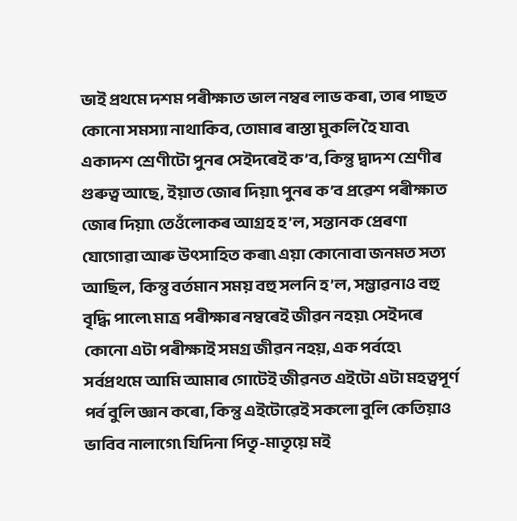ভাই প্ৰথমে দশম পৰীক্ষাত ভাল নম্বৰ লাভ কৰা, তাৰ পাছত কোনো সমস্যা নাথাকিব, তোমাৰ ৰাস্তা মুকলি হৈ যাব৷ একাদশ শ্ৰেণীটো পুনৰ সেইদৰেই ক’ব, কিন্তু দ্বাদশ শ্ৰেণীৰ গুৰুত্ব আছে, ইয়াত জোৰ দিয়া৷ পুনৰ ক’ব প্ৰৱেশ পৰীক্ষাত জোৰ দিয়া৷ তেওঁলোকৰ আগ্ৰহ হ’ল, সন্তানক প্ৰেৰণা যোগোৱা আৰু উৎসাহিত কৰা৷ এয়া কোনোবা জনমত সত্য আছিল, কিন্তু বৰ্তমান সময় বহু সলনি হ’ল, সম্ভাৱনাও বহু বৃদ্ধি পালে৷ মাত্ৰ পৰীক্ষাৰ নম্বৰেই জীৱন নহয়৷ সেইদৰে কোনো এটা পৰীক্ষাই সমগ্ৰ জীৱন নহয়, এক পৰ্বহে৷
সৰ্বপ্ৰথমে আমি আমাৰ গোটেই জীৱনত এইটো এটা মহত্বপূৰ্ণ পৰ্ব বুলি জ্ঞান কৰো, কিন্তু এইটোৱেই সকলো বুলি কেতিয়াও ভাবিব নালাগে৷ যিদিনা পিতৃ-মাতৃয়ে মই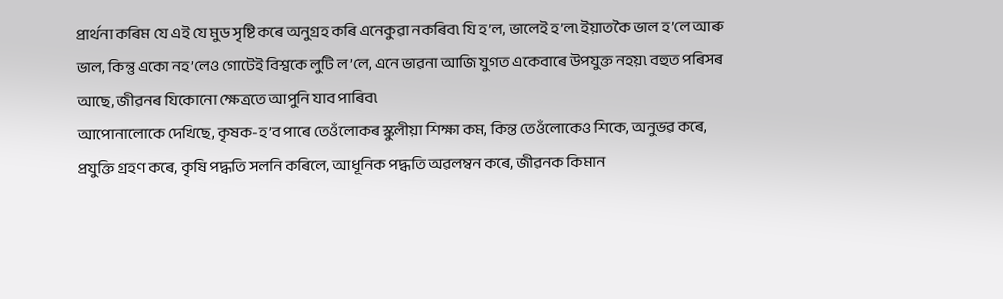প্ৰাৰ্থনা কৰিম যে এই যে মুড সৃষ্টি কৰে অনুগ্ৰহ কৰি এনেকুৱা নকৰিব৷ যি হ’ল, ভালেই হ’ল৷ ইয়াতকৈ ভাল হ’লে আৰু ভাল, কিন্তু একো নহ’লেও গোটেই বিশ্বকে লুটি ল’লে, এনে ভাৱনা আজি যুগত একেবাৰে উপযুক্ত নহয়৷ বহুত পৰিসৰ আছে, জীৱনৰ যিকোনো ক্ষেত্ৰতে আপুনি যাব পাৰিব৷
আপোনালোকে দেখিছে, কৃষক-হ’ব পাৰে তেওঁলোকৰ স্কুলীয়া শিক্ষা কম, কিন্ত তেওঁলোকেও শিকে, অনুভৱ কৰে, প্ৰযুক্তি গ্ৰহণ কৰে, কৃষি পদ্ধতি সলনি কৰিলে, আধূনিক পদ্ধতি অৱলম্বন কৰে, জীৱনক কিমান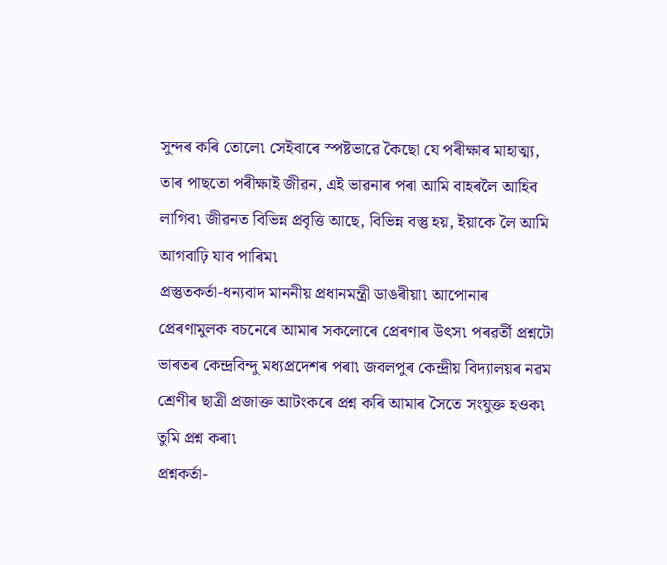সুন্দৰ কৰি তোলে৷ সেইবাৰে স্পষ্টভাৱে কৈছো যে পৰীক্ষাৰ মাহাত্ম্য, তাৰ পাছতো পৰীক্ষাই জীৱন, এই ভাৱনাৰ পৰা আমি বাহৰলৈ আহিব লাগিব৷ জীৱনত বিভিন্ন প্ৰবৃত্তি আছে, বিভিন্ন বস্তু হয়, ইয়াকে লৈ আমি আগবাঢ়ি যাব পাৰিম৷
প্ৰস্তুতকৰ্তা-ধন্যবাদ মাননীয় প্ৰধানমন্ত্ৰী ডাঙৰীয়া৷ আপোনাৰ প্ৰেৰণামুলক বচনেৰে আমাৰ সকলোৰে প্ৰেৰণাৰ উৎস৷ পৰৱৰ্তী প্ৰশ্নটো ভাৰতৰ কেন্দ্ৰবিন্দু মধ্যপ্ৰদেশৰ পৰা৷ জবলপুৰ কেন্দ্ৰীয় বিদ্যালয়ৰ নৱম শ্ৰেণীৰ ছাত্ৰী প্ৰজাক্ত আটংকৰে প্ৰশ্ন কৰি আমাৰ সৈতে সংযুক্ত হওক৷ তুমি প্ৰশ্ন কৰা৷
প্ৰশ্নকৰ্তা-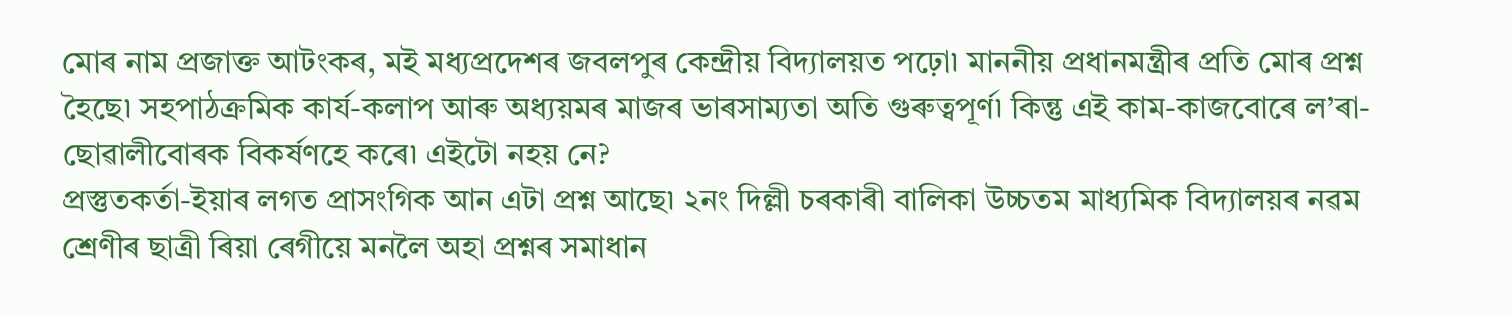মোৰ নাম প্ৰজাক্ত আটংকৰ, মই মধ্যপ্ৰদেশৰ জবলপুৰ কেন্দ্ৰীয় বিদ্যালয়ত পঢ়ো৷ মাননীয় প্ৰধানমন্ত্ৰীৰ প্ৰতি মোৰ প্ৰশ্ন হৈছে৷ সহপাঠক্ৰমিক কাৰ্য-কলাপ আৰু অধ্যয়মৰ মাজৰ ভাৰসাম্যতা অতি গুৰুত্বপূৰ্ণ৷ কিন্তু এই কাম-কাজবোৰে ল’ৰা-ছোৱালীবোৰক বিকৰ্ষণহে কৰে৷ এইটো নহয় নে?
প্ৰস্তুতকৰ্তা-ইয়াৰ লগত প্ৰাসংগিক আন এটা প্ৰশ্ন আছে৷ ২নং দিল্লী চৰকাৰী বালিকা উচ্চতম মাধ্যমিক বিদ্যালয়ৰ নৱম শ্ৰেণীৰ ছাত্ৰী ৰিয়া ৰেগীয়ে মনলৈ অহা প্ৰশ্নৰ সমাধান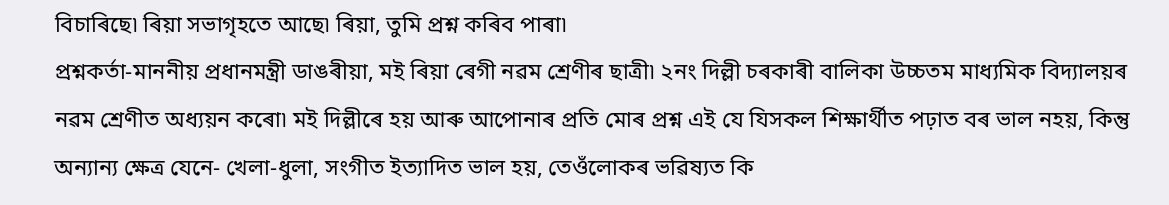বিচাৰিছে৷ ৰিয়া সভাগৃহতে আছে৷ ৰিয়া, তুমি প্ৰশ্ন কৰিব পাৰা৷
প্ৰশ্নকৰ্তা-মাননীয় প্ৰধানমন্ত্ৰী ডাঙৰীয়া, মই ৰিয়া ৰেগী নৱম শ্ৰেণীৰ ছাত্ৰী৷ ২নং দিল্লী চৰকাৰী বালিকা উচ্চতম মাধ্যমিক বিদ্যালয়ৰ নৱম শ্ৰেণীত অধ্যয়ন কৰো৷ মই দিল্লীৰে হয় আৰু আপোনাৰ প্ৰতি মোৰ প্ৰশ্ন এই যে যিসকল শিক্ষাৰ্থীত পঢ়াত বৰ ভাল নহয়, কিন্তু অন্যান্য ক্ষেত্ৰ যেনে- খেলা-ধুলা, সংগীত ইত্যাদিত ভাল হয়, তেওঁলোকৰ ভৱিষ্যত কি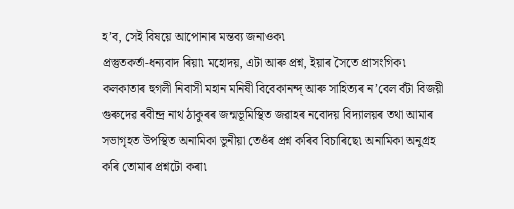হ’ব, সেই বিষয়ে আপোনাৰ মন্তব্য জনাওক৷
প্ৰস্তুতকৰ্তা-ধন্যবাদ ৰিয়া৷ মহোদয়, এটা আৰু প্ৰশ্ন, ইয়াৰ সৈতে প্ৰাসংগিক৷ কলকাতাৰ হুগলী নিবাসী মহান মনিষী বিবেকানন্দ্ আৰু সাহিত্যৰ ন’বেল বঁটা বিজয়ী গুৰুদেৱ ৰবীন্দ্ৰ নাথ ঠাকুৰৰ জন্মভূমিস্থিত জৱাহৰ নবোদয় বিদ্যালয়ৰ তথা আমাৰ সভাগৃহত উপস্থিত অনামিকা ভুনীয়া তেওঁৰ প্ৰশ্ন কৰিব বিচাৰিছে৷ অনামিকা অনুগ্ৰহ কৰি তোমাৰ প্ৰশ্নটো কৰা৷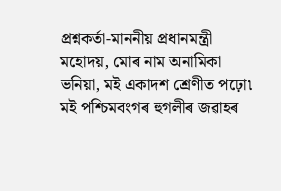প্ৰশ্নকৰ্তা-মাননীয় প্ৰধানমন্ত্ৰী মহোদয়, মোৰ নাম অনামিকা ভনিয়া, মই একাদশ শ্ৰেণীত পঢ়ো৷ মই পশ্চিমবংগৰ হুগলীৰ জৱাহৰ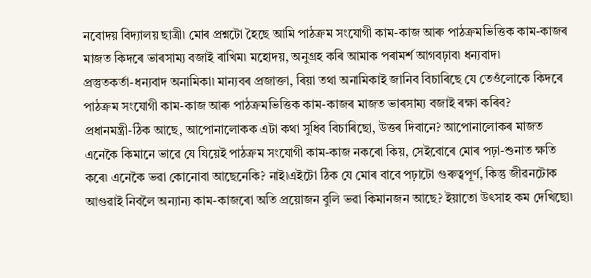নবোদয় বিদ্যালয় ছাত্ৰী৷ মোৰ প্ৰশ্নটো হৈছে আমি পাঠক্ৰম সংযোগী কাম-কাজ আৰু পাঠক্ৰমভিত্তিক কাম-কাজৰ মাজত কিদৰে ভাৰসাম্য বজাই ৰাখিম৷ মহোদয়, অনুগ্ৰহ কৰি আমাক পৰামৰ্শ আগবঢ়াব৷ ধন্যবাদ৷
প্ৰস্তুতকৰ্তা-ধন্যবাদ অনামিকা৷ মান্যবৰ প্ৰজাক্তা, ৰিয়া তথা অনামিকাই জানিব বিচাৰিছে যে তেওঁলোকে কিদৰে পাঠক্ৰম সংযোগী কাম-কাজ আৰু পাঠক্ৰমভিত্তিক কাম-কাজৰ মাজত ভাৰসাম্য বজাই ৰক্ষা কৰিব?
প্ৰধানমন্ত্ৰী-ঠিক আছে, আপোনালোকক এটা কথা সুধিব বিচাৰিছো, উত্তৰ দিবানে? আপোনালোকৰ মাজত এনেকৈ কিমানে ভাৱে যে যিয়েই পাঠক্ৰম সংযোগী কাম-কাজ নকৰো কিয়, সেইবোৰে মোৰ পঢ়া-শুনাত ক্ষতি কৰে৷ এনেকৈ ভৱা কোনোবা আছেনেকি? নাই৷এইটো ঠিক যে মোৰ বাবে পঢ়াটো গুৰুত্বপূৰ্ণ, কিন্তু জীৱনটোক আগুৱাই নিবলৈ অন্যান্য কাম-কাজৰো অতি প্ৰয়োজন বুলি ভৱা কিমানজন আছে? ইয়াতো উৎসাহ কম দেখিছো৷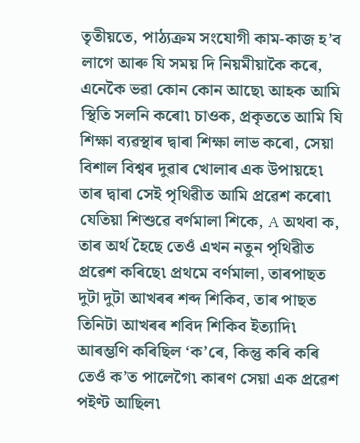তৃতীয়তে, পাঠ্যক্ৰম সংযোগী কাম-কাজ হ’ব লাগে আৰু যি সময় দি নিয়মীয়াকৈ কৰে, এনেকৈ ভৱা কোন কোন আছে৷ আহক আমি স্থিতি সলনি কৰো৷ চাওক, প্ৰকৃততে আমি যি শিক্ষা ব্যৱস্থাৰ দ্বাৰা শিক্ষা লাভ কৰো, সেয়া বিশাল বিশ্বৰ দুৱাৰ খোলাৰ এক উপায়হে৷ তাৰ দ্বাৰা সেই পৃথিৱীত আমি প্ৰৱেশ কৰো৷ যেতিয়া শিশুৱে বৰ্ণমালা শিকে, A অথবা ক, তাৰ অৰ্থ হৈছে তেওঁ এখন নতুন পৃথিৱীত প্ৰৱেশ কৰিছে৷ প্ৰথমে বৰ্ণমালা, তাৰপাছত দুটা দুটা আখৰৰ শব্দ শিকিব, তাৰ পাছত তিনিটা আখৰৰ শবিদ শিকিব ইত্যাদি৷ আৰম্ভণি কৰিছিল ‘ক’ৰে, কিন্তু কৰি কৰি তেওঁ ক’ত পালেগৈ৷ কাৰণ সেয়া এক প্ৰৱেশ পইণ্ট আছিল৷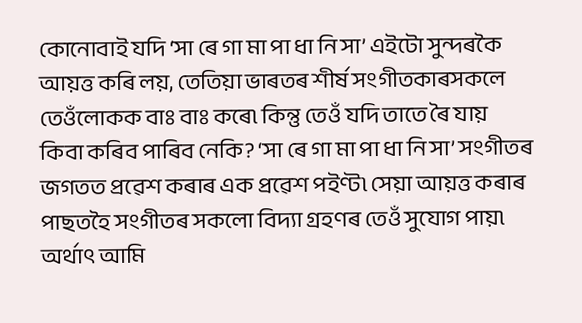কোনোবাই যদি ‘সা ৰে গা মা পা ধা নি সা’ এইটো সুন্দৰকৈ আয়ত্ত কৰি লয়, তেতিয়া ভাৰতৰ শীৰ্ষ সংগীতকাৰসকলে তেওঁলোকক বাঃ বাঃ কৰে৷ কিন্তু তেওঁ যদি তাতে ৰৈ যায় কিবা কৰিব পাৰিব নেকি? ‘সা ৰে গা মা পা ধা নি সা’ সংগীতৰ জগতত প্ৰৱেশ কৰাৰ এক প্ৰৱেশ পইণ্ট৷ সেয়া আয়ত্ত কৰাৰ পাছতহৈ সংগীতৰ সকলো বিদ্যা গ্ৰহণৰ তেওঁ সুযোগ পায়৷ অৰ্থাৎ আমি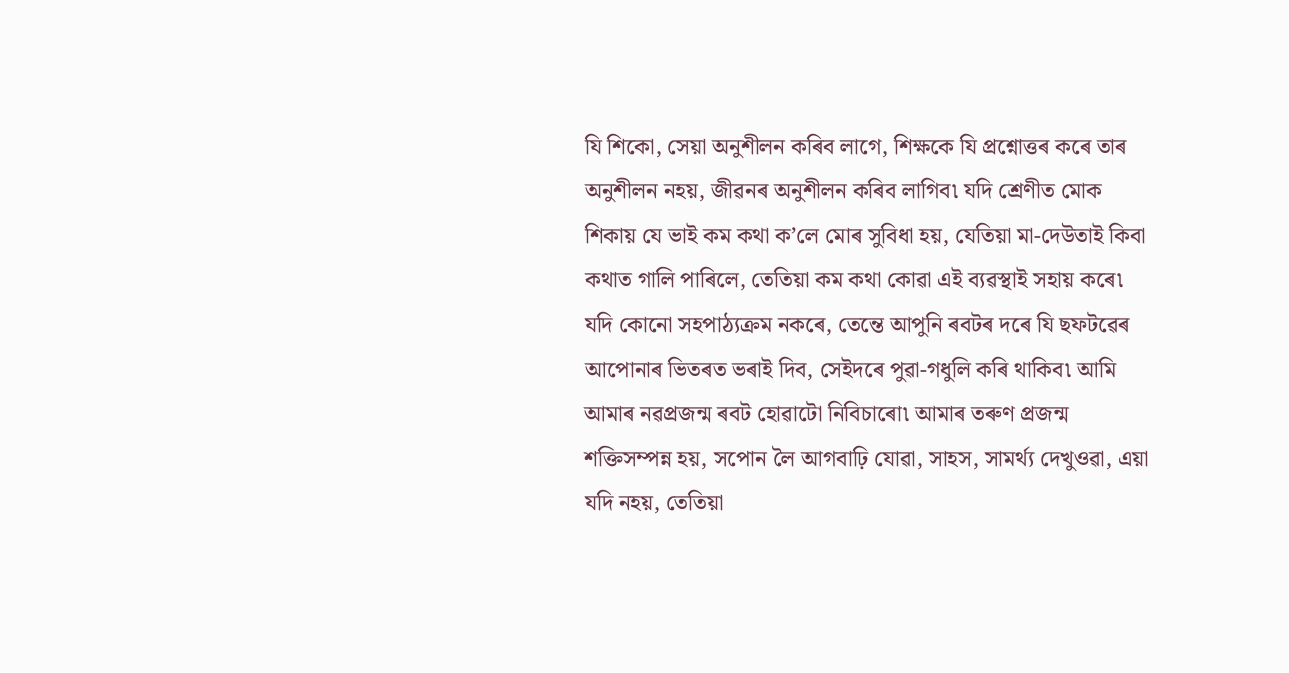যি শিকো, সেয়া অনুশীলন কৰিব লাগে, শিক্ষকে যি প্ৰশ্নোত্তৰ কৰে তাৰ অনুশীলন নহয়, জীৱনৰ অনুশীলন কৰিব লাগিব৷ যদি শ্ৰেণীত মোক শিকায় যে ভাই কম কথা ক’লে মোৰ সুবিধা হয়, যেতিয়া মা-দেউতাই কিবা কথাত গালি পাৰিলে, তেতিয়া কম কথা কোৱা এই ব্যৱস্থাই সহায় কৰে৷ যদি কোনো সহপাঠ্যক্ৰম নকৰে, তেন্তে আপুনি ৰবটৰ দৰে যি ছফটৱেৰ আপোনাৰ ভিতৰত ভৰাই দিব, সেইদৰে পুৱা-গধুলি কৰি থাকিব৷ আমি আমাৰ নৱপ্ৰজন্ম ৰবট হোৱাটো নিবিচাৰো৷ আমাৰ তৰুণ প্ৰজন্ম শক্তিসম্পন্ন হয়, সপোন লৈ আগবাঢ়ি যোৱা, সাহস, সামৰ্থ্য দেখুওৱা, এয়া যদি নহয়, তেতিয়া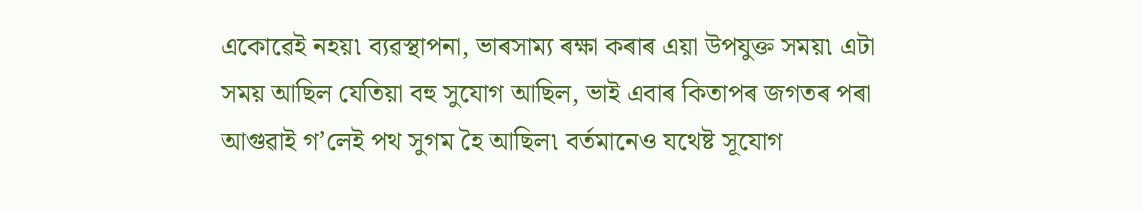একোৱেই নহয়৷ ব্যৱস্থাপনা, ভাৰসাম্য ৰক্ষা কৰাৰ এয়া উপযুক্ত সময়৷ এটা সময় আছিল যেতিয়া বহু সুযোগ আছিল, ভাই এবাৰ কিতাপৰ জগতৰ পৰা আগুৱাই গ’লেই পথ সুগম হৈ আছিল৷ বৰ্তমানেও যথেষ্ট সূযোগ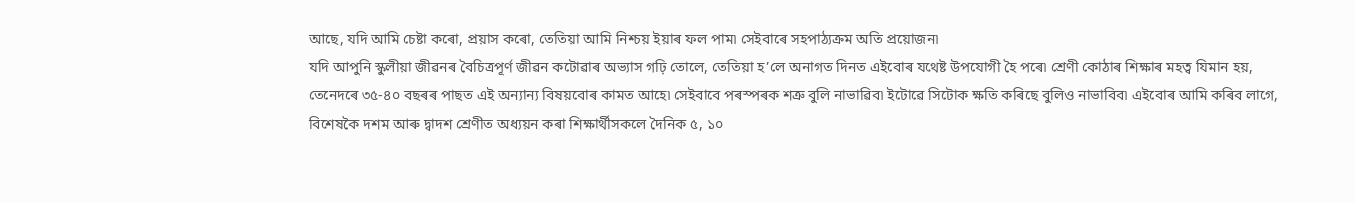আছে, যদি আমি চেষ্টা কৰো, প্ৰয়াস কৰো, তেতিয়া আমি নিশ্চয় ইয়াৰ ফল পাম৷ সেইবাৰে সহপাঠ্যক্ৰম অতি প্ৰয়োজন৷
যদি আপুনি স্কুলীয়া জীৱনৰ বৈচিত্ৰপূৰ্ণ জীৱন কটোৱাৰ অভ্যাস গঢ়ি তোলে, তেতিয়া হ’লে অনাগত দিনত এইবোৰ যথেষ্ট উপযোগী হৈ পৰে৷ শ্ৰেণী কোঠাৰ শিক্ষাৰ মহত্ব যিমান হয়, তেনেদৰে ৩৫-৪০ বছৰৰ পাছত এই অন্যান্য বিষয়বোৰ কামত আহে৷ সেইবাবে পৰস্পৰক শত্ৰু বুলি নাভাৱিব৷ ইটোৱে সিটোক ক্ষতি কৰিছে বুলিও নাভাবিব৷ এইবোৰ আমি কৰিব লাগে, বিশেষকৈ দশম আৰু দ্বাদশ শ্ৰেণীত অধ্যয়ন কৰা শিক্ষাৰ্থীসকলে দৈনিক ৫, ১০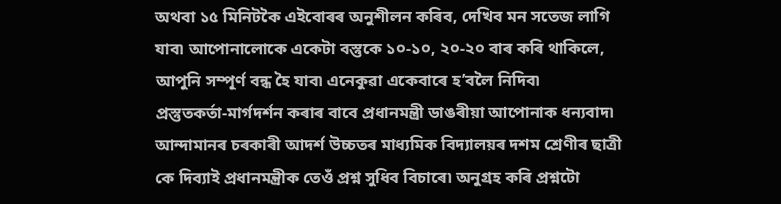অথবা ১৫ মিনিটকৈ এইবোৰৰ অনুশীলন কৰিব, দেখিব মন সতেজ লাগি যাব৷ আপোনালোকে একেটা বস্তুকে ১০-১০, ২০-২০ বাৰ কৰি থাকিলে, আপুনি সম্পূৰ্ণ বন্ধ হৈ যাব৷ এনেকুৱা একেবাৰে হ’বলৈ নিদিব৷
প্ৰস্তুতকৰ্তা-মাৰ্গদৰ্শন কৰাৰ বাবে প্ৰধানমন্ত্ৰী ডাঙৰীয়া আপোনাক ধন্যবাদ৷ আন্দামানৰ চৰকাৰী আদৰ্শ উচ্চতৰ মাধ্যমিক বিদ্যালয়ৰ দশম শ্ৰেণীৰ ছাত্ৰী কে দিব্যাই প্ৰধানমন্ত্ৰীক তেওঁ প্ৰশ্ন সুধিব বিচাৰে৷ অনুগ্ৰহ কৰি প্ৰশ্নটো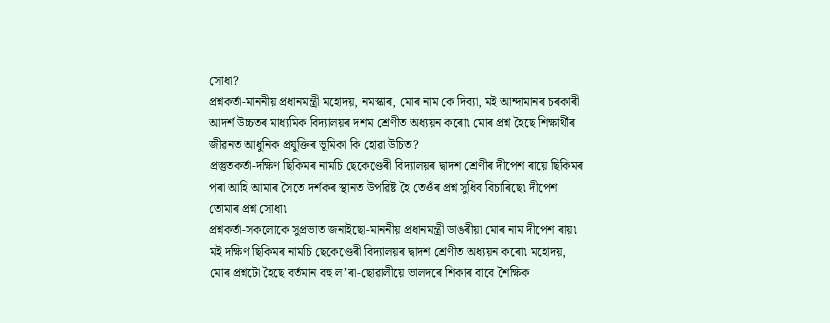সোধা?
প্ৰশ্নকৰ্তা-মাননীয় প্ৰধানমন্ত্ৰী মহোদয়, নমস্কাৰ, মোৰ নাম কে দিব্যা, মই আন্দামানৰ চৰকাৰী আদৰ্শ উচ্চতৰ মাধ্যমিক বিদ্যালয়ৰ দশম শ্ৰেণীত অধ্যয়ন কৰো৷ মোৰ প্ৰশ্ন হৈছে শিক্ষাৰ্থীৰ জীৱনত আধুনিক প্ৰযুক্তিৰ ভূমিকা কি হোৱা উচিত?
প্ৰস্তুতকৰ্তা-দক্ষিণ ছিকিমৰ নামচি ছেকেণ্ডেৰী বিদ্যালয়ৰ দ্বাদশ শ্ৰেণীৰ দীপেশ ৰায়ে ছিকিমৰ পৰা আহি আমাৰ সৈতে দৰ্শকৰ স্থানত উপৱিষ্ট হৈ তেওঁৰ প্ৰশ্ন সুধিব বিচাৰিছে৷ দীপেশ তোমাৰ প্ৰশ্ন সোধা৷
প্ৰশ্নকৰ্তা-সকলোকে সুপ্ৰভাত জনাইছো-মাননীয় প্ৰধানমন্ত্ৰী ডাঙৰীয়া মোৰ নাম দীপেশ ৰায়৷ মই দক্ষিণ ছিকিমৰ নামচি ছেকেণ্ডেৰী বিদ্যালয়ৰ দ্বাদশ শ্ৰেণীত অধ্যয়ন কৰো৷ মহোদয়, মোৰ প্ৰশ্নটো হৈছে বৰ্তমান বহু ল’ৰা-ছোৱালীয়ে ভালদৰে শিকাৰ বাবে শৈক্ষিক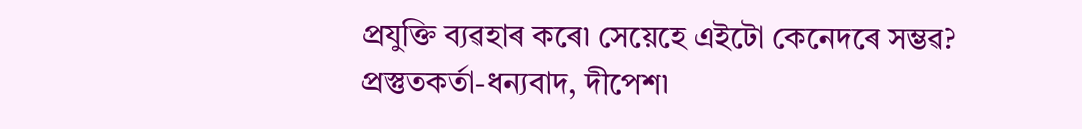প্ৰযুক্তি ব্যৱহাৰ কৰে৷ সেয়েহে এইটো কেনেদৰে সম্ভৱ?
প্ৰস্তুতকৰ্তা-ধন্যবাদ, দীপেশ৷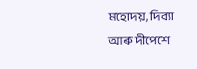মহোদয়, দিব্যা আৰু দীপেশে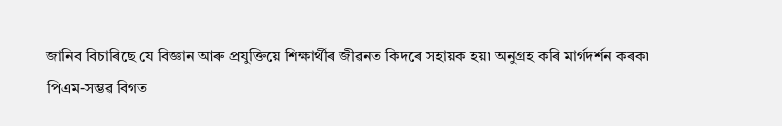জানিব বিচাৰিছে যে বিজ্ঞান আৰু প্ৰযুক্তিয়ে শিক্ষাৰ্থীৰ জীৱনত কিদৰে সহায়ক হয়৷ অনুগ্ৰহ কৰি মাৰ্গদৰ্শন কৰক৷
পিএম-সম্ভৱ বিগত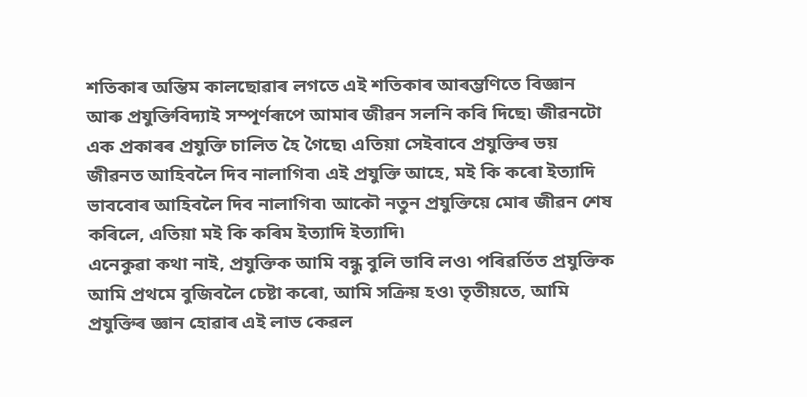শতিকাৰ অন্তিম কালছোৱাৰ লগতে এই শতিকাৰ আৰম্ভণিতে বিজ্ঞান আৰু প্ৰযুক্তিবিদ্যাই সম্পূৰ্ণৰূপে আমাৰ জীৱন সলনি কৰি দিছে৷ জীৱনটো এক প্ৰকাৰৰ প্ৰযুক্তি চালিত হৈ গৈছে৷ এতিয়া সেইবাবে প্ৰযুক্তিৰ ভয় জীৱনত আহিবলৈ দিব নালাগিব৷ এই প্ৰযুক্তি আহে, মই কি কৰো ইত্যাদি ভাববোৰ আহিবলৈ দিব নালাগিব৷ আকৌ নতুন প্ৰযুক্তিয়ে মোৰ জীৱন শেষ কৰিলে, এতিয়া মই কি কৰিম ইত্যাদি ইত্যাদি৷
এনেকুৱা কথা নাই, প্ৰযুক্তিক আমি বন্ধু বুলি ভাবি লও৷ পৰিৱৰ্তিত প্ৰযুক্তিক আমি প্ৰথমে বুজিবলৈ চেষ্টা কৰো, আমি সক্ৰিয় হও৷ তৃতীয়তে, আমি প্ৰযুক্তিৰ জ্ঞান হোৱাৰ এই লাভ কেৱল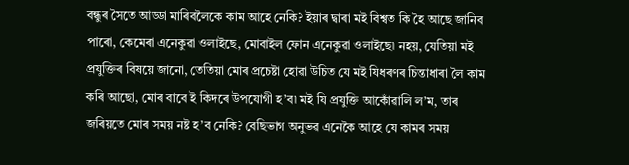বন্ধুৰ সৈতে আড্ডা মাৰিবলৈকে কাম আহে নেকি? ইয়াৰ দ্বাৰা মই বিশ্বত কি হৈ আছে জানিব পাৰো, কেমেৰা এনেকুৱা ওলাইছে, মোবাইল ফোন এনেকুৱা ওলাইছে৷ নহয়, যেতিয়া মই প্ৰযুক্তিৰ বিষয়ে জানো, তেতিয়া মোৰ প্ৰচেষ্টা হোৱা উচিত যে মই যিধৰণৰ চিন্তাধাৰা লৈ কাম কৰি আছো, মোৰ বাবে ই কিদৰে উপযোগী হ’ব৷ মই যি প্ৰযুক্তি আকোঁৱালি ল’ম, তাৰ জৰিয়তে মোৰ সময় নষ্ট হ’ব নেকি? বেছিভাগ অনুভৱ এনেকৈ আহে যে কামৰ সময়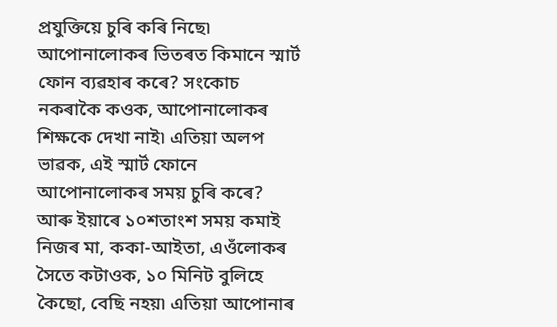প্ৰযুক্তিয়ে চুৰি কৰি নিছে৷
আপোনালোকৰ ভিতৰত কিমানে স্মাৰ্ট ফোন ব্যৱহাৰ কৰে? সংকোচ নকৰাকৈ কওক, আপোনালোকৰ শিক্ষকে দেখা নাই৷ এতিয়া অলপ ভাৱক, এই স্মাৰ্ট ফোনে আপোনালোকৰ সময় চুৰি কৰে? আৰু ইয়াৰে ১০শতাংশ সময় কমাই নিজৰ মা, ককা-আইতা, এওঁলোকৰ সৈতে কটাওক, ১০ মিনিট বুলিহে কৈছো, বেছি নহয়৷ এতিয়া আপোনাৰ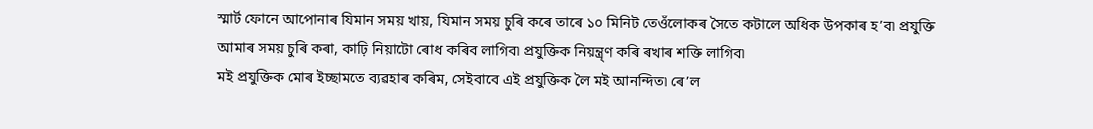স্মাৰ্ট ফোনে আপোনাৰ যিমান সময় খায়, যিমান সময় চুৰি কৰে তাৰে ১০ মিনিট তেওঁলোকৰ সৈতে কটালে অধিক উপকাৰ হ’ব৷ প্ৰযুক্তি আমাৰ সময় চুৰি কৰা, কাঢ়ি নিয়াটো ৰোধ কৰিব লাগিব৷ প্ৰযুক্তিক নিয়ন্ত্ৰ্ণ কৰি ৰখাৰ শক্তি লাগিব৷
মই প্ৰযুক্তিক মোৰ ইচ্ছামতে ব্যৱহাৰ কৰিম, সেইবাবে এই প্ৰযুক্তিক লৈ মই আনন্দিত৷ ৰে’ল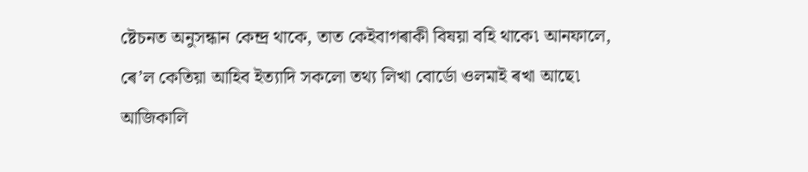ষ্টেচনত অনুসন্ধান কেন্দ্ৰ থাকে, তাত কেইবাগৰাকী বিষয়া বহি থাকে৷ আনফালে, ৰে’ল কেতিয়া আহিব ইত্যাদি সকলো তথ্য লিখা বোৰ্ডো ওলমাই ৰখা আছে৷ আজিকালি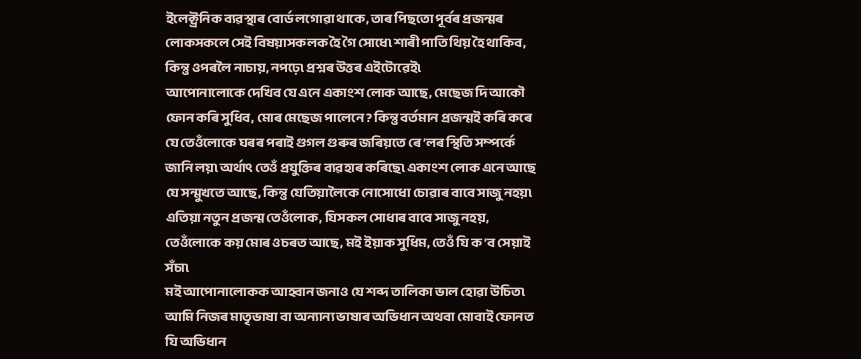ইলেক্ট্ৰনিক ব্যৱস্থাৰ বোৰ্ড লগোৱা থাকে, তাৰ পিছতো পূৰ্বৰ প্ৰজন্মৰ লোকসকলে সেই বিষয়াসকলক হৈ গৈ সোধে৷ শাৰী পাতি থিয় হৈ থাকিব, কিন্তু ওপৰলৈ নাচায়, নপঢ়ে৷ প্ৰশ্নৰ উত্তৰ এইটোৱেই৷
আপোনালোকে দেখিব যে এনে একাংশ লোক আছে, মেছেজ দি আকৌ ফোন কৰি সুধিব, মোৰ মেছেজ পালেনে? কিন্তু বৰ্তমান প্ৰজন্মই কৰি কৰে যে তেওঁলোকে ঘৰৰ পৰাই গুগল গুৰুৰ জৰিয়তে ৰে’লৰ স্থিতি সম্পৰ্কে জানি লয়৷ অৰ্থাৎ তেওঁ প্ৰযুক্তিৰ ব্যৱহাৰ কৰিছে৷ একাংশ লোক এনে আছে যে সন্মুখতে আছে, কিন্তু যেতিয়ালৈকে নোসোধো চোৱাৰ বাবে সাজু নহয়৷ এতিয়া নতুন প্ৰজন্ম তেওঁলোক, যিসকল সোধাৰ বাবে সাজু নহয়, তেওঁলোকে কয় মোৰ ওচৰত আছে, মই ইয়াক সুধিম, তেওঁ যি ক’ব সেয়াই সঁচা৷
মই আপোনালোকক আহ্বান জনাও যে শব্দ তালিকা ভাল হোৱা উচিত৷ আমি নিজৰ মাতৃভাষা বা অন্যান্য ভাষাৰ অভিধান অথবা মোবাই ফোনত যি অভিধান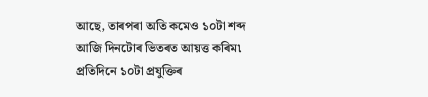আছে, তাৰপৰা অতি কমেও ১০টা শব্দ আজি দিনটোৰ ভিতৰত আয়ত্ত কৰিম৷ প্ৰতিদিনে ১০টা প্ৰযুক্তিৰ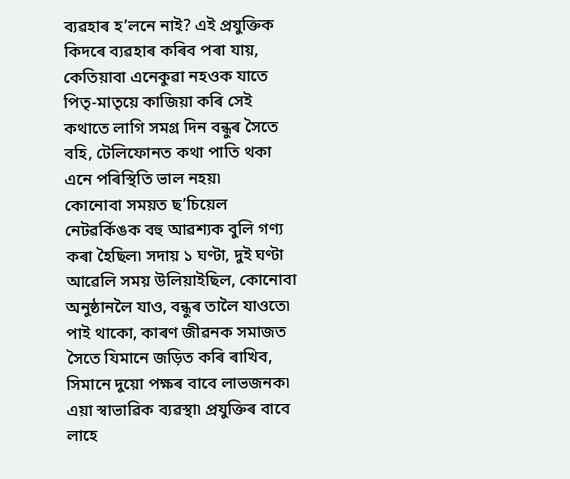ব্যৱহাৰ হ’লনে নাই? এই প্ৰযুক্তিক কিদৰে ব্যৱহাৰ কৰিব পৰা যায়, কেতিয়াবা এনেকুৱা নহওক যাতে পিতৃ-মাতৃয়ে কাজিয়া কৰি সেই কথাতে লাগি সমগ্ৰ দিন বন্ধুৰ সৈতে বহি, টেলিফোনত কথা পাতি থকা এনে পৰিস্থিতি ভাল নহয়৷
কোনোবা সময়ত ছ’চিয়েল নেটৱৰ্কিঙক বহু আৱশ্যক বুলি গণ্য কৰা হৈছিল৷ সদায় ১ ঘণ্টা, দুই ঘণ্টা আৱেলি সময় উলিয়াইছিল, কোনোবা অনুষ্ঠানলৈ যাও, বন্ধুৰ তালৈ যাওতে৷ পাই থাকো, কাৰণ জীৱনক সমাজত সৈতে যিমানে জড়িত কৰি ৰাখিব, সিমানে দুয়ো পক্ষৰ বাবে লাভজনক৷ এয়া স্বাভাৱিক ব্যৱস্থা৷ প্ৰযুক্তিৰ বাবে লাহে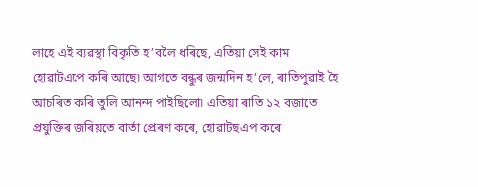লাহে এই ব্যৱস্থা বিকৃতি হ’বলৈ ধৰিছে, এতিয়া সেই কাম হোৱাটএপে কৰি আছে৷ আগতে বন্ধুৰ জন্মদিন হ’লে, ৰাতিপুৱাই হৈ আচৰিত কৰি তুলি আনন্দ পাইছিলো৷ এতিয়া ৰাতি ১২ বজাতে প্ৰযুক্তিৰ জৰিয়তে বাৰ্তা প্ৰেৰণ কৰে, হোৱাটছএপ কৰে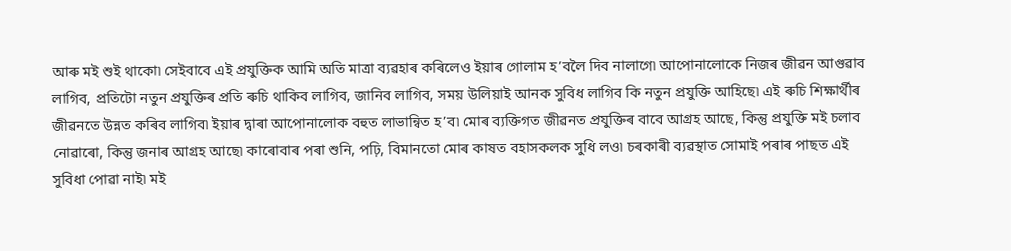আৰু মই শুই থাকো৷ সেইবাবে এই প্ৰযুক্তিক আমি অতি মাত্ৰা ব্যৱহাৰ কৰিলেও ইয়াৰ গোলাম হ’বলৈ দিব নালাগে৷ আপোনালোকে নিজৰ জীৱন আগুৱাব লাগিব, প্ৰতিটো নতুন প্ৰযুক্তিৰ প্ৰতি ৰুচি থাকিব লাগিব, জানিব লাগিব, সময় উলিয়াই আনক সুবিধ লাগিব কি নতুন প্ৰযুক্তি আহিছে৷ এই ৰুচি শিক্ষাৰ্থীৰ জীৱনতে উন্নত কৰিব লাগিব৷ ইয়াৰ দ্বাৰা আপোনালোক বহুত লাভান্বিত হ’ব৷ মোৰ ব্যক্তিগত জীৱনত প্ৰযুক্তিৰ বাবে আগ্ৰহ আছে, কিন্তু প্ৰযুক্তি মই চলাব নোৱাৰো, কিন্তু জনাৰ আগ্ৰহ আছে৷ কাৰোবাৰ পৰা শুনি, পঢ়ি, বিমানতো মোৰ কাষত বহাসকলক সুধি লও৷ চৰকাৰী ব্যৱস্থাত সোমাই পৰাৰ পাছত এই সুবিধা পোৱা নাই৷ মই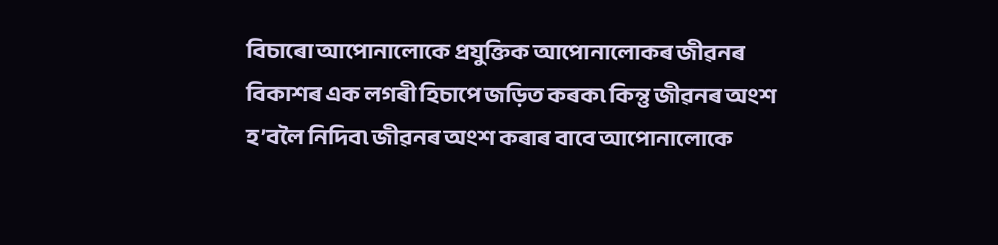বিচাৰো আপোনালোকে প্ৰযুক্তিক আপোনালোকৰ জীৱনৰ বিকাশৰ এক লগৰী হিচাপে জড়িত কৰক৷ কিন্তু জীৱনৰ অংশ হ’বলৈ নিদিব৷ জীৱনৰ অংশ কৰাৰ বাবে আপোনালোকে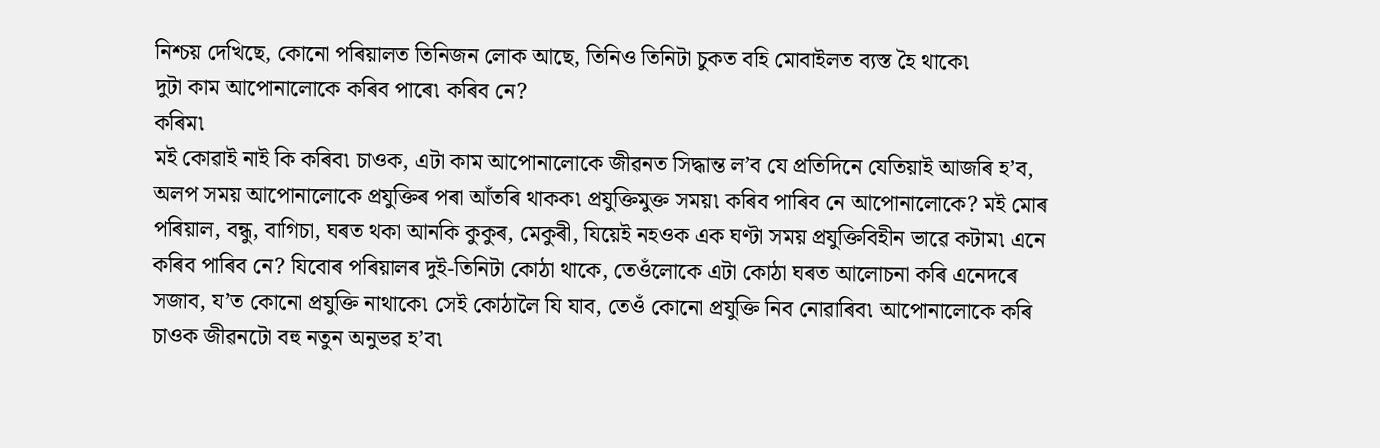নিশ্চয় দেখিছে, কোনো পৰিয়ালত তিনিজন লোক আছে, তিনিও তিনিটা চুকত বহি মোবাইলত ব্যস্ত হৈ থাকে৷
দুটা কাম আপোনালোকে কৰিব পাৰে৷ কৰিব নে?
কৰিম৷
মই কোৱাই নাই কি কৰিব৷ চাওক, এটা কাম আপোনালোকে জীৱনত সিদ্ধান্ত ল’ব যে প্ৰতিদিনে যেতিয়াই আজৰি হ’ব, অলপ সময় আপোনালোকে প্ৰযুক্তিৰ পৰা আঁতৰি থাকক৷ প্ৰযুক্তিমুক্ত সময়৷ কৰিব পাৰিব নে আপোনালোকে? মই মোৰ পৰিয়াল, বন্ধু, বাগিচা, ঘৰত থকা আনকি কুকুৰ, মেকুৰী, যিয়েই নহওক এক ঘণ্টা সময় প্ৰযুক্তিবিহীন ভাৱে কটাম৷ এনে কৰিব পাৰিব নে? যিবোৰ পৰিয়ালৰ দুই-তিনিটা কোঠা থাকে, তেওঁলোকে এটা কোঠা ঘৰত আলোচনা কৰি এনেদৰে সজাব, য’ত কোনো প্ৰযুক্তি নাথাকে৷ সেই কোঠালৈ যি যাব, তেওঁ কোনো প্ৰযুক্তি নিব নোৱাৰিব৷ আপোনালোকে কৰি চাওক জীৱনটো বহু নতুন অনুভৱ হ’ব৷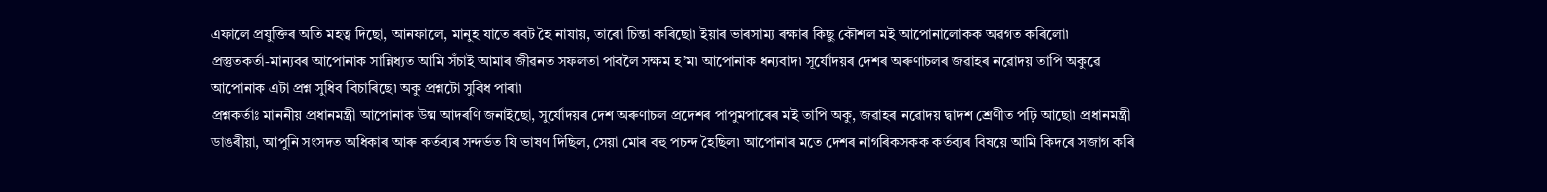এফালে প্ৰযুক্তিৰ অতি মহত্ব দিছো, আনফালে, মানুহ যাতে ৰবট হৈ নাযায়, তাৰো চিন্তা কৰিছো৷ ইয়াৰ ভাৰসাম্য ৰক্ষাৰ কিছু কৌশল মই আপোনালোকক অৱগত কৰিলো৷
প্ৰস্তুতকৰ্তা-মান্যবৰ আপোনাক সান্নিধ্যত আমি সঁচাই আমাৰ জীৱনত সফলতা পাবলৈ সক্ষম হ’ম৷ আপোনাক ধন্যবাদ৷ সূৰ্যোদয়ৰ দেশৰ অৰুণাচলৰ জৱাহৰ নৱোদয় তাপি অকুৱে আপোনাক এটা প্ৰশ্ন সুধিব বিচাৰিছে৷ অকু প্ৰশ্নটো সুবিধ পাৰা৷
প্ৰশ্নকৰ্তাঃ মাননীয় প্ৰধানমন্ত্ৰী আপোনাক উষ্ম আদৰণি জনাইছো, সুৰ্যোদয়ৰ দেশ অৰুণাচল প্ৰদেশৰ পাপুমপাৰেৰ মই তাপি অকু, জৱাহৰ নৱোদয় দ্বাদশ শ্ৰেণীত পঢ়ি আছো৷ প্ৰধানমন্ত্ৰী ডাঙৰীয়া, আপুনি সংসদত অধিকাৰ আৰু কৰ্তব্যৰ সন্দৰ্ভত যি ভাষণ দিছিল, সেয়া মোৰ বহু পচন্দ হৈছিল৷ আপোনাৰ মতে দেশৰ নাগৰিকসকক কৰ্তব্যৰ বিষয়ে আমি কিদৰে সজাগ কৰি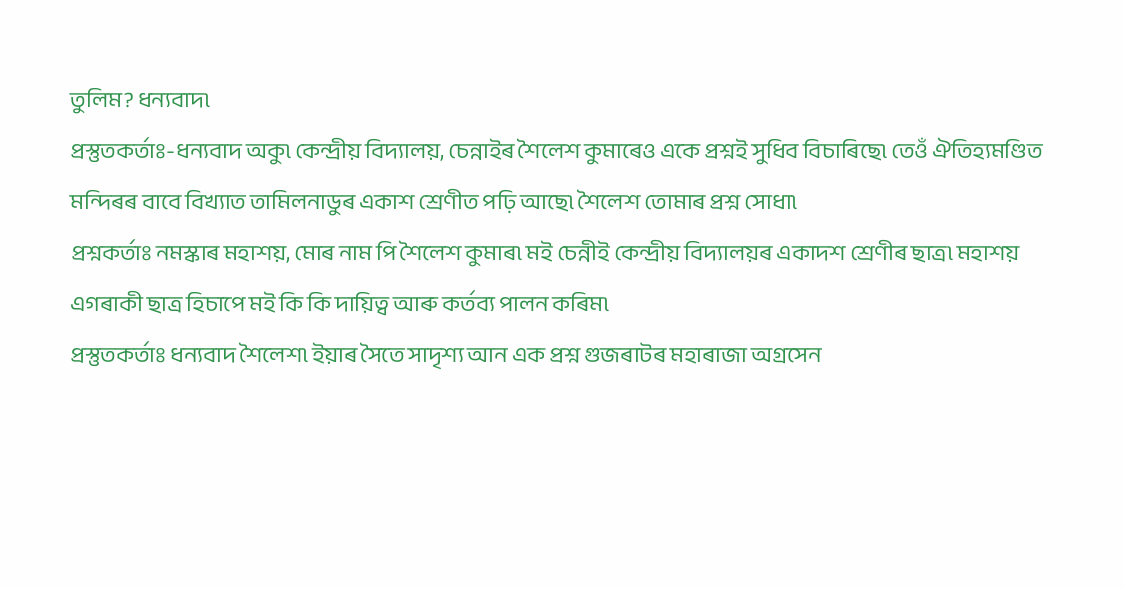তুলিম? ধন্যবাদ৷
প্ৰস্তুতকৰ্তাঃ-ধন্যবাদ অকু৷ কেন্দ্ৰীয় বিদ্যালয়, চেন্নাইৰ শৈলেশ কুমাৰেও একে প্ৰশ্নই সুধিব বিচাৰিছে৷ তেওঁ ঐতিহ্যমণ্ডিত মন্দিৰৰ বাবে বিখ্যাত তামিলনাডুৰ একাশ শ্ৰেণীত পঢ়ি আছে৷ শৈলেশ তোমাৰ প্ৰশ্ন সোধা৷
প্ৰশ্নকৰ্তাঃ নমস্কাৰ মহাশয়, মোৰ নাম পি শৈলেশ কুমাৰ৷ মই চেন্নীই কেন্দ্ৰীয় বিদ্যালয়ৰ একাদশ শ্ৰেণীৰ ছাত্ৰ৷ মহাশয় এগৰাকী ছাত্ৰ হিচাপে মই কি কি দায়িত্ব আৰু কৰ্তব্য পালন কৰিম৷
প্ৰস্তুতকৰ্তাঃ ধন্যবাদ শৈলেশ৷ ইয়াৰ সৈতে সাদৃশ্য আন এক প্ৰশ্ন গুজৰাটৰ মহাৰাজা অগ্ৰসেন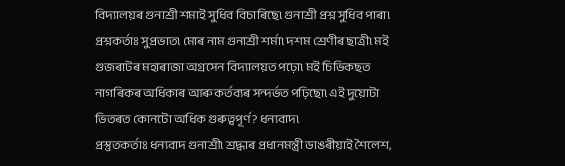বিদ্যালয়ৰ গুনাশ্ৰী শমাই সুধিব বিচাৰিছে৷ গুনাশ্ৰী প্ৰশ্ন সুধিব পাৰা৷
প্ৰশ্নকৰ্তাঃ সুপ্ৰভাত৷ মোৰ নাম গুনাশ্ৰী শৰ্মা৷ দশম শ্ৰেণীৰ ছাত্ৰী৷ মই গুজৰাটৰ মহাৰাজা অগ্ৰসেন বিদ্যালয়ত পঢ়ো৷ মই চিভিকছত নাগৰিকৰ অধিকাৰ আৰু কৰ্তব্যৰ সন্দৰ্ভত পঢ়িছো৷ এই দুয়োটা ভিতৰত কোনটো অধিক গুৰুত্বপূৰ্ণ? ধন্যবাদ৷
প্ৰস্তুতকৰ্তাঃ ধন্যবাদ গুনাশ্ৰী৷ শ্ৰদ্ধাৰ প্ৰধানমন্ত্ৰী ডাঙৰীয়াই শৈলেশ,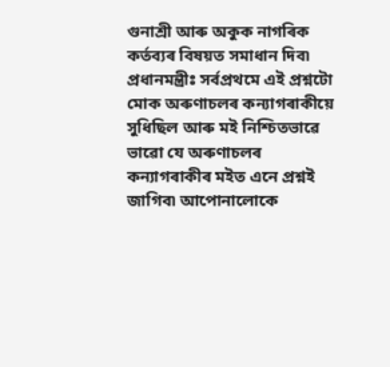গুনাশ্ৰী আৰু অকুক নাগৰিক কৰ্তব্যৰ বিষয়ত সমাধান দিব৷
প্ৰধানমন্ত্ৰীঃ সৰ্বপ্ৰথমে এই প্ৰশ্নটো মোক অৰুণাচলৰ কন্যাগৰাকীয়ে সুধিছিল আৰু মই নিশ্চিতভাৱে ভাৱো যে অৰুণাচলৰ কন্যাগৰাকীৰ মইত এনে প্ৰশ্নই জাগিব৷ আপোনালোকে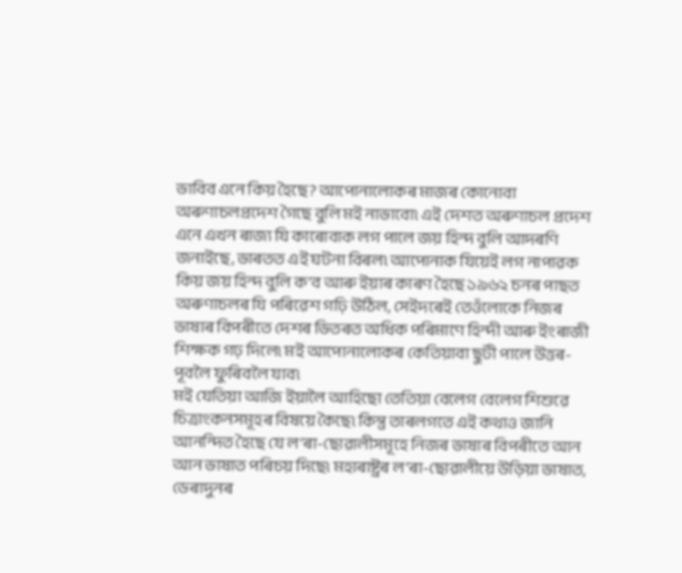ভাবিব এনে কিয় হৈছে? আপোনালোকৰ মাজৰ কোনোবা অৰুণাচলপ্ৰদেশ গৈছে বুলি মই নাভাবো৷ এই দেশত অৰুণাচল প্ৰদেশ এনে এখন ৰাজ্য যি কাৰোবাক লগ পালে জয় হিন্দ বুলি আদৰণি জনাইছে, ভাৰতত এই ঘটনা বিৰল৷ আপোনাক যিয়েই লগ নাপাৱক কিয় জয় হিন্দ বুলি ক’ব আৰু ইয়াৰ কাৰণ হৈছে ১৯৬২ চনৰ পাছত অৰুণাচলৰ যি পৰিৱেশ গঢ়ি উঠিল, সেইদৰেই তেওঁলোকে নিজৰ ভাষাৰ বিপৰীতে দেশৰ ভিতৰত অধিক পৰিমাণে হিন্দী আৰু ইংৰাজী শিক্ষক গঢ় দিলে৷ মই আপোনালোকৰ কেতিয়াবা ছুটী পালে উত্তৰ-পূবলৈ ফুৰিবলৈ যাব৷
মই যেতিয়া আজি ইয়ালৈ আহিছো তেতিয়া বেলেগ বেলেগ শিশুৱে চিত্ৰাংকনসমূহৰ বিষয়ে কৈছে৷ কিন্তু তাৰলগতে এই কথাও জানি আনন্দিত হৈছে যে ল’ৰা-ছোৱালীসমূহে নিজৰ ভাষাৰ বিপৰীতে আন আন ভাষাত পৰিচয় দিছে৷ মহাৰাষ্ট্ৰৰ ল’ৰা-ছোৱালীয়ে উড়িয়া ভাষাত, ডেৰাদুনৰ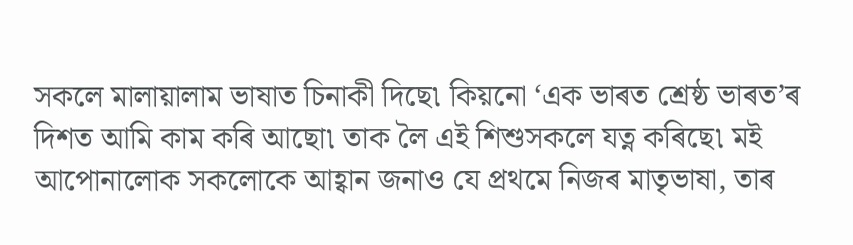সকলে মালায়ালাম ভাষাত চিনাকী দিছে৷ কিয়নো ‘এক ভাৰত শ্ৰেষ্ঠ ভাৰত’ৰ দিশত আমি কাম কৰি আছো৷ তাক লৈ এই শিশুসকলে যত্ন কৰিছে৷ মই আপোনালোক সকলোকে আহ্বান জনাও যে প্ৰথমে নিজৰ মাতৃভাষা, তাৰ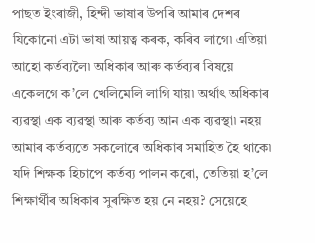পাছত ইংৰাজী, হিন্দী ভাষাৰ উপৰি আমাৰ দেশৰ যিকোনো এটা ভাষা আয়ত্ব কৰক, কৰিব লাগে৷ এতিয়া আহো কৰ্তব্যলৈ৷ অধিকাৰ আৰু কৰ্তব্যৰ বিষয়ে একেলগে ক’লে খেলিমেলি লাগি যায়৷ অৰ্থাৎ অধিকাৰ ব্যৱস্থা এক ব্যৱস্থা আৰু কৰ্তব্য আন এক ব্যৱস্থা৷ নহয় আমাৰ কৰ্তব্যতে সকলোৰে অধিকাৰ সমাহিত হৈ থাকে৷ যদি শিক্ষক হিচাপে কৰ্তব্য পালন কৰো, তেতিয়া হ’লে শিক্ষাৰ্থীৰ অধিকাৰ সুৰক্ষিত হয় নে নহয়? সেয়েহে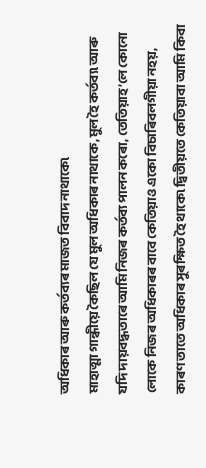অধিকাৰ আৰু কৰ্তব্যৰ মাজত বিবাদ নাথাকে৷
মাহাত্মা গান্ধীয়ে কৈছিল যে মুল অধিকাৰ নাথাকে, মুল হৈ কৰ্তব্য৷ আৰু যদি দায়বদ্ধতাৰে আমি নিজৰ কৰ্তব্য পালন কৰো, তেতিয়াহ’লে কোনো লোকে নিজৰ অধিকাৰৰ বাবে কেতিয়াও একো বিচাৰিবলগীয়া নহয়, কাৰণ তাতে অধিকাৰ সুৰক্ষিত হৈ থাকে৷ দ্বিতীয়তে কেতিয়াবা আমি কিবা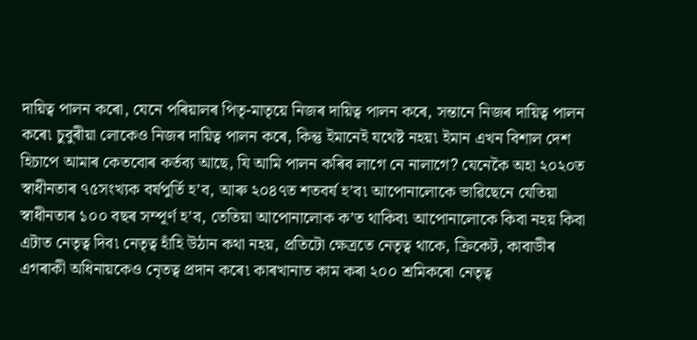দায়িত্ব পালন কৰো, যেনে পৰিয়ালৰ পিতৃ-মাতৃয়ে নিজৰ দায়িত্ব পালন কৰে, সন্তানে নিজৰ দায়িত্ব পালন কৰে৷ চুবুৰীয়া লোকেও নিজৰ দায়িত্ব পালন কৰে, কিন্তু ইমানেই যথেষ্ট নহয়৷ ইমান এখন বিশাল দেশ হিচাপে আমাৰ কেতবোৰ কৰ্তব্য আছে, যি আমি পালন কৰিব লাগে নে নালাগে? যেনেকৈ অহা ২০২০ত স্বাধীনতাৰ ৭৫সংখ্যক বৰ্ষপুৰ্তি হ’ব, আৰু ২০৪৭ত শতবৰ্ষ হ’ব৷ আপোনালোকে ভাৱিছেনে যেতিয়া স্বাধীনতাৰ ১০০ বছৰ সম্পূৰ্ণ হ’ব, তেতিয়া আপোনালোক ক’ত থাকিব৷ আপোনালোকে কিবা নহয় কিবা এটাত নেতৃত্ব দিব৷ নেতৃত্ব হাঁহি উঠান কথা নহয়, প্ৰতিটো ক্ষেত্ৰতে নেতৃত্ব থাকে, ক্ৰিকেট, কাবাডীৰ এগৰাকী অধিনায়কেও নেৃতত্ব প্ৰদান কৰে৷ কাৰখানাত কাম কৰা ২০০ শ্ৰমিকৰো নেতৃত্ব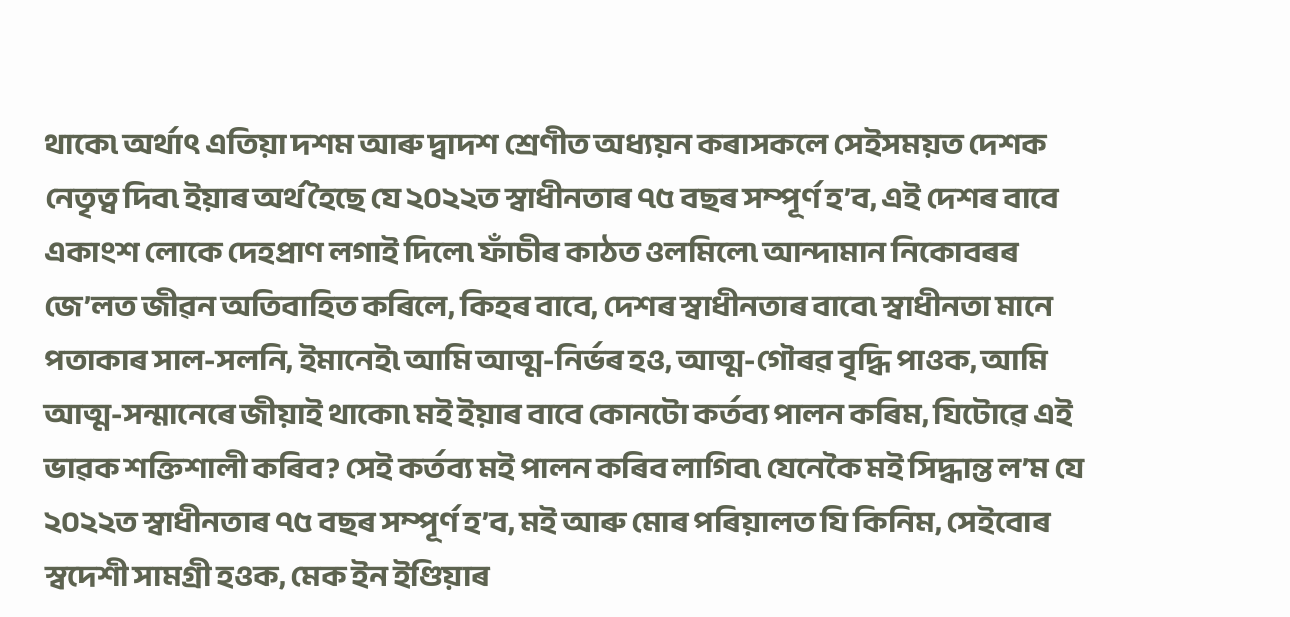থাকে৷ অৰ্থাৎ এতিয়া দশম আৰু দ্বাদশ শ্ৰেণীত অধ্যয়ন কৰাসকলে সেইসময়ত দেশক নেতৃত্ব দিব৷ ইয়াৰ অৰ্থ হৈছে যে ২০২২ত স্বাধীনতাৰ ৭৫ বছৰ সম্পূৰ্ণ হ’ব, এই দেশৰ বাবে একাংশ লোকে দেহপ্ৰাণ লগাই দিলে৷ ফাঁচীৰ কাঠত ওলমিলে৷ আন্দামান নিকোবৰৰ জে’লত জীৱন অতিবাহিত কৰিলে, কিহৰ বাবে, দেশৰ স্বাধীনতাৰ বাবে৷ স্বাধীনতা মানে পতাকাৰ সাল-সলনি, ইমানেই৷ আমি আত্ম-নিৰ্ভৰ হও, আত্ম-গৌৰৱ বৃদ্ধি পাওক, আমি আত্ম-সন্মানেৰে জীয়াই থাকো৷ মই ইয়াৰ বাবে কোনটো কৰ্তব্য পালন কৰিম, যিটোৱে এই ভাৱক শক্তিশালী কৰিব? সেই কৰ্তব্য মই পালন কৰিব লাগিব৷ যেনেকৈ মই সিদ্ধান্ত ল’ম যে ২০২২ত স্বাধীনতাৰ ৭৫ বছৰ সম্পূৰ্ণ হ’ব, মই আৰু মোৰ পৰিয়ালত যি কিনিম, সেইবোৰ স্বদেশী সামগ্ৰী হওক, মেক ইন ইণ্ডিয়াৰ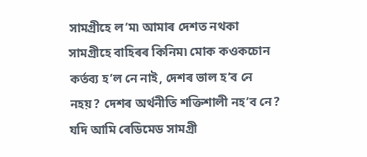সামগ্ৰীহে ল’ম৷ আমাৰ দেশত নথকা সামগ্ৰীহে বাহিৰৰ কিনিম৷ মোক কওকচোন কৰ্তব্য হ’ল নে নাই, দেশৰ ভাল হ’ব নে নহয়? দেশৰ অৰ্থনীতি শক্তিশালী নহ’ব নে? যদি আমি ৰেডিমেড সামগ্ৰী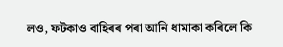লও, ফটকাও বাহিৰৰ পৰা আনি ধামাকা কৰিলে কি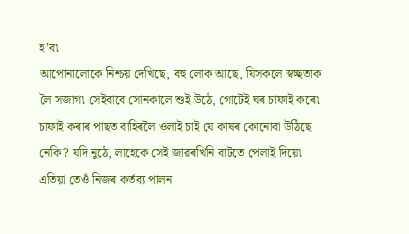হ’ব৷
আপোনালোকে নিশ্চয় দেখিছে, বহু লোক আছে, যিসকলে স্বচ্ছতাক লৈ সজাগ৷ সেইবাবে সোনকালে শুই উঠে, গোটেই ঘৰ চাফাই কৰে৷ চাফাই কৰাৰ পাছত বাহিৰলৈ ওলাই চাই যে কাষৰ কোনোবা উঠিছে নেকি? যদি নুঠে, লাহেকে সেই জাৱৰখিনি বাটতে পেলাই দিয়ে৷ এতিয়া তেওঁ নিজৰ কৰ্তব্য পালন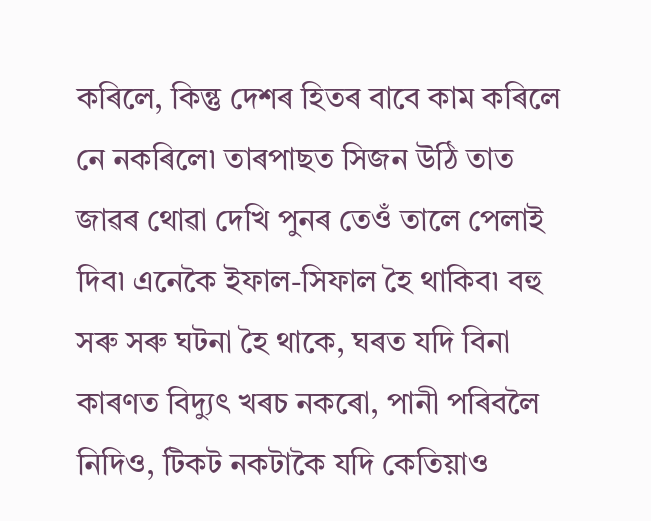কৰিলে, কিন্তু দেশৰ হিতৰ বাবে কাম কৰিলে নে নকৰিলে৷ তাৰপাছত সিজন উঠি তাত জাৱৰ থোৱা দেখি পুনৰ তেওঁ তালে পেলাই দিব৷ এনেকৈ ইফাল-সিফাল হৈ থাকিব৷ বহু সৰু সৰু ঘটনা হৈ থাকে, ঘৰত যদি বিনা কাৰণত বিদ্যুৎ খৰচ নকৰো, পানী পৰিবলৈ নিদিও, টিকট নকটাকৈ যদি কেতিয়াও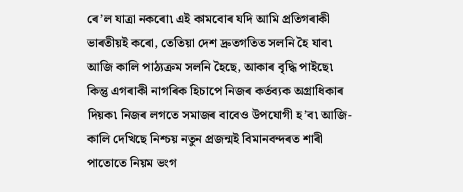ৰে’ল যাত্ৰা নকৰো৷ এই কামবোৰ যদি আমি প্ৰতিগৰাকী ভাৰতীয়ই কৰো, তেতিয়া দেশ দ্ৰুতগতিত সলনি হৈ যাব৷ আজি কালি পাঠ্যক্ৰম সলনি হৈছে, আকাৰ বৃদ্ধি পাইছে৷ কিন্তু এগৰাকী নাগৰিক হিচাপে নিজৰ কৰ্তব্যক অগ্ৰাধিকাৰ দিয়ক৷ নিজৰ লগতে সমাজৰ বাবেও উপযোগী হ’ব৷ আজি-কালি দেখিছে নিশ্চয় নতুন প্ৰজন্মই বিমানবন্দৰত শাৰী পাতোতে নিয়ম ভংগ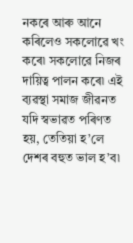নকৰে আৰু আনে কৰিলেও সকলোৱে খং কৰে৷ সকলোৱে নিজৰ দায়িত্ব পালন কৰে৷ এই ব্যৱস্থা সমাজ জীৱনত যদি স্বভাৱত পৰিণত হয়, তেতিয়া হ’লে দেশৰ বহুত ভাল হ’ব৷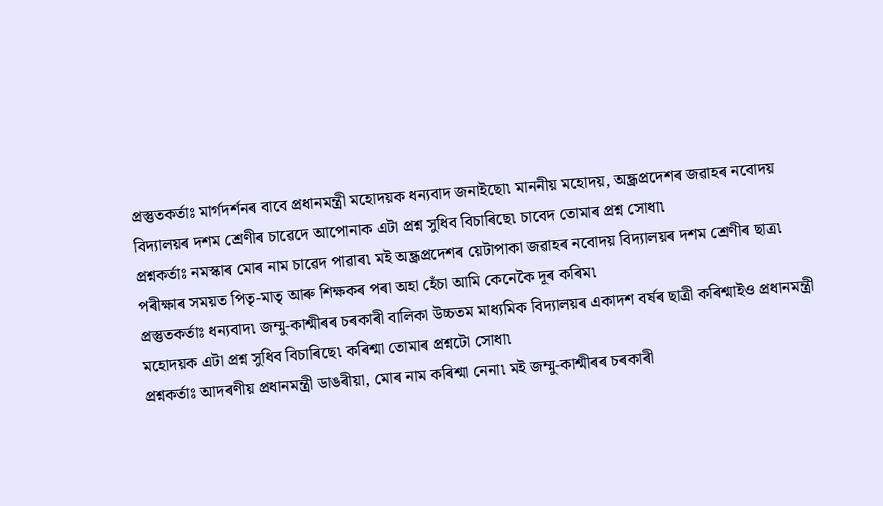প্ৰস্তুতকৰ্তাঃ মাৰ্গদৰ্শনৰ বাবে প্ৰধানমন্ত্ৰী মহোদয়ক ধন্যবাদ জনাইছো৷ মাননীয় মহোদয়, অন্ধ্ৰপ্ৰদেশৰ জৱাহৰ নবোদয় বিদ্যালয়ৰ দশম শ্ৰেণীৰ চাৱেদে আপোনাক এটা প্ৰশ্ন সুধিব বিচাৰিছে৷ চাবেদ তোমাৰ প্ৰশ্ন সোধা৷
প্ৰশ্নকৰ্তাঃ নমস্কাৰ মোৰ নাম চাৱেদ পাৱাৰ৷ মই অন্ধ্ৰপ্ৰদেশৰ য়েটাপাকা জৱাহৰ নবোদয় বিদ্যালয়ৰ দশম শ্ৰেণীৰ ছাত্ৰ৷ পৰীক্ষাৰ সময়ত পিতৃ-মাতৃ আৰু শিক্ষকৰ পৰা অহা হেঁচা আমি কেনেকৈ দূৰ কৰিম৷
প্ৰস্তুতকৰ্তাঃ ধন্যবাদ৷ জম্মু-কাশ্মীৰৰ চৰকাৰী বালিকা উচ্চতম মাধ্যমিক বিদ্যালয়ৰ একাদশ বৰ্ষৰ ছাত্ৰী কৰিশ্মাইও প্ৰধানমন্ত্ৰী মহোদয়ক এটা প্ৰশ্ন সুধিব বিচাৰিছে৷ কৰিশ্মা তোমাৰ প্ৰশ্নটো সোধা৷
প্ৰশ্নকৰ্তাঃ আদৰণীয় প্ৰধানমন্ত্ৰী ডাঙৰীয়া, মোৰ নাম কৰিশ্মা নেনা৷ মই জম্মু-কাশ্মীৰৰ চৰকাৰী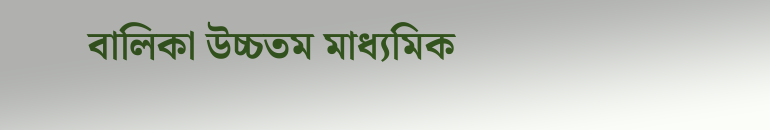বালিকা উচ্চতম মাধ্যমিক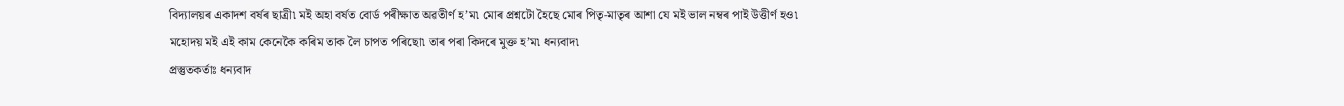বিদ্যালয়ৰ একাদশ বৰ্ষৰ ছাত্ৰী৷ মই অহা বৰ্ষত বোৰ্ড পৰীক্ষাত অৱতীৰ্ণ হ’ম৷ মোৰ প্ৰশ্নটো হৈছে মোৰ পিতৃ-মাতৃৰ আশা যে মই ভাল নম্বৰ পাই উত্তীৰ্ণ হও৷ মহোদয় মই এই কাম কেনেকৈ কৰিম তাক লৈ চাপত পৰিছো৷ তাৰ পৰা কিদৰে মুক্ত হ’ম৷ ধন্যবাদ৷
প্ৰস্তুতকৰ্তাঃ ধন্যবাদ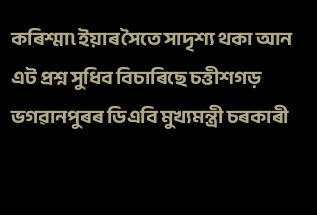কৰিশ্মা৷ ইয়াৰ সৈতে সাদৃশ্য থকা আন এট প্ৰশ্ন সুধিব বিচাৰিছে চত্তীশগড় ভগৱানপুৰৰ ডিএবি মুখ্যমন্ত্ৰী চৰকাৰী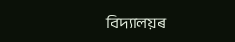বিদ্যালয়ৰ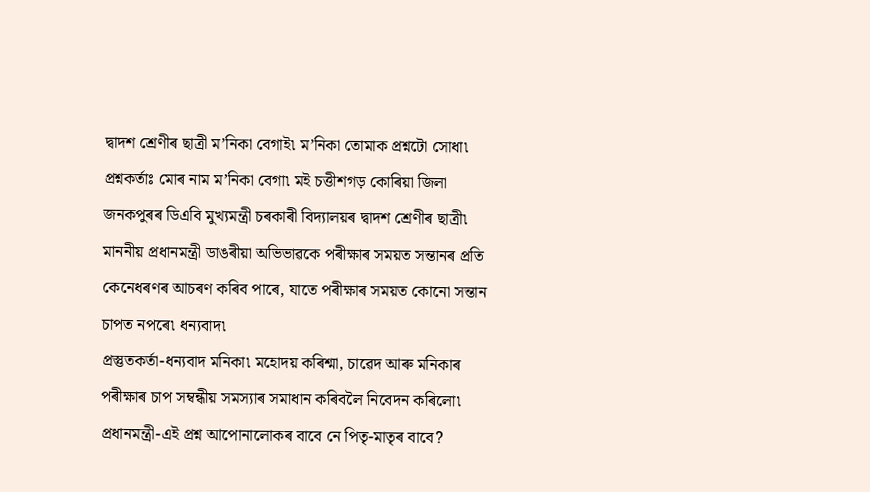দ্বাদশ শ্ৰেণীৰ ছাত্ৰী ম’নিকা বেগাই৷ ম’নিকা তোমাক প্ৰশ্নটো সোধা৷
প্ৰশ্নকৰ্তাঃ মোৰ নাম ম’নিকা বেগা৷ মই চত্তীশগড় কোৰিয়া জিলা জনকপুৰৰ ডিএবি মুখ্যমন্ত্ৰী চৰকাৰী বিদ্যালয়ৰ দ্বাদশ শ্ৰেণীৰ ছাত্ৰী৷ মাননীয় প্ৰধানমন্ত্ৰী ডাঙৰীয়া অভিভাৱকে পৰীক্ষাৰ সময়ত সন্তানৰ প্ৰতি কেনেধৰণৰ আচৰণ কৰিব পাৰে, যাতে পৰীক্ষাৰ সময়ত কোনো সন্তান চাপত নপৰে৷ ধন্যবাদ৷
প্ৰস্তুতকৰ্তা-ধন্যবাদ মনিকা৷ মহোদয় কৰিশ্মা, চাৱেদ আৰু মনিকাৰ পৰীক্ষাৰ চাপ সম্বন্ধীয় সমস্যাৰ সমাধান কৰিবলৈ নিবেদন কৰিলো৷
প্ৰধানমন্ত্ৰী-এই প্ৰশ্ন আপোনালোকৰ বাবে নে পিতৃ-মাতৃৰ বাবে?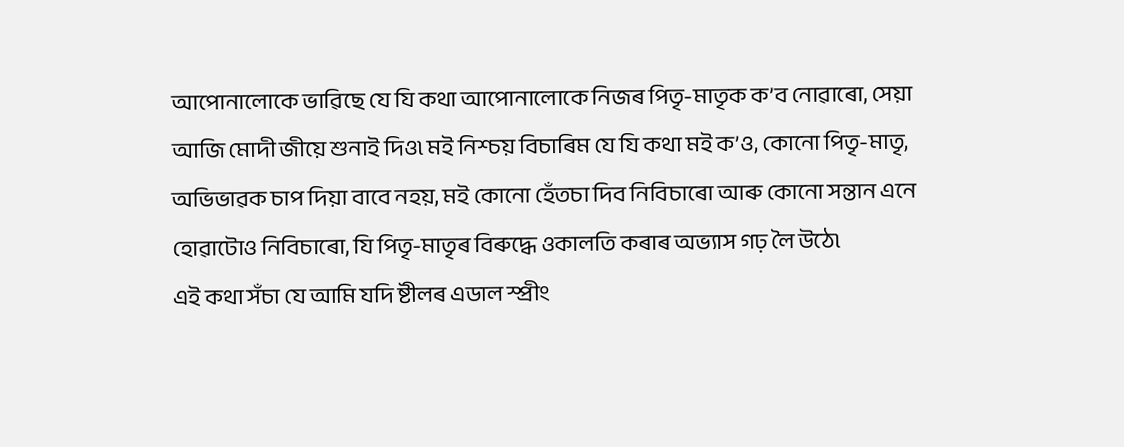আপোনালোকে ভাৱিছে যে যি কথা আপোনালোকে নিজৰ পিতৃ-মাতৃক ক’ব নোৱাৰো, সেয়া আজি মোদী জীয়ে শুনাই দিও৷ মই নিশ্চয় বিচাৰিম যে যি কথা মই ক’ও, কোনো পিতৃ-মাতৃ, অভিভাৱক চাপ দিয়া বাবে নহয়, মই কোনো হেঁতচা দিব নিবিচাৰো আৰু কোনো সন্তান এনে হোৱাটোও নিবিচাৰো, যি পিতৃ-মাতৃৰ বিৰুদ্ধে ওকালতি কৰাৰ অভ্যাস গঢ় লৈ উঠে৷
এই কথা সঁচা যে আমি যদি ষ্টীলৰ এডাল স্প্ৰীং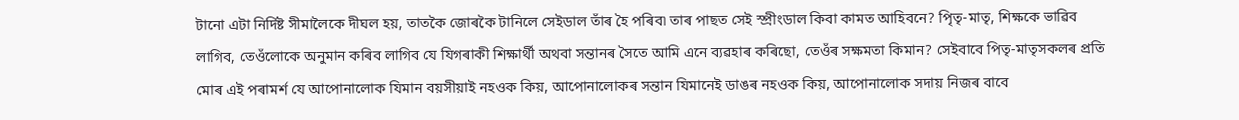টানো এটা নিৰ্দিষ্ট সীমালৈকে দীঘল হয়, তাতকৈ জোৰকৈ টানিলে সেইডাল তাঁৰ হৈ পৰিব৷ তাৰ পাছত সেই স্প্ৰীংডাল কিবা কামত আহিবনে? পিৃতৃ-মাতৃ, শিক্ষকে ভাৱিব লাগিব, তেওঁলোকে অনুমান কৰিব লাগিব যে যিগৰাকী শিক্ষাৰ্থী অথবা সন্তানৰ সৈতে আমি এনে ব্যৱহাৰ কৰিছো, তেওঁৰ সক্ষমতা কিমান? সেইবাবে পিতৃ-মাতৃসকলৰ প্ৰতি মোৰ এই পৰামৰ্শ যে আপোনালোক যিমান বয়সীয়াই নহওক কিয়, আপোনালোকৰ সন্তান যিমানেই ডাঙৰ নহওক কিয়, আপোনালোক সদায় নিজৰ বাবে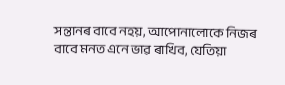সন্তানৰ বাবে নহয়, আপোনালোকে নিজৰ বাবে মনত এনে ভাৱ ৰাখিব, যেতিয়া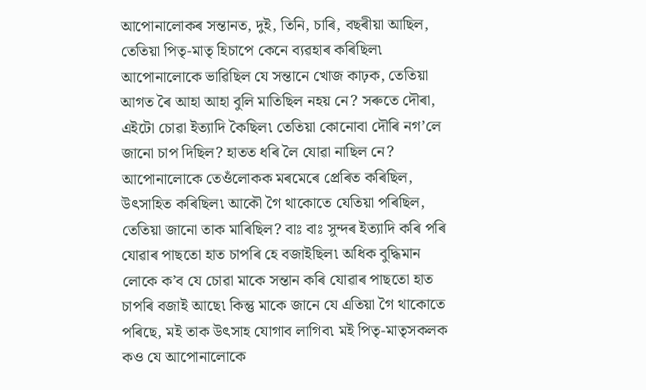আপোনালোকৰ সন্তানত, দুই, তিনি, চাৰি, বছৰীয়া আছিল, তেতিয়া পিতৃ-মাতৃ হিচাপে কেনে ব্যৱহাৰ কৰিছিল৷ আপোনালোকে ভাৱিছিল যে সন্তানে খোজ কাঢ়ক, তেতিয়া আগত ৰৈ আহা আহা বুলি মাতিছিল নহয় নে? সৰুতে দৌৰা, এইটো চোৱা ইত্যাদি কৈছিল৷ তেতিয়া কোনোবা দৌৰি নগ’লে জানো চাপ দিছিল? হাতত ধৰি লৈ যোৱা নাছিল নে? আপোনালোকে তেওঁলোকক মৰমেৰে প্ৰেৰিত কৰিছিল, উৎসাহিত কৰিছিল৷ আকৌ গৈ থাকোতে যেতিয়া পৰিছিল, তেতিয়া জানো তাক মাৰিছিল? বাঃ বাঃ সুন্দৰ ইত্যাদি কৰি পৰি যোৱাৰ পাছতো হাত চাপৰি হে বজাইছিল৷ অধিক বুদ্ধিমান লোকে ক’ব যে চোৱা মাকে সন্তান কৰি যোৱাৰ পাছতো হাত চাপৰি বজাই আছে৷ কিন্তু মাকে জানে যে এতিয়া গৈ থাকোতে পৰিছে, মই তাক উৎসাহ যোগাব লাগিব৷ মই পিতৃ-মাতৃসকলক কও যে আপোনালোকে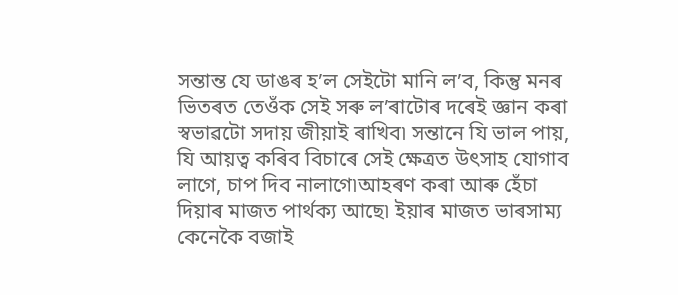সন্তান্ত যে ডাঙৰ হ’ল সেইটো মানি ল’ব, কিন্তু মনৰ ভিতৰত তেওঁক সেই সৰু ল’ৰাটোৰ দৰেই জ্ঞান কৰা স্বভাৱটো সদায় জীয়াই ৰাখিব৷ সন্তানে যি ভাল পায়, যি আয়ত্ব কৰিব বিচাৰে সেই ক্ষেত্ৰত উৎসাহ যোগাব লাগে, চাপ দিব নালাগে৷আহৰণ কৰা আৰু হেঁচা দিয়াৰ মাজত পাৰ্থক্য আছে৷ ইয়াৰ মাজত ভাৰসাম্য কেনেকৈ বজাই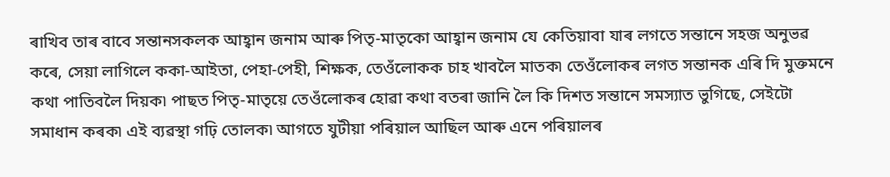ৰাখিব তাৰ বাবে সন্তানসকলক আহ্বান জনাম আৰু পিতৃ-মাতৃকো আহ্বান জনাম যে কেতিয়াবা যাৰ লগতে সন্তানে সহজ অনুভৱ কৰে, সেয়া লাগিলে ককা-আইতা, পেহা-পেহী, শিক্ষক, তেওঁলোকক চাহ খাবলৈ মাতক৷ তেওঁলোকৰ লগত সন্তানক এৰি দি মুক্তমনে কথা পাতিবলৈ দিয়ক৷ পাছত পিতৃ-মাতৃয়ে তেওঁলোকৰ হোৱা কথা বতৰা জানি লৈ কি দিশত সন্তানে সমস্যাত ভুগিছে, সেইটো সমাধান কৰক৷ এই ব্যৱস্থা গঢ়ি তোলক৷ আগতে যুটীয়া পৰিয়াল আছিল আৰু এনে পৰিয়ালৰ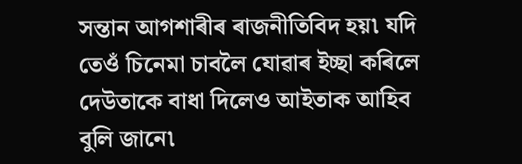সন্তান আগশাৰীৰ ৰাজনীতিবিদ হয়৷ যদি তেওঁ চিনেমা চাবলৈ যোৱাৰ ইচ্ছা কৰিলে দেউতাকে বাধা দিলেও আইতাক আহিব বুলি জানে৷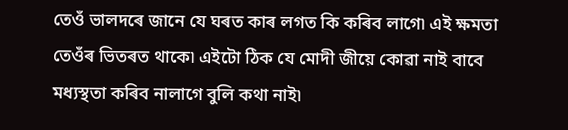তেওঁ ভালদৰে জানে যে ঘৰত কাৰ লগত কি কৰিব লাগে৷ এই ক্ষমতা তেওঁৰ ভিতৰত থাকে৷ এইটো ঠিক যে মোদী জীয়ে কোৱা নাই বাবে মধ্যস্থতা কৰিব নালাগে বুলি কথা নাই৷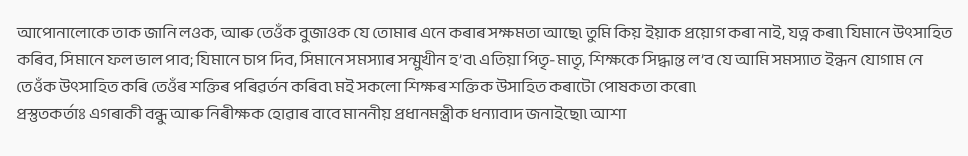আপোনালোকে তাক জানি লওক, আৰু তেওঁক বুজাওক যে তোমাৰ এনে কৰাৰ সক্ষমতা আছে৷ তুমি কিয় ইয়াক প্ৰয়োগ কৰা নাই, যত্ন কৰা৷ যিমানে উৎসাহিত কৰিব, সিমানে ফল ভাল পাব; যিমানে চাপ দিব, সিমানে সমস্যাৰ সন্মুখীন হ’ব৷ এতিয়া পিতৃ-মাতৃ, শিক্ষকে সিদ্ধান্ত ল’ব যে আমি সমস্যাত ইন্ধন যোগাম নে তেওঁক উৎসাহিত কৰি তেওঁৰ শক্তিৰ পৰিৱৰ্তন কৰিব৷ মই সকলো শিক্ষৰ শক্তিক উসাহিত কৰাটো পোষকতা কৰো৷
প্ৰস্তুতকৰ্তাঃ এগৰাকী বন্ধু আৰু নিৰীক্ষক হোৱাৰ বাবে মাননীয় প্ৰধানমন্ত্ৰীক ধন্যাবাদ জনাইছো৷ আশা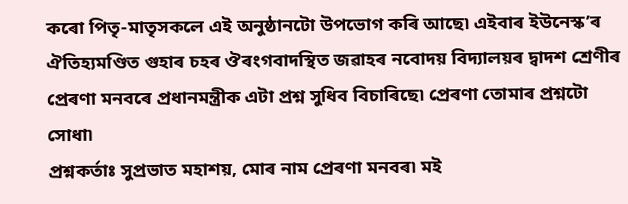কৰো পিতৃ-মাতৃসকলে এই অনুষ্ঠানটো উপভোগ কৰি আছে৷ এইবাৰ ইউনেস্ক’ৰ ঐতিহ্যমণ্ডিত গুহাৰ চহৰ ঔৰংগবাদস্থিত জৱাহৰ নবোদয় বিদ্যালয়ৰ দ্বাদশ শ্ৰেণীৰ প্ৰেৰণা মনবৰে প্ৰধানমন্ত্ৰীক এটা প্ৰশ্ন সুধিব বিচাৰিছে৷ প্ৰেৰণা তোমাৰ প্ৰশ্নটো সোধা৷
প্ৰশ্নকৰ্তাঃ সুপ্ৰভাত মহাশয়, মোৰ নাম প্ৰেৰণা মনবৰ৷ মই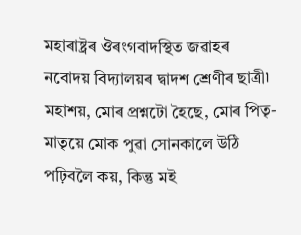মহাৰাষ্ট্ৰৰ ঔৰংগবাদস্থিত জৱাহৰ নবোদয় বিদ্যালয়ৰ দ্বাদশ শ্ৰেণীৰ ছাত্ৰী৷ মহাশয়, মোৰ প্ৰশ্নটো হৈছে, মোৰ পিতৃ-মাতৃয়ে মোক পুৱা সোনকালে উঠি পঢ়িবলৈ কয়, কিন্তু মই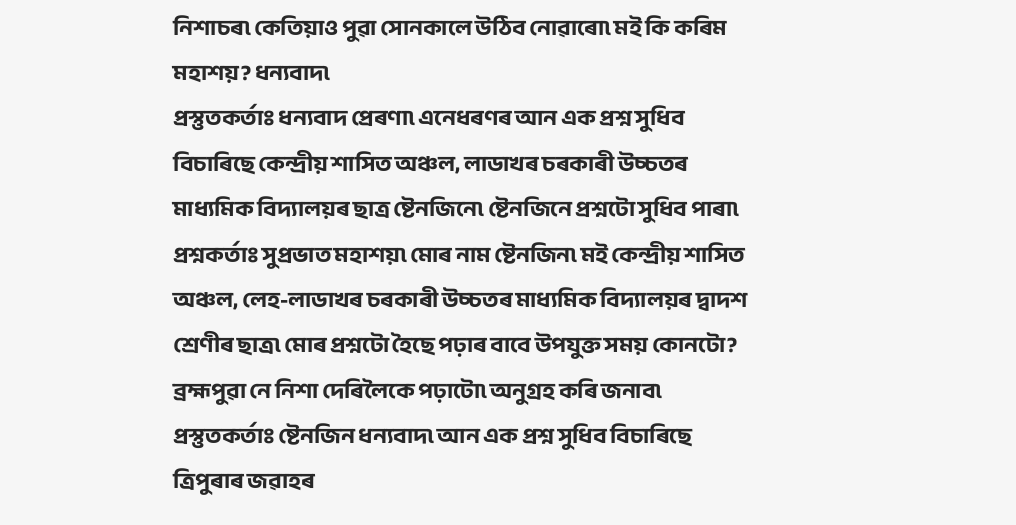নিশাচৰ৷ কেতিয়াও পুৱা সোনকালে উঠিব নোৱাৰো৷ মই কি কৰিম মহাশয়? ধন্যবাদ৷
প্ৰস্তুতকৰ্তাঃ ধন্যবাদ প্ৰেৰণা৷ এনেধৰণৰ আন এক প্ৰশ্ন সুধিব বিচাৰিছে কেন্দ্ৰীয় শাসিত অঞ্চল, লাডাখৰ চৰকাৰী উচ্চতৰ মাধ্যমিক বিদ্যালয়ৰ ছাত্ৰ ষ্টেনজিনে৷ ষ্টেনজিনে প্ৰশ্নটো সুধিব পাৰা৷
প্ৰশ্নকৰ্তাঃ সুপ্ৰভাত মহাশয়৷ মোৰ নাম ষ্টেনজিন৷ মই কেন্দ্ৰীয় শাসিত অঞ্চল, লেহ-লাডাখৰ চৰকাৰী উচ্চতৰ মাধ্যমিক বিদ্যালয়ৰ দ্বাদশ শ্ৰেণীৰ ছাত্ৰ৷ মোৰ প্ৰশ্নটো হৈছে পঢ়াৰ বাবে উপযুক্ত সময় কোনটো? ব্ৰহ্মপুৱা নে নিশা দেৰিলৈকে পঢ়াটো৷ অনুগ্ৰহ কৰি জনাব৷
প্ৰস্তুতকৰ্তাঃ ষ্টেনজিন ধন্যবাদ৷ আন এক প্ৰশ্ন সুধিব বিচাৰিছে ত্ৰিপুৰাৰ জৱাহৰ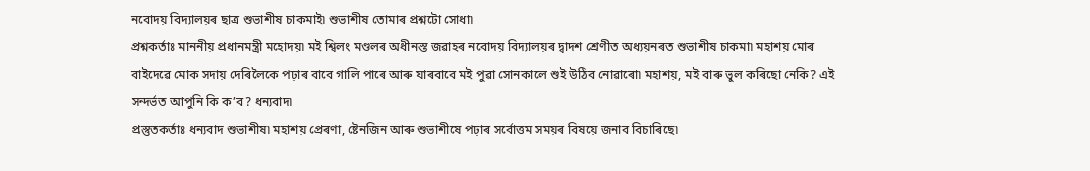নবোদয় বিদ্যালয়ৰ ছাত্ৰ শুভাশীষ চাকমাই৷ শুভাশীষ তোমাৰ প্ৰশ্নটো সোধা৷
প্ৰশ্নকৰ্তাঃ মাননীয় প্ৰধানমন্ত্ৰী মহোদয়৷ মই শ্বিলং মণ্ডলৰ অধীনস্ত জৱাহৰ নবোদয় বিদ্যালয়ৰ দ্বাদশ শ্ৰেণীত অধ্যয়নৰত শুভাশীষ চাকমা৷ মহাশয় মোৰ বাইদেৱে মোক সদায় দেৰিলৈকে পঢ়াৰ বাবে গালি পাৰে আৰু যাৰবাবে মই পুৱা সোনকালে শুই উঠিব নোৱাৰো৷ মহাশয়, মই বাৰু ভুল কৰিছো নেকি? এই সন্দৰ্ভত আপুনি কি ক’ব? ধন্যবাদ৷
প্ৰস্তুতকৰ্তাঃ ধন্যবাদ শুভাশীষ৷ মহাশয় প্ৰেৰণা, ষ্টেনজিন আৰু শুভাশীষে পঢ়াৰ সৰ্বোত্তম সময়ৰ বিষয়ে জনাব বিচাৰিছে৷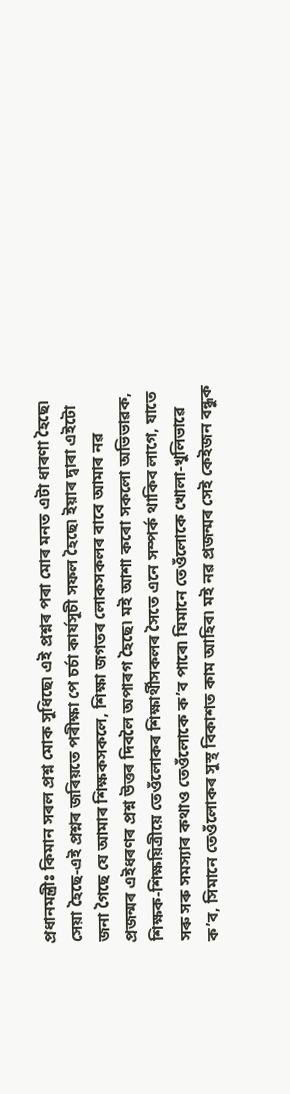প্ৰধানমন্ত্ৰীঃ কিমান সৰল প্ৰশ্ন মোক সুধিছে৷ এই প্ৰশ্নৰ পৰা মোৰ মনত এটা ধাৰণা হৈছে৷ সেয়া হৈছে-এই প্ৰশ্নৰ জৰিয়তে পৰীক্ষা পে চৰ্চা কাৰ্যসূচী সফল হৈছে৷ ইয়াৰ দ্বাৰা এইটো জনা গৈছে যে আমাৰ শিক্ষকসকলে, শিক্ষা জগতৰ লোকসকলৰ বাবে আমাৰ নৱ প্ৰজন্মৰ এইধৰণৰ প্ৰশ্ন উত্তৰ দিবলৈ অপাৰগ হৈছে৷ মই আশা কৰো সকলো অভিভাৱক, শিক্ষক-শিক্ষয়িত্ৰীয়ে তেওঁলোকৰ শিক্ষাৰ্থীসকলৰ সৈতে এনে সম্পৰ্ক থাকিব লাগে, যাতে সৰু সৰু সমস্যাৰ কথাও তেওঁলোকে ক’ব পাৰে৷ যিমানে তেওঁলোকে খোলা-খুলিভাৱে ক’ব, সিমানে তেওঁলোকৰ সুস্থ বিকাশত কাম আহিব৷ মই নৱ প্ৰজন্মৰ সেই কেইজন বন্ধুক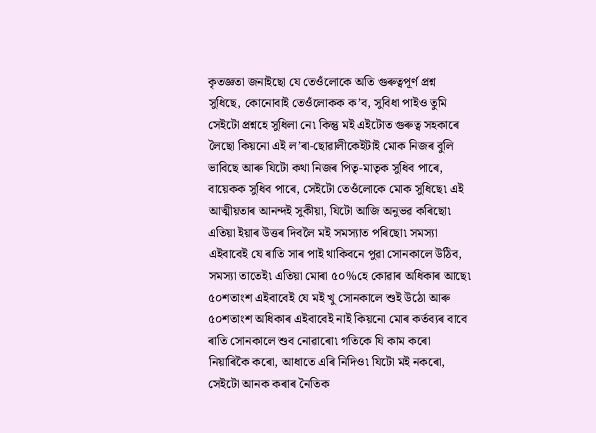কৃতজ্ঞতা জনাইছো যে তেওঁলোকে অতি গুৰুত্বপূৰ্ণ প্ৰশ্ন সুধিছে, কোনোবাই তেওঁলোকক ক’ব, সুবিধা পাইও তুমি সেইটো প্ৰশ্নহে সুধিলা নে৷ কিন্তু মই এইটোত গুৰুত্ব সহকাৰে লৈছো কিয়নো এই ল’ৰা-ছোৱালীকেইটাই মোক নিজৰ বুলি ভাবিছে আৰু যিটো কথা নিজৰ পিতৃ-মাতৃক সুধিব পাৰে, বায়েকক সুধিব পাৰে, সেইটো তেওঁলোকে মোক সুধিছে৷ এই আত্মীয়তাৰ আনন্দই সুকীয়া, যিটো আজি অনুভৱ কৰিছো৷ এতিয়া ইয়াৰ উত্তৰ দিবলৈ মই সমস্যাত পৰিছো৷ সমস্যা এইবাবেই যে ৰাতি সাৰ পাই থাকিবনে পুৱা সোনকালে উঠিব, সমস্যা তাতেই৷ এতিয়া মোৰা ৫০%হে কোৱাৰ অধিকাৰ আছে৷ ৫০শতাংশ এইবাবেই যে মই খু সোনকালে শুই উঠো আৰু ৫০শতাংশ অধিকাৰ এইবাবেই নাই কিয়নো মোৰ কৰ্তব্যৰ বাবে ৰাতি সোনকালে শুব নোৱাৰো৷ গতিকে যি কাম কৰো নিয়াৰিকৈ কৰো, আধাতে এৰি নিদিও৷ যিটো মই নকৰো, সেইটো আনক কৰাৰ নৈতিক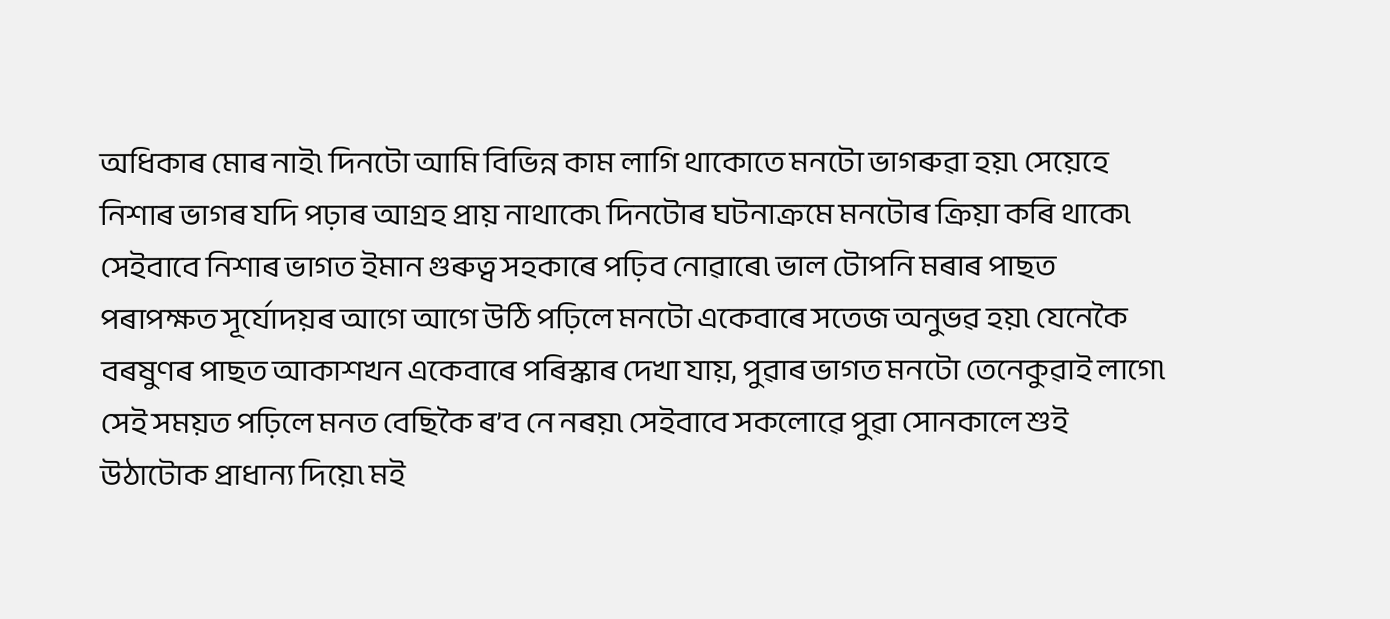অধিকাৰ মোৰ নাই৷ দিনটো আমি বিভিন্ন কাম লাগি থাকোতে মনটো ভাগৰুৱা হয়৷ সেয়েহে নিশাৰ ভাগৰ যদি পঢ়াৰ আগ্ৰহ প্ৰায় নাথাকে৷ দিনটোৰ ঘটনাক্ৰমে মনটোৰ ক্ৰিয়া কৰি থাকে৷ সেইবাবে নিশাৰ ভাগত ইমান গুৰুত্ব সহকাৰে পঢ়িব নোৱাৰে৷ ভাল টোপনি মৰাৰ পাছত পৰাপক্ষত সূৰ্যোদয়ৰ আগে আগে উঠি পঢ়িলে মনটো একেবাৰে সতেজ অনুভৱ হয়৷ যেনেকৈ বৰষুণৰ পাছত আকাশখন একেবাৰে পৰিস্কাৰ দেখা যায়, পুৱাৰ ভাগত মনটো তেনেকুৱাই লাগে৷ সেই সময়ত পঢ়িলে মনত বেছিকৈ ৰ’ব নে নৰয়৷ সেইবাবে সকলোৱে পুৱা সোনকালে শুই উঠাটোক প্ৰাধান্য দিয়ে৷ মই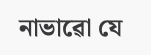নাভাৱো যে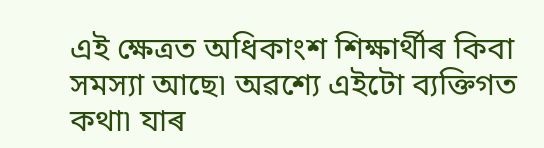এই ক্ষেত্ৰত অধিকাংশ শিক্ষাৰ্থীৰ কিবা সমস্যা আছে৷ অৱশ্যে এইটো ব্যক্তিগত কথা৷ যাৰ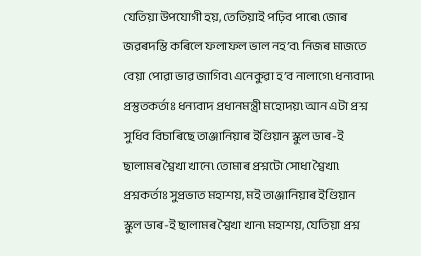যেতিয়া উপযোগী হয়, তেতিয়াই পঢ়িব পাৰে৷ জোৰ জৱৰদস্তি কৰিলে ফলাফল ভাল নহ’ব৷ নিজৰ মাজতে বেয়া পোৱা ভাৱ জাগিব৷ এনেকুৱা হ’ব নালাগে৷ ধন্যবাদ৷
প্ৰস্তুতকৰ্তাঃ ধন্যবাদ প্ৰধানমন্ত্ৰী মহোদয়৷ আন এটা প্ৰশ্ন সুধিব বিচাৰিছে তাঞ্জানিয়াৰ ইণ্ডিয়ান স্কুল ডাৰ-ই ছালামৰ শ্বৈখা খানে৷ তোমাৰ প্ৰশ্নটো সোধা শ্বৈখা৷
প্ৰশ্নকৰ্তাঃ সুপ্ৰভাত মহাশয়, মই তাঞ্জানিয়াৰ ইণ্ডিয়ান স্কুল ডাৰ-ই ছালামৰ শ্বৈখা খান৷ মহাশয়, যেতিয়া প্ৰশ্ন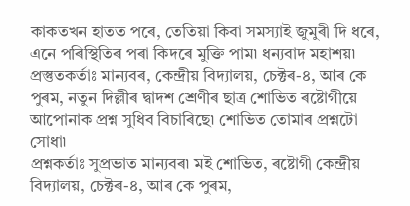কাকতখন হাতত পৰে, তেতিয়া কিবা সমস্যাই জুমুৰী দি ধৰে, এনে পৰিস্থিতিৰ পৰা কিদৰে মুক্তি পাম৷ ধন্যবাদ মহাশয়৷
প্ৰস্তুতকৰ্তাঃ মান্যবৰ, কেন্দ্ৰীয় বিদ্যালয়, চেক্টৰ-৪, আৰ কে পুৰম, নতুন দিল্লীৰ দ্বাদশ শ্ৰেণীৰ ছাত্ৰ শোভিত ৰষ্টোগীয়ে আপোনাক প্ৰশ্ন সুধিব বিচাৰিছে৷ শোভিত তোমাৰ প্ৰশ্নটো সোধা৷
প্ৰশ্নকৰ্তাঃ সুপ্ৰভাত মান্যবৰ৷ মই শোভিত, ৰষ্টোগী কেন্দ্ৰীয় বিদ্যালয়, চেক্টৰ-৪, আৰ কে পুৰম,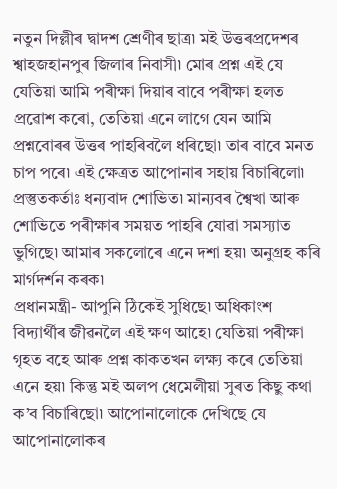নতুন দিল্লীৰ দ্বাদশ শ্ৰেণীৰ ছাত্ৰ৷ মই উত্তৰপ্ৰদেশৰ শ্বাহজহানপুৰ জিলাৰ নিবাসী৷ মোৰ প্ৰশ্ন এই যে যেতিয়া আমি পৰীক্ষা দিয়াৰ বাবে পৰীক্ষা হলত প্ৰৱোশ কৰো, তেতিয়া এনে লাগে যেন আমি প্ৰশ্নবোৰৰ উত্তৰ পাহৰিবলৈ ধৰিছো৷ তাৰ বাবে মনত চাপ পৰে৷ এই ক্ষেত্ৰত আপোনাৰ সহায় বিচাৰিলো৷
প্ৰস্তুতকৰ্তাঃ ধন্যবাদ শোভিত৷ মান্যবৰ শ্বৈখা আৰু শোভিতে পৰীক্ষাৰ সময়ত পাহৰি যোৱা সমস্যাত ভুগিছে৷ আমাৰ সকলোৰে এনে দশা হয়৷ অনুগ্ৰহ কৰি মাৰ্গদৰ্শন কৰক৷
প্ৰধানমন্ত্ৰী- আপুনি ঠিকেই সুধিছে৷ অধিকাংশ বিদ্যাৰ্থীৰ জীৱনলৈ এই ক্ষণ আহে৷ যেতিয়া পৰীক্ষা গৃহত বহে আৰু প্ৰশ্ন কাকতখন লক্ষ্য কৰে তেতিয়া এনে হয়৷ কিন্তু মই অলপ ধেমেলীয়া সুৰত কিছু কথা ক’ব বিচাৰিছো৷ আপোনালোকে দেখিছে যে আপোনালোকৰ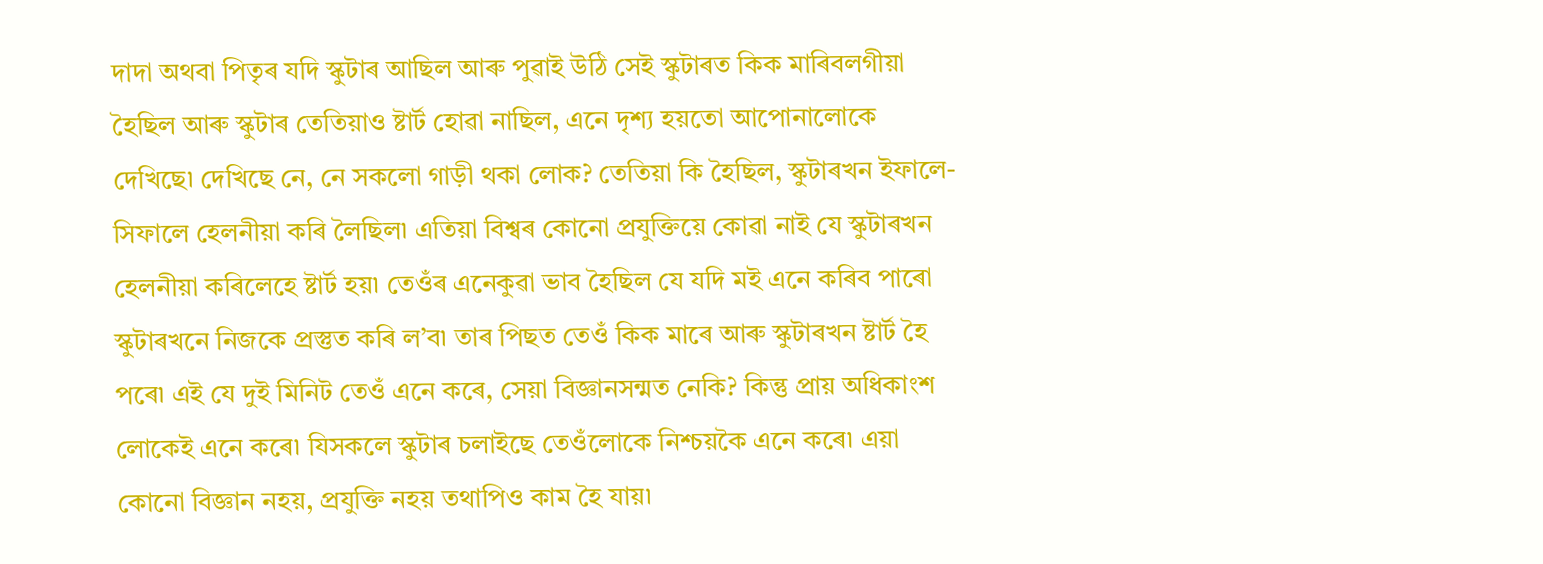দাদা অথবা পিতৃৰ যদি স্কুটাৰ আছিল আৰু পুৱাই উঠি সেই স্কুটাৰত কিক মাৰিবলগীয়া হৈছিল আৰু স্কুটাৰ তেতিয়াও ষ্টাৰ্ট হোৱা নাছিল, এনে দৃশ্য হয়তো আপোনালোকে দেখিছে৷ দেখিছে নে, নে সকলো গাড়ী থকা লোক? তেতিয়া কি হৈছিল, স্কুটাৰখন ইফালে-সিফালে হেলনীয়া কৰি লৈছিল৷ এতিয়া বিশ্বৰ কোনো প্ৰযুক্তিয়ে কোৱা নাই যে স্কুটাৰখন হেলনীয়া কৰিলেহে ষ্টাৰ্ট হয়৷ তেওঁৰ এনেকুৱা ভাব হৈছিল যে যদি মই এনে কৰিব পাৰো স্কুটাৰখনে নিজকে প্ৰস্তুত কৰি ল’ব৷ তাৰ পিছত তেওঁ কিক মাৰে আৰু স্কুটাৰখন ষ্টাৰ্ট হৈ পৰে৷ এই যে দুই মিনিট তেওঁ এনে কৰে, সেয়া বিজ্ঞানসন্মত নেকি? কিন্তু প্ৰায় অধিকাংশ লোকেই এনে কৰে৷ যিসকলে স্কুটাৰ চলাইছে তেওঁলোকে নিশ্চয়কৈ এনে কৰে৷ এয়া কোনো বিজ্ঞান নহয়, প্ৰযুক্তি নহয় তথাপিও কাম হৈ যায়৷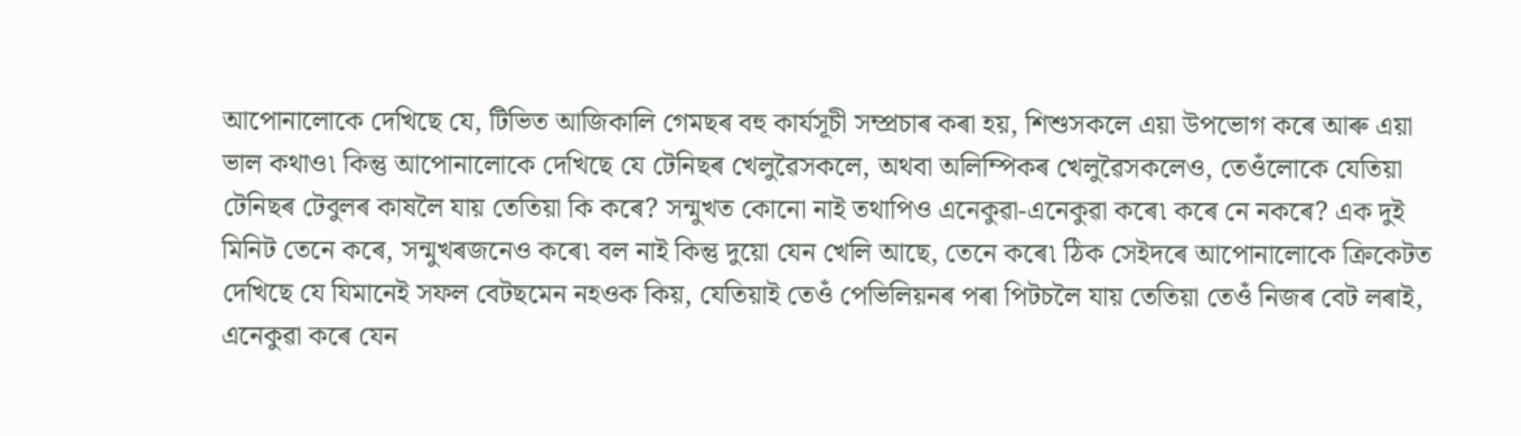আপোনালোকে দেখিছে যে, টিভিত আজিকালি গেমছৰ বহু কাৰ্যসূচী সম্প্ৰচাৰ কৰা হয়, শিশুসকলে এয়া উপভোগ কৰে আৰু এয়া ভাল কথাও৷ কিন্তু আপোনালোকে দেখিছে যে টেনিছৰ খেলুৱৈসকলে, অথবা অলিম্পিকৰ খেলুৱৈসকলেও, তেওঁলোকে যেতিয়া টেনিছৰ টেবুলৰ কাষলৈ যায় তেতিয়া কি কৰে? সন্মুখত কোনো নাই তথাপিও এনেকুৱা-এনেকুৱা কৰে৷ কৰে নে নকৰে? এক দুই মিনিট তেনে কৰে, সন্মুখৰজনেও কৰে৷ বল নাই কিন্তু দুয়ো যেন খেলি আছে, তেনে কৰে৷ ঠিক সেইদৰে আপোনালোকে ক্ৰিকেটত দেখিছে যে যিমানেই সফল বেটছমেন নহওক কিয়, যেতিয়াই তেওঁ পেভিলিয়নৰ পৰা পিটচলৈ যায় তেতিয়া তেওঁ নিজৰ বেট লৰাই, এনেকুৱা কৰে যেন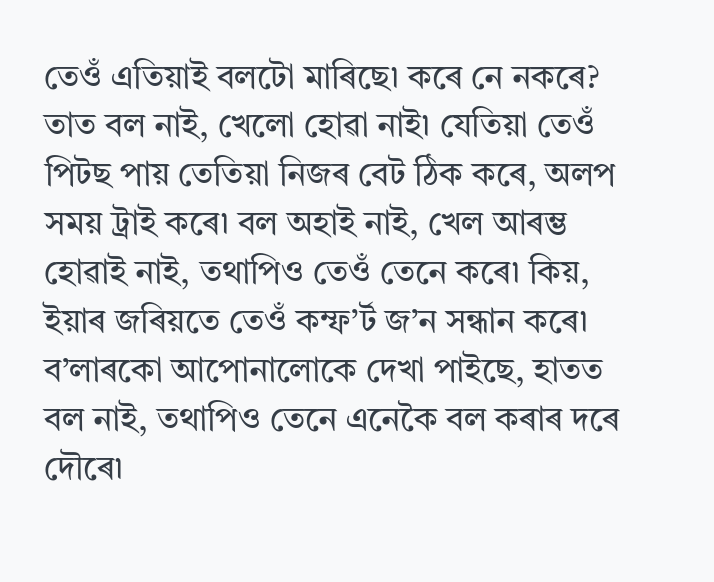তেওঁ এতিয়াই বলটো মাৰিছে৷ কৰে নে নকৰে? তাত বল নাই, খেলো হোৱা নাই৷ যেতিয়া তেওঁ পিটছ পায় তেতিয়া নিজৰ বেট ঠিক কৰে, অলপ সময় ট্ৰাই কৰে৷ বল অহাই নাই, খেল আৰম্ভ হোৱাই নাই, তথাপিও তেওঁ তেনে কৰে৷ কিয়, ইয়াৰ জৰিয়তে তেওঁ কম্ফ’ৰ্ট জ’ন সন্ধান কৰে৷ ব’লাৰকো আপোনালোকে দেখা পাইছে, হাতত বল নাই, তথাপিও তেনে এনেকৈ বল কৰাৰ দৰে দৌৰে৷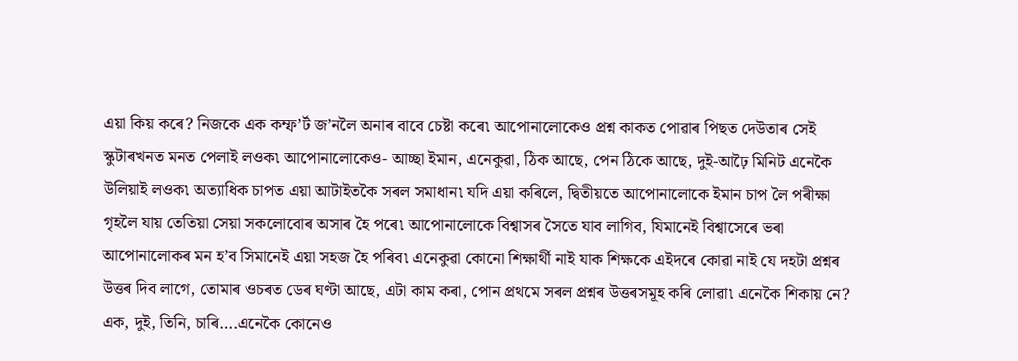এয়া কিয় কৰে? নিজকে এক কম্ফ’ৰ্ট জ’নলৈ অনাৰ বাবে চেষ্টা কৰে৷ আপোনালোকেও প্ৰশ্ন কাকত পোৱাৰ পিছত দেউতাৰ সেই স্কুটাৰখনত মনত পেলাই লওক৷ আপোনালোকেও- আচ্ছা ইমান, এনেকুৱা, ঠিক আছে, পেন ঠিকে আছে, দুই-আঢ়ৈ মিনিট এনেকৈ উলিয়াই লওক৷ অত্যাধিক চাপত এয়া আটাইতকৈ সৰল সমাধান৷ যদি এয়া কৰিলে, দ্বিতীয়তে আপোনালোকে ইমান চাপ লৈ পৰীক্ষা গৃহলৈ যায় তেতিয়া সেয়া সকলোবোৰ অসাৰ হৈ পৰে৷ আপোনালোকে বিশ্বাসৰ সৈতে যাব লাগিব, যিমানেই বিশ্বাসেৰে ভৰা আপোনালোকৰ মন হ’ব সিমানেই এয়া সহজ হৈ পৰিব৷ এনেকুৱা কোনো শিক্ষাৰ্থী নাই যাক শিক্ষকে এইদৰে কোৱা নাই যে দহটা প্ৰশ্নৰ উত্তৰ দিব লাগে, তোমাৰ ওচৰত ডেৰ ঘণ্টা আছে, এটা কাম কৰা, পোন প্ৰথমে সৰল প্ৰশ্নৰ উত্তৰসমূহ কৰি লোৱা৷ এনেকৈ শিকায় নে? এক, দুই, তিনি, চাৰি….এনেকৈ কোনেও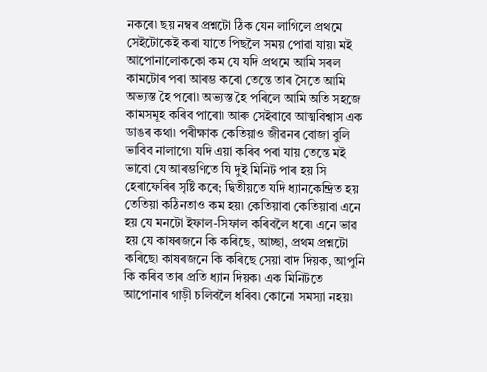নকৰে৷ ছয় নম্বৰ প্ৰশ্নটো ঠিক যেন লাগিলে প্ৰথমে সেইটোকেই কৰা যাতে পিছলৈ সময় পোৱা যায়৷ মই আপোনালোককো কম যে যদি প্ৰথমে আমি সৰল কামটোৰ পৰা আৰম্ভ কৰো তেন্তে তাৰ সৈতে আমি অভ্যস্ত হৈ পৰো৷ অভ্যস্ত হৈ পৰিলে আমি অতি সহজে কামসমূহ কৰিব পাৰো৷ আৰু সেইবাবে আত্মবিশ্বাস এক ডাঙৰ কথা৷ পৰীক্ষাক কেতিয়াও জীৱনৰ বোজা বুলি ভাবিব নালাগে৷ যদি এয়া কৰিব পৰা যায় তেন্তে মই ভাবো যে আৰম্ভণিতে যি দুই মিনিট পাৰ হয় সি হেৰাফেৰিৰ সৃষ্টি কৰে; দ্বিতীয়তে যদি ধ্যানকেন্দ্ৰিত হয় তেতিয়া কঠিনতাও কম হয়৷ কেতিয়াবা কেতিয়াবা এনে হয় যে মনটো ইফাল-সিফাল কৰিবলৈ ধৰে৷ এনে ভাৱ হয় যে কাষৰজনে কি কৰিছে, আচ্ছা, প্ৰথম প্ৰশ্নটো কৰিছে৷ কাষৰজনে কি কৰিছে সেয়া বাদ দিয়ক, আপুনি কি কৰিব তাৰ প্ৰতি ধ্যান দিয়ক৷ এক মিনিটতে আপোনাৰ গাড়ী চলিবলৈ ধৰিব৷ কোনো সমস্যা নহয়৷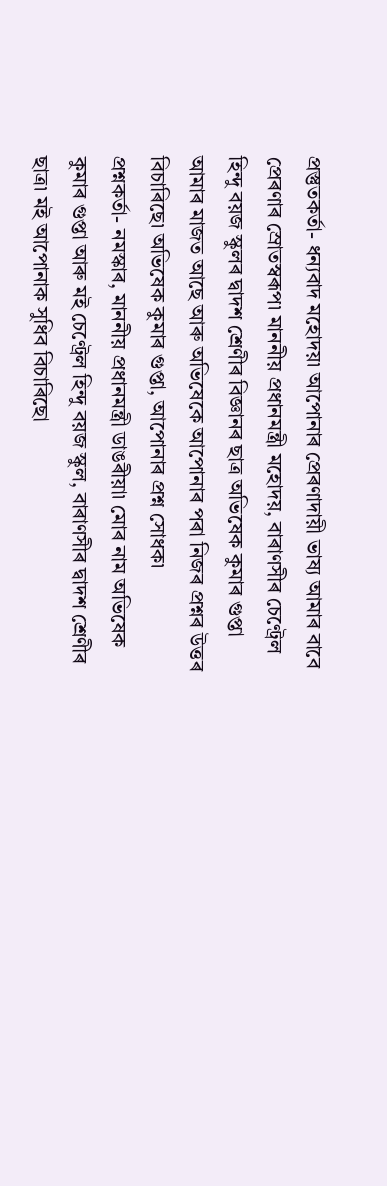প্ৰস্তুতকৰ্তা- ধন্যবাদ মহোদয়৷ আপোনাৰ প্ৰেৰণাদায়ী ভাষ্য আমাৰ বাবে প্ৰেৰণাৰ স্ৰোতস্বৰূপ৷ মাননীয় প্ৰধানমন্ত্ৰী মহোদয়, বাৰাণসীৰ চেণ্ট্ৰেল হিন্দু বয়জ স্কুলৰ দ্বাদশ শ্ৰেণীৰ বিজ্ঞানৰ ছাত্ৰ অভিষেক কুমাৰ গুপ্তা আমাৰ মাজত আছে আৰু অভিষেকে আপোনাৰ পৰা নিজৰ প্ৰশ্নৰ উত্তৰ বিচাৰিছে৷ অভিষেক কুমাৰ গুপ্তা, আপোনাৰ প্ৰশ্ন সোধক৷
প্ৰশ্নকৰ্তা- নমস্কাৰ, মাননীয় প্ৰধানমন্ত্ৰী ডাঙৰীয়া৷ মোৰ নাম অভিষেক কুমাৰ গুপ্তা আৰু মই চেণ্ট্ৰেল হিন্দু বয়জ স্কুল, বাৰাণসীৰ দ্বাদশ শ্ৰেণীৰ ছাত্ৰ৷ মই আপোনাক সুধিব বিচাৰিছো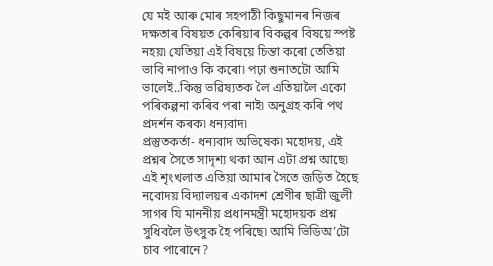যে মই আৰু মোৰ সহপাঠী কিছুমানৰ নিজৰ দক্ষতাৰ বিষয়ত কেৰিয়াৰ বিকল্পৰ বিষয়ে স্পষ্ট নহয়৷ যেতিয়া এই বিষয়ে চিন্তা কৰো তেতিয়া ভাবি নাপাও কি কৰো৷ পঢ়া শুনাতটো আমি ভালেই..কিন্তু ভৱিষ্যতক লৈ এতিয়ালৈ একো পৰিকল্পনা কৰিব পৰা নাই৷ অনুগ্ৰহ কৰি পথ প্ৰদৰ্শন কৰক৷ ধন্যবাদ৷
প্ৰস্তুতকৰ্তা- ধন্যবাদ অভিষেক৷ মহোদয়, এই প্ৰশ্নৰ সৈতে সাদৃশ্য থকা আন এটা প্ৰশ্ন আছে৷ এই শৃংখলাত এতিয়া আমাৰ সৈতে জড়িত হৈছে নবোদয় বিদ্যালয়ৰ একাদশ শ্ৰেণীৰ ছাত্ৰী জুলী সাগৰ যি মাননীয় প্ৰধানমন্ত্ৰী মহোদয়ক প্ৰশ্ন সুধিবলৈ উৎসুক হৈ পৰিছে৷ আমি ভিডিঅ’টো চাব পাৰোনে?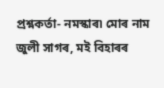প্ৰশ্নকৰ্তা- নমস্কাৰ৷ মোৰ নাম জুলী সাগৰ, মই বিহাৰৰ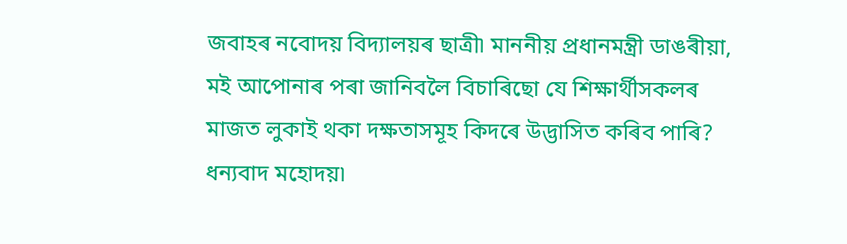জবাহৰ নবোদয় বিদ্যালয়ৰ ছাত্ৰী৷ মাননীয় প্ৰধানমন্ত্ৰী ডাঙৰীয়া, মই আপোনাৰ পৰা জানিবলৈ বিচাৰিছো যে শিক্ষাৰ্থীসকলৰ মাজত লুকাই থকা দক্ষতাসমূহ কিদৰে উদ্ভাসিত কৰিব পাৰি? ধন্যবাদ মহোদয়৷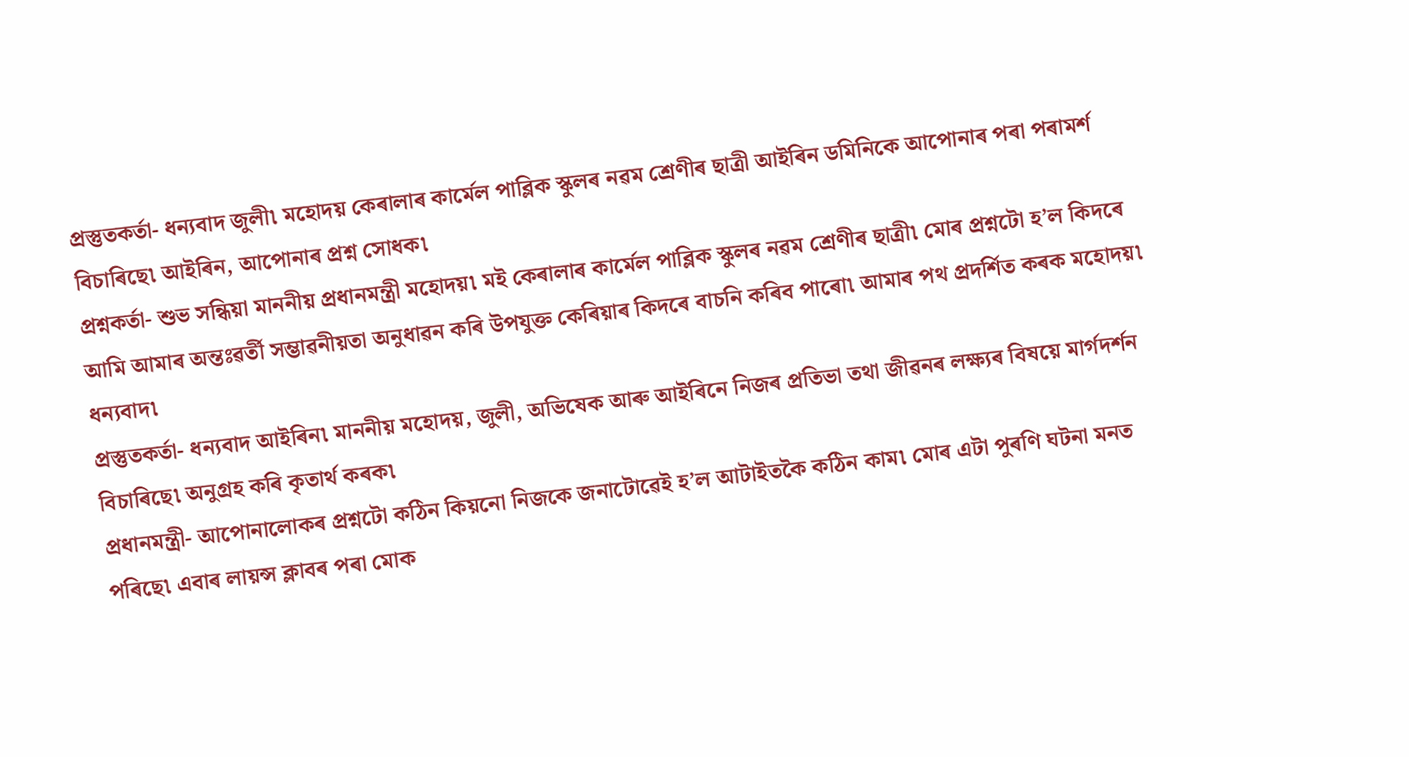প্ৰস্তুতকৰ্তা- ধন্যবাদ জুলী৷ মহোদয় কেৰালাৰ কাৰ্মেল পাব্লিক স্কুলৰ নৱম শ্ৰেণীৰ ছাত্ৰী আইৰিন ডমিনিকে আপোনাৰ পৰা পৰামৰ্শ বিচাৰিছে৷ আইৰিন, আপোনাৰ প্ৰশ্ন সোধক৷
প্ৰশ্নকৰ্তা- শুভ সন্ধিয়া মাননীয় প্ৰধানমন্ত্ৰী মহোদয়৷ মই কেৰালাৰ কাৰ্মেল পাব্লিক স্কুলৰ নৱম শ্ৰেণীৰ ছাত্ৰী৷ মোৰ প্ৰশ্নটো হ’ল কিদৰে আমি আমাৰ অন্তঃৱৰ্তী সম্ভাৱনীয়তা অনুধাৱন কৰি উপযুক্ত কেৰিয়াৰ কিদৰে বাচনি কৰিব পাৰো৷ আমাৰ পথ প্ৰদৰ্শিত কৰক মহোদয়৷ ধন্যবাদ৷
প্ৰস্তুতকৰ্তা- ধন্যবাদ আইৰিন৷ মাননীয় মহোদয়, জুলী, অভিষেক আৰু আইৰিনে নিজৰ প্ৰতিভা তথা জীৱনৰ লক্ষ্যৰ বিষয়ে মাৰ্গদৰ্শন বিচাৰিছে৷ অনুগ্ৰহ কৰি কৃতাৰ্থ কৰক৷
প্ৰধানমন্ত্ৰী- আপোনালোকৰ প্ৰশ্নটো কঠিন কিয়নো নিজকে জনাটোৱেই হ’ল আটাইতকৈ কঠিন কাম৷ মোৰ এটা পুৰণি ঘটনা মনত পৰিছে৷ এবাৰ লায়ন্স ক্লাবৰ পৰা মোক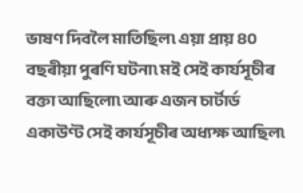ভাষণ দিবলৈ মাতিছিল৷ এয়া প্ৰায় ৪০ বছৰীয়া পুৰণি ঘটনা৷ মই সেই কাৰ্যসূচীৰ বক্তা আছিলো৷ আৰু এজন চাৰ্টাৰ্ড একাউণ্ট সেই কাৰ্যসূচীৰ অধ্যক্ষ আছিল৷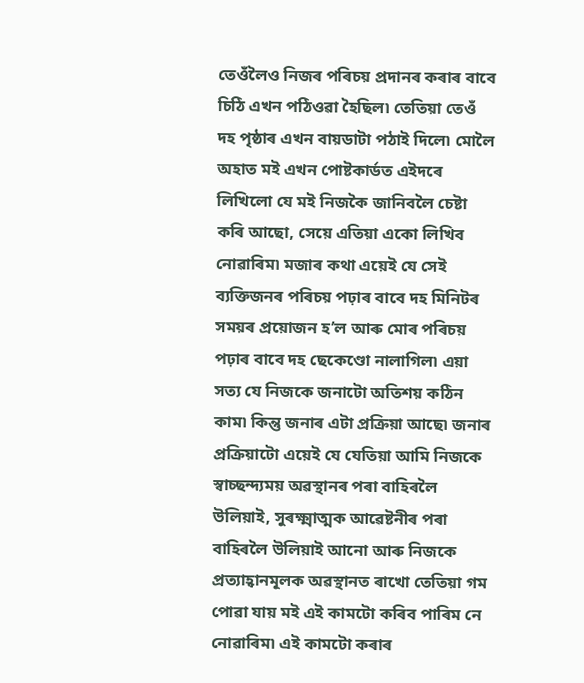তেওঁলৈও নিজৰ পৰিচয় প্ৰদানৰ কৰাৰ বাবে চিঠি এখন পঠিওৱা হৈছিল৷ তেতিয়া তেওঁ দহ পৃষ্ঠাৰ এখন বায়ডাটা পঠাই দিলে৷ মোলৈ অহাত মই এখন পোষ্টকাৰ্ডত এইদৰে লিখিলো যে মই নিজকৈ জানিবলৈ চেষ্টা কৰি আছো, সেয়ে এতিয়া একো লিখিব নোৱাৰিম৷ মজাৰ কথা এয়েই যে সেই ব্যক্তিজনৰ পৰিচয় পঢ়াৰ বাবে দহ মিনিটৰ সময়ৰ প্ৰয়োজন হ’ল আৰু মোৰ পৰিচয় পঢ়াৰ বাবে দহ ছেকেণ্ডো নালাগিল৷ এয়া সত্য যে নিজকে জনাটো অতিশয় কঠিন কাম৷ কিন্তু জনাৰ এটা প্ৰক্ৰিয়া আছে৷ জনাৰ প্ৰক্ৰিয়াটো এয়েই যে যেতিয়া আমি নিজকে স্বাচ্ছন্দ্যময় অৱস্থানৰ পৰা বাহিৰলৈ উলিয়াই, সুৰক্ষ্মাত্মক আৱেষ্টনীৰ পৰা বাহিৰলৈ উলিয়াই আনো আৰু নিজকে প্ৰত্যাহ্বানমূলক অৱস্থানত ৰাখো তেতিয়া গম পোৱা যায় মই এই কামটো কৰিব পাৰিম নে নোৱাৰিম৷ এই কামটো কৰাৰ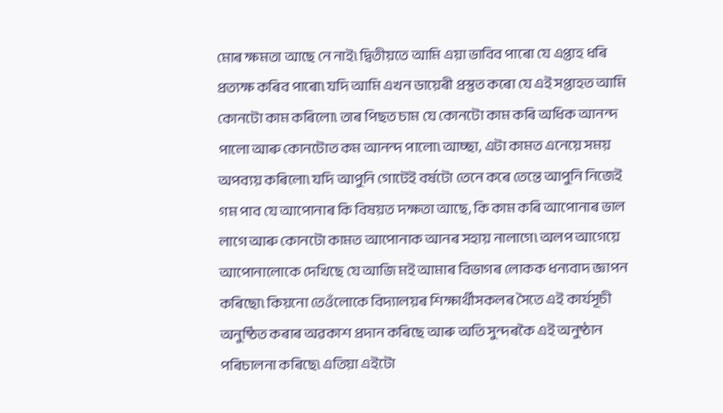মোৰ ক্ষমতা আছে নে নাই৷ দ্বিতীয়তে আমি এয়া ভাবিব পাৰো যে এপ্তাহ ধৰি প্ৰত্যক্ষ কৰিব পাৰো৷ যদি আমি এখন ডায়েৰী প্ৰস্তুত কৰো যে এই সপ্তাহত আমি কোনটো কাম কৰিলো৷ তাৰ পিছত চাম যে কোনটো কাম কৰি অধিক আনন্দ পালো আৰু কোনটোত কম আনন্দ পালো৷ আচ্ছা, এটা কামত এনেয়ে সময় অপব্যয় কৰিলো৷ যদি আপুনি গোটেই বৰ্ষটো তেনে কৰে তেন্তে আপুনি নিজেই গম পাব যে আপোনাৰ কি বিষয়ত দক্ষতা আছে, কি কাম কৰি আপোনাৰ ভাল লাগে আৰু কোনটো কামত আপোনাক আনৰ সহায় নালাগে৷ অলপ আগেয়ে আপোনালোকে দেখিছে যে আজি মই আমাৰ বিভাগৰ লোকক ধন্যবাদ জ্ঞাপন কৰিছো৷ কিয়নো তেওঁলোকে বিদ্যালয়ৰ শিক্ষাৰ্থীসকলৰ সৈতে এই কাৰ্যসূচী অনুষ্ঠিত কৰাৰ অৱকাশ প্ৰদান কৰিছে আৰু অতি সুন্দৰকৈ এই অনুষ্ঠান পৰিচালনা কৰিছে৷ এতিয়া এইটো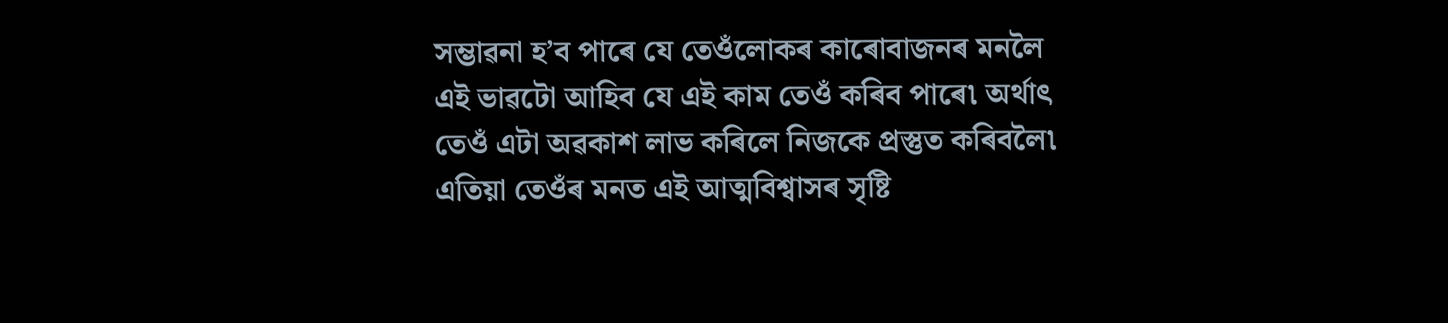সম্ভাৱনা হ’ব পাৰে যে তেওঁলোকৰ কাৰোবাজনৰ মনলৈ এই ভাৱটো আহিব যে এই কাম তেওঁ কৰিব পাৰে৷ অৰ্থাৎ তেওঁ এটা অৱকাশ লাভ কৰিলে নিজকে প্ৰস্তুত কৰিবলৈ৷ এতিয়া তেওঁৰ মনত এই আত্মবিশ্বাসৰ সৃষ্টি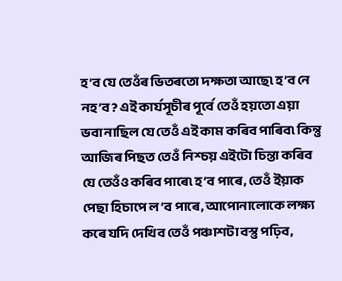হ’ব যে তেওঁৰ ভিতৰতো দক্ষতা আছে৷ হ’ব নে নহ’ব? এই কাৰ্যসূচীৰ পূৰ্বে তেওঁ হয়তো এয়া ভবা নাছিল যে তেওঁ এই কাম কৰিব পাৰিব৷ কিন্তু আজিৰ পিছত তেওঁ নিশ্চয় এইটো চিন্তা কৰিব যে তেওঁও কৰিব পাৰে৷ হ’ব পাৰে, তেওঁ ইয়াক পেছা হিচাপে ল’ব পাৰে, আপোনালোকে লক্ষ্য কৰে যদি দেখিব তেওঁ পঞ্চাশটা বস্তু পঢ়িব,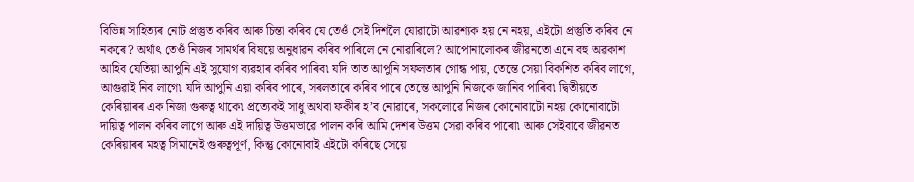বিভিন্ন সাহিত্যৰ নোট প্ৰস্তুত কৰিব আৰু চিন্তা কৰিব যে তেওঁ সেই দিশলৈ যোৱাটো আৱশ্যক হয় নে নহয়, এইটো প্ৰস্তুতি কৰিব নে নকৰে? অৰ্থাৎ তেওঁ নিজৰ সামৰ্থৰ বিষয়ে অনুধাৱন কৰিব পাৰিলে নে নোৱাৰিলে? আপোনালোকৰ জীৱনতো এনে বহু অৱকাশ আহিব যেতিয়া আপুনি এই সুযোগ ব্যৱহাৰ কৰিব পাৰিব৷ যদি তাত আপুনি সফলতাৰ গোন্ধ পায়, তেন্তে সেয়া বিকশিত কৰিব লাগে, আগুৱাই নিব লাগে৷ যদি আপুনি এয়া কৰিব পাৰে, সৰলতাৰে কৰিব পাৰে তেন্তে আপুনি নিজকে জানিব পাৰিব৷ দ্বিতীয়তে কেৰিয়াৰৰ এক নিজা গুৰুত্ব থাকে৷ প্ৰত্যেকই সাধু অথবা ফকীৰ হ’ব নোৱাৰে, সকলোৱে নিজৰ কোনোবাটো নহয় কোনোবাটো দায়িত্ব পালন কৰিব লাগে আৰু এই দায়িত্ব উত্তমভাৱে পালন কৰি আমি দেশৰ উত্তম সেৱা কৰিব পাৰো৷ আৰু সেইবাবে জীৱনত কেৰিয়াৰৰ মহত্ব সিমানেই গুৰুত্বপূৰ্ণ, কিন্তু কোনোবাই এইটো কৰিছে সেয়ে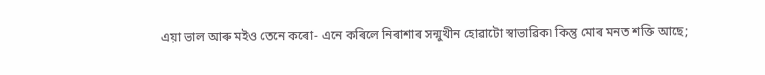এয়া ভাল আৰু মইও তেনে কৰো- এনে কৰিলে নিৰাশাৰ সন্মুখীন হোৱাটো স্বাভাৱিক৷ কিন্তু মোৰ মনত শক্তি আছে;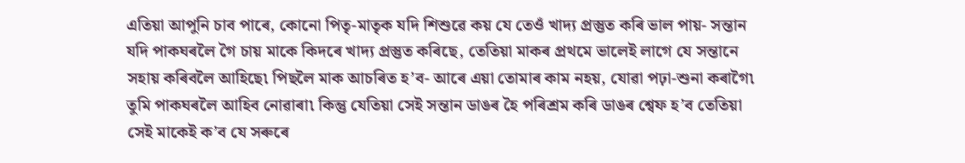এতিয়া আপুনি চাব পাৰে, কোনো পিতৃ-মাতৃক যদি শিশুৱে কয় যে তেওঁ খাদ্য প্ৰস্তুত কৰি ভাল পায়- সন্তান যদি পাকঘৰলৈ গৈ চায় মাকে কিদৰে খাদ্য প্ৰস্তুত কৰিছে, তেতিয়া মাকৰ প্ৰথমে ভালেই লাগে যে সন্তানে সহায় কৰিবলৈ আহিছে৷ পিছলৈ মাক আচৰিত হ’ব- আৰে এয়া তোমাৰ কাম নহয়, যোৱা পঢ়া-শুনা কৰাগৈ৷ তুমি পাকঘৰলৈ আহিব নোৱাৰা৷ কিন্তু যেতিয়া সেই সন্তান ডাঙৰ হৈ পৰিশ্ৰম কৰি ডাঙৰ শ্বেফ হ’ব তেতিয়া সেই মাকেই ক’ব যে সৰুৰে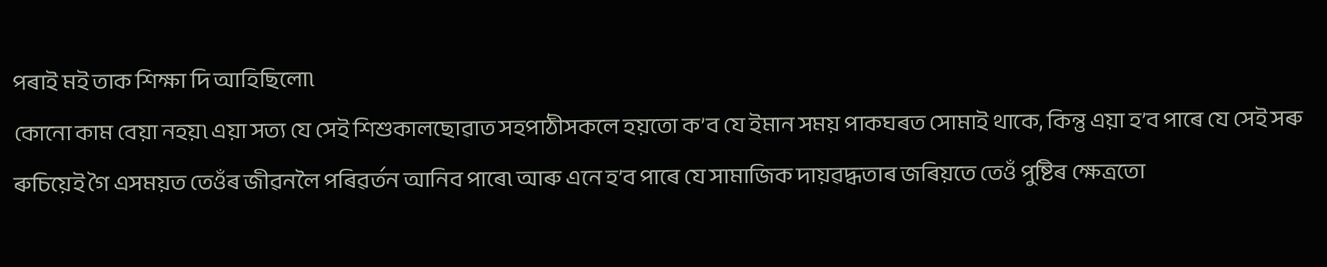পৰাই মই তাক শিক্ষা দি আহিছিলো৷
কোনো কাম বেয়া নহয়৷ এয়া সত্য যে সেই শিশুকালছোৱাত সহপাঠীসকলে হয়তো ক’ব যে ইমান সময় পাকঘৰত সোমাই থাকে, কিন্তু এয়া হ’ব পাৰে যে সেই সৰু ৰুচিয়েই গৈ এসময়ত তেওঁৰ জীৱনলৈ পৰিৱৰ্তন আনিব পাৰে৷ আৰু এনে হ’ব পাৰে যে সামাজিক দায়ৱদ্ধতাৰ জৰিয়তে তেওঁ পুষ্টিৰ ক্ষেত্ৰতো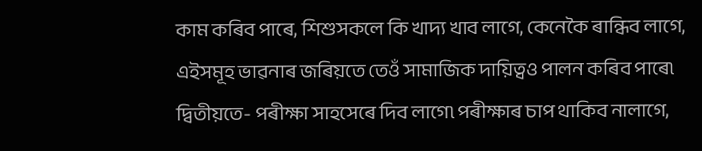কাম কৰিব পাৰে, শিশুসকলে কি খাদ্য খাব লাগে, কেনেকৈ ৰান্ধিব লাগে, এইসমূহ ভাৱনাৰ জৰিয়তে তেওঁ সামাজিক দায়িত্বও পালন কৰিব পাৰে৷
দ্বিতীয়তে- পৰীক্ষা সাহসেৰে দিব লাগে৷ পৰীক্ষাৰ চাপ থাকিব নালাগে,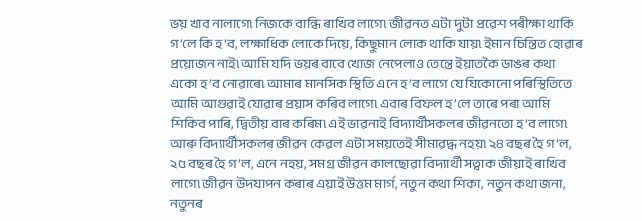ভয় খাব নালাগে৷ নিজকে বান্ধি ৰাখিব লাগে৷ জীৱনত এটা দুটা প্ৰৱেশ পৰীক্ষা থাকি গ’লে কি হ’ব, লক্ষাধিক লোকে দিয়ে, কিছুমান লোক থাকি যায়৷ ইমান চিন্তিত হোৱাৰ প্ৰয়োজন নাই৷ আমি যদি ভয়ৰ বাবে খোজ নেপেলাও তেন্তে ইয়াতকৈ ডাঙৰ কথা একো হ’ব নোৱাৰে৷ আমাৰ মানসিক স্থিতি এনে হ’ব লাগে যে যিকোনো পৰিস্থিতিতে আমি আগুৱাই যোৱাৰ প্ৰয়াস কৰিব লাগে৷ এবাৰ বিফল হ’লে তাৰে পৰা আমি শিকিব পাৰি, দ্বিতীয় বাৰ কৰিম৷ এই ভাৱনাই বিদ্যাৰ্থীসকলৰ জীৱনতো হ’ব লাগে৷ আৰু বিদ্যাৰ্থীসকলৰ জীৱন কেৱল এটা সময়তেই সীমাৱদ্ধ নহয়৷ ২৪ বছৰ হৈ গ’ল, ২৫ বছৰ হৈ গ’ল, এনে নহয়, সমগ্ৰ জীৱন কালছোৱা বিদ্যাৰ্থী সত্বাক জীয়াই ৰাখিব লাগে৷ জীৱন উদযাপন কৰাৰ এয়াই উত্তম মাৰ্গ, নতুন কথা শিকা, নতুন কথা জনা, নতুনৰ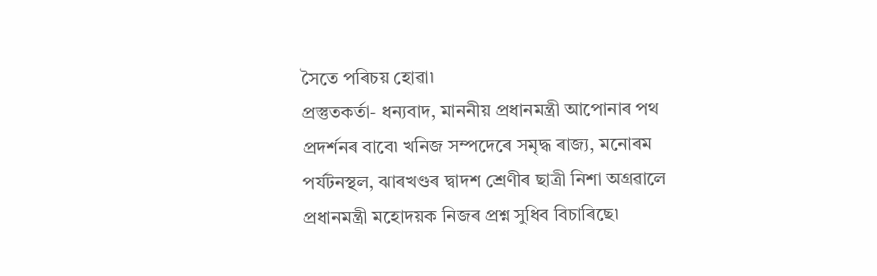সৈতে পৰিচয় হোৱা৷
প্ৰস্তুতকৰ্তা- ধন্যবাদ, মাননীয় প্ৰধানমন্ত্ৰী আপোনাৰ পথ প্ৰদৰ্শনৰ বাবে৷ খনিজ সম্পদেৰে সমৃদ্ধ ৰাজ্য, মনোৰম পৰ্যটনস্থল, ঝাৰখণ্ডৰ দ্বাদশ শ্ৰেণীৰ ছাত্ৰী নিশা অগ্ৰৱালে প্ৰধানমন্ত্ৰী মহোদয়ক নিজৰ প্ৰশ্ন সুধিব বিচাৰিছে৷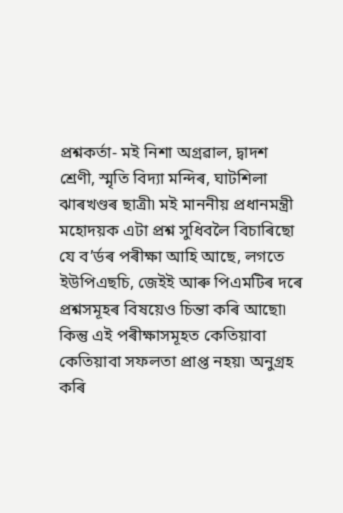প্ৰশ্নকৰ্তা- মই নিশা অগ্ৰৱাল, দ্বাদশ শ্ৰেণী, স্মৃতি বিদ্যা মন্দিৰ, ঘাটশিলা ঝাৰখণ্ডৰ ছাত্ৰী৷ মই মাননীয় প্ৰধানমন্ত্ৰী মহোদয়ক এটা প্ৰশ্ন সুধিবলৈ বিচাৰিছো যে ব’ৰ্ডৰ পৰীক্ষা আহি আছে, লগতে ইউপিএছচি, জেইই আৰু পিএমটিৰ দৰে প্ৰশ্নসমূহৰ বিষয়েও চিন্তা কৰি আছো৷ কিন্তু এই পৰীক্ষাসমূহত কেতিয়াবা কেতিয়াবা সফলতা প্ৰাপ্ত নহয়৷ অনুগ্ৰহ কৰি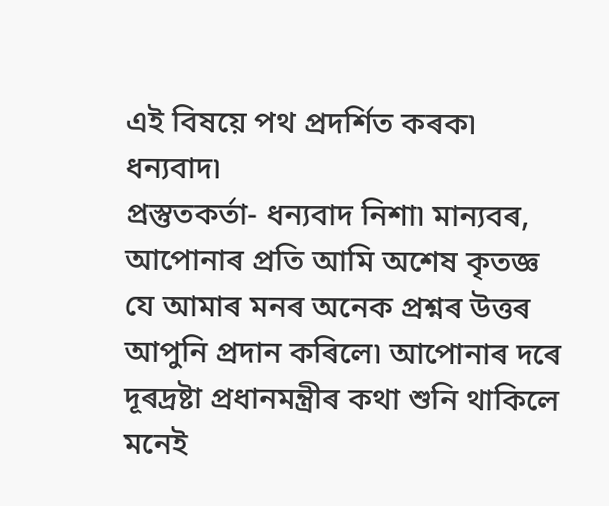এই বিষয়ে পথ প্ৰদৰ্শিত কৰক৷ ধন্যবাদ৷
প্ৰস্তুতকৰ্তা- ধন্যবাদ নিশা৷ মান্যবৰ, আপোনাৰ প্ৰতি আমি অশেষ কৃতজ্ঞ যে আমাৰ মনৰ অনেক প্ৰশ্নৰ উত্তৰ আপুনি প্ৰদান কৰিলে৷ আপোনাৰ দৰে দূৰদ্ৰষ্টা প্ৰধানমন্ত্ৰীৰ কথা শুনি থাকিলে মনেই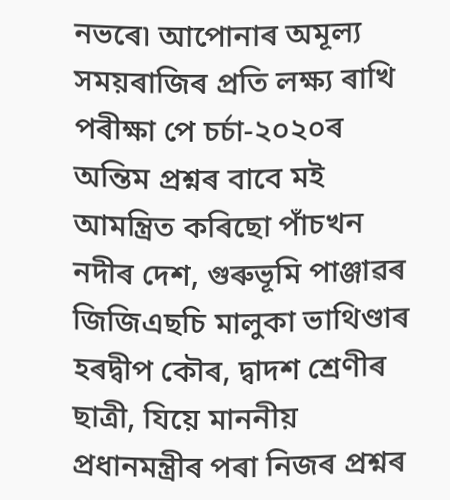নভৰে৷ আপোনাৰ অমূল্য সময়ৰাজিৰ প্ৰতি লক্ষ্য ৰাখি পৰীক্ষা পে চৰ্চা-২০২০ৰ অন্তিম প্ৰশ্নৰ বাবে মই আমন্ত্ৰিত কৰিছো পাঁচখন নদীৰ দেশ, গুৰুভূমি পাঞ্জাৱৰ জিজিএছচি মালুকা ভাথিণ্ডাৰ হৰদ্বীপ কৌৰ, দ্বাদশ শ্ৰেণীৰ ছাত্ৰী, যিয়ে মাননীয় প্ৰধানমন্ত্ৰীৰ পৰা নিজৰ প্ৰশ্নৰ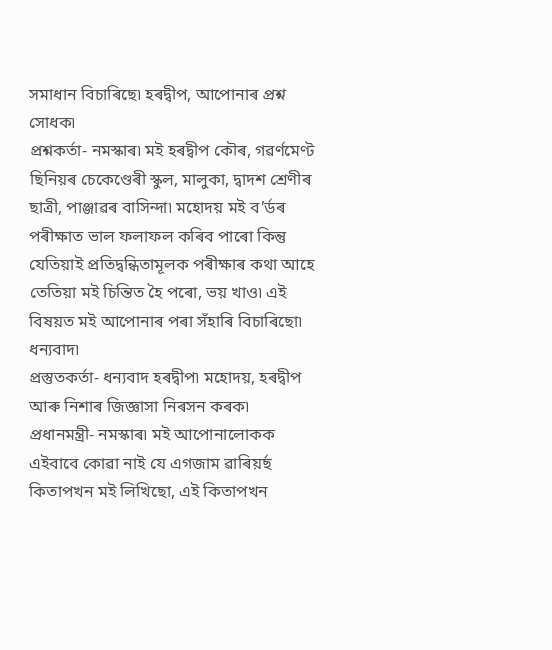সমাধান বিচাৰিছে৷ হৰদ্বীপ, আপোনাৰ প্ৰশ্ন সোধক৷
প্ৰশ্নকৰ্তা- নমস্কাৰ৷ মই হৰদ্বীপ কৌৰ, গৱৰ্ণমেণ্ট ছিনিয়ৰ চেকেণ্ডেৰী স্কুল, মালুকা, দ্বাদশ শ্ৰেণীৰ ছাত্ৰী, পাঞ্জাৱৰ বাসিন্দা৷ মহোদয় মই ব’ৰ্ডৰ পৰীক্ষাত ভাল ফলাফল কৰিব পাৰো কিন্তু যেতিয়াই প্ৰতিদ্বন্ধিতামূলক পৰীক্ষাৰ কথা আহে তেতিয়া মই চিন্তিত হৈ পৰো, ভয় খাও৷ এই বিষয়ত মই আপোনাৰ পৰা সঁহাৰি বিচাৰিছো৷ ধন্যবাদ৷
প্ৰস্তুতকৰ্তা- ধন্যবাদ হৰদ্বীপ৷ মহোদয়, হৰদ্বীপ আৰু নিশাৰ জিজ্ঞাসা নিৰসন কৰক৷
প্ৰধানমন্ত্ৰী- নমস্কাৰ৷ মই আপোনালোকক এইবাবে কোৱা নাই যে এগজাম ৱাৰিয়ৰ্ছ কিতাপখন মই লিখিছো, এই কিতাপখন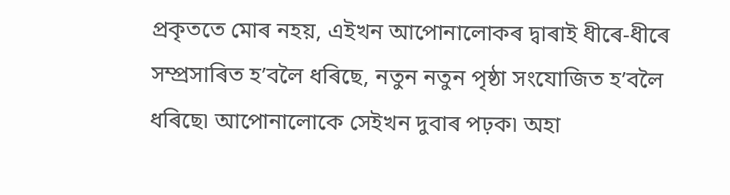প্ৰকৃততে মোৰ নহয়, এইখন আপোনালোকৰ দ্বাৰাই ধীৰে-ধীৰে সম্প্ৰসাৰিত হ’বলৈ ধৰিছে, নতুন নতুন পৃষ্ঠা সংযোজিত হ’বলৈ ধৰিছে৷ আপোনালোকে সেইখন দুবাৰ পঢ়ক৷ অহা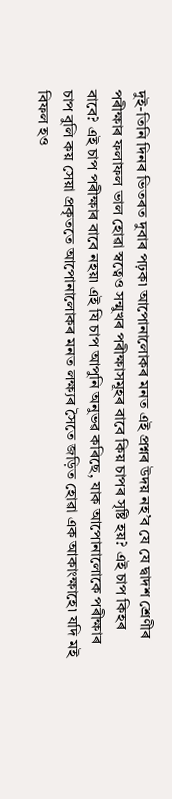দুই-তিনি দিনৰ ভিতৰত দুবাৰ পঢ়ক৷ আপোনালোকৰ মনত এই প্ৰশ্নৰ উদয় নহ’ব যে যে দ্বাদশ শ্ৰেণীৰ পৰীক্ষাৰ ফলাফল ভাল হোৱা স্বত্বেও সন্মুখৰ পৰীক্ষাসমূহৰ বাবে কিয় চাপৰ সৃষ্টি হয়? এই চাপ কিহৰ বাবে? এই চাপ পৰীক্ষাৰ বাবে নহয়৷ এই যি চাপ আপুনি অনুভৱ কৰিছে, যাক আপোনালোকে পৰীক্ষাৰ চাপ বুলি কয় সেয়া প্ৰকৃততে আপোনালোকৰ মনত লক্ষ্যৰ সৈতে জড়িত হোৱা এক আকাংক্ষাহে৷ যদি মই বিফল হও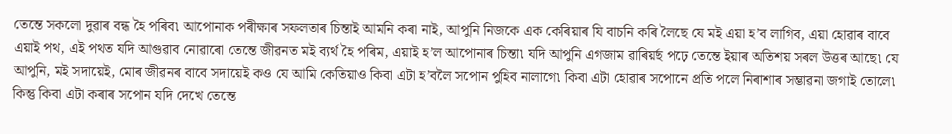তেন্তে সকলো দুৱাৰ বন্ধ হৈ পৰিব৷ আপোনাক পৰীক্ষাৰ সফলতাৰ চিন্তাই আমনি কৰা নাই, আপুনি নিজকে এক কেৰিয়াৰ যি বাচনি কৰি লৈছে যে মই এয়া হ’ব লাগিব, এয়া হোৱাৰ বাবে এয়াই পথ, এই পথত যদি আগুৱাব নোৱাৰো তেন্তে জীৱনত মই ব্যৰ্থ হৈ পৰিম, এয়াই হ’ল আপোনাৰ চিন্তা৷ যদি আপুনি এগজাম ৱাৰিয়ৰ্ছ পঢ়ে তেন্তে ইয়াৰ অতিশয় সৰল উত্তৰ আছে৷ যে আপুনি, মই সদায়েই, মোৰ জীৱনৰ বাবে সদায়েই কও যে আমি কেতিয়াও কিবা এটা হ’বলৈ সপোন পুহিব নালাগে৷ কিবা এটা হোৱাৰ সপোনে প্ৰতি পলে নিৰাশাৰ সম্ভাৱনা জগাই তোলে৷ কিন্তু কিবা এটা কৰাৰ সপোন যদি দেখে তেন্তে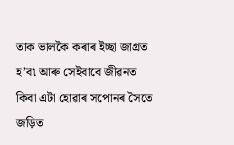তাক ভালকৈ কৰাৰ ইচ্ছা জাগ্ৰত হ’ব৷ আৰু সেইবাবে জীৱনত কিবা এটা হোৱাৰ সপোনৰ সৈতে জড়িত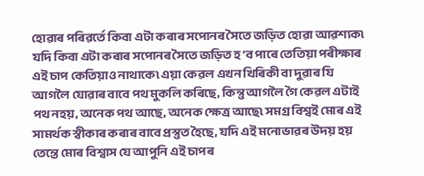হোৱাৰ পৰিৱৰ্তে কিবা এটা কৰাৰ সপোনৰ সৈতে জড়িত হোৱা আৱশ্যক৷ যদি কিবা এটা কৰাৰ সপোনৰ সৈতে জড়িত হ’ব পাৰে তেতিয়া পৰীক্ষাৰ এই চাপ কেতিয়াও নাথাকে৷ এয়া কেৱল এখন খিৰিকী বা দুৱাৰ যি আগলৈ যোৱাৰ বাবে পথ মুকলি কৰিছে, কিন্তু আগলৈ গৈ কেৱল এটাই পথ নহয়, অনেক পথ আছে, অনেক ক্ষেত্ৰ আছে৷ সমগ্ৰ বিশ্বই মোৰ এই সামৰ্থক স্বীকাৰ কৰাৰ বাবে প্ৰস্তুত হৈছে, যদি এই মনোভাৱৰ উদয় হয় তেন্তে মোৰ বিশ্বাস যে আপুনি এই চাপৰ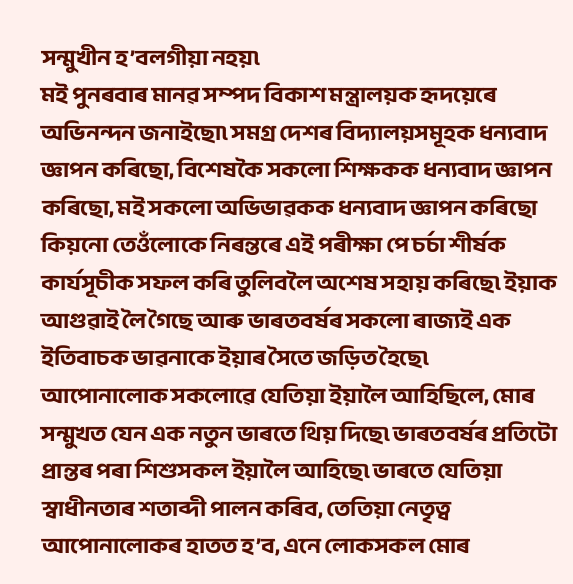সন্মুখীন হ’বলগীয়া নহয়৷
মই পুনৰবাৰ মানৱ সম্পদ বিকাশ মন্ত্ৰালয়ক হৃদয়েৰে অভিনন্দন জনাইছো৷ সমগ্ৰ দেশৰ বিদ্যালয়সমূহক ধন্যবাদ জ্ঞাপন কৰিছো, বিশেষকৈ সকলো শিক্ষকক ধন্যবাদ জ্ঞাপন কৰিছো, মই সকলো অভিভাৱকক ধন্যবাদ জ্ঞাপন কৰিছো কিয়নো তেওঁলোকে নিৰন্তৰে এই পৰীক্ষা পে চৰ্চা শীৰ্ষক কাৰ্যসূচীক সফল কৰি তুলিবলৈ অশেষ সহায় কৰিছে৷ ইয়াক আগুৱাই লৈ গৈছে আৰু ভাৰতবৰ্ষৰ সকলো ৰাজ্যই এক ইতিবাচক ভাৱনাকে ইয়াৰ সৈতে জড়িত হৈছে৷
আপোনালোক সকলোৱে যেতিয়া ইয়ালৈ আহিছিলে, মোৰ সন্মুখত যেন এক নতুন ভাৰতে থিয় দিছে৷ ভাৰতবৰ্ষৰ প্ৰতিটো প্ৰান্তৰ পৰা শিশুসকল ইয়ালৈ আহিছে৷ ভাৰতে যেতিয়া স্বাধীনতাৰ শতাব্দী পালন কৰিব, তেতিয়া নেতৃত্ব আপোনালোকৰ হাতত হ’ব, এনে লোকসকল মোৰ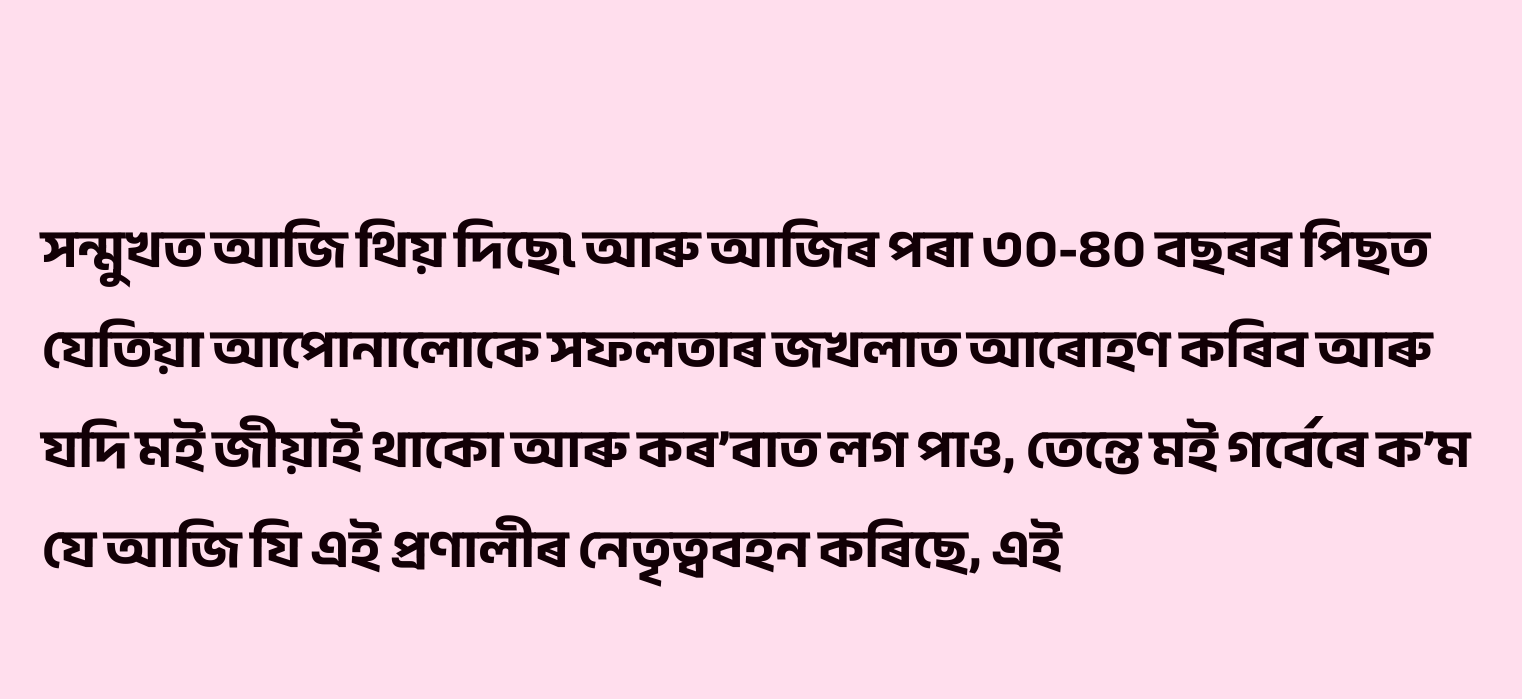সন্মুখত আজি থিয় দিছে৷ আৰু আজিৰ পৰা ৩০-৪০ বছৰৰ পিছত যেতিয়া আপোনালোকে সফলতাৰ জখলাত আৰোহণ কৰিব আৰু যদি মই জীয়াই থাকো আৰু কৰ’বাত লগ পাও, তেন্তে মই গৰ্বেৰে ক’ম যে আজি যি এই প্ৰণালীৰ নেতৃত্ববহন কৰিছে, এই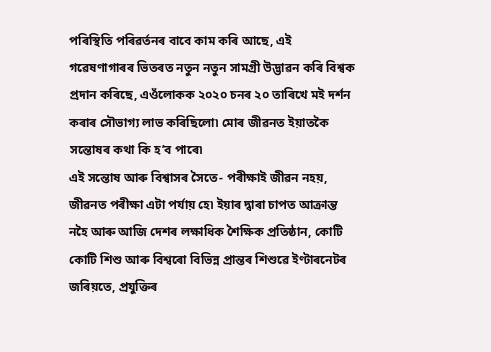পৰিস্থিতি পৰিৱৰ্তনৰ বাবে কাম কৰি আছে, এই গৱেষণাগাৰৰ ভিতৰত নতুন নতুন সামগ্ৰী উদ্ভাৱন কৰি বিশ্বক প্ৰদান কৰিছে, এওঁলোকক ২০২০ চনৰ ২০ তাৰিখে মই দৰ্শন কৰাৰ সৌভাগ্য লাভ কৰিছিলো৷ মোৰ জীৱনত ইয়াতকৈ সন্তোষৰ কথা কি হ’ব পাৰে৷
এই সন্তোষ আৰু বিশ্বাসৰ সৈতে- পৰীক্ষাই জীৱন নহয়, জীৱনত পৰীক্ষা এটা পৰ্যায় হে৷ ইয়াৰ দ্বাৰা চাপত আক্ৰান্ত নহৈ আৰু আজি দেশৰ লক্ষাধিক শৈক্ষিক প্ৰতিষ্ঠান, কোটি কোটি শিশু আৰু বিশ্বৰো বিভিন্ন প্ৰান্তৰ শিশুৱে ইণ্টাৰনেটৰ জৰিয়তে, প্ৰযুক্তিৰ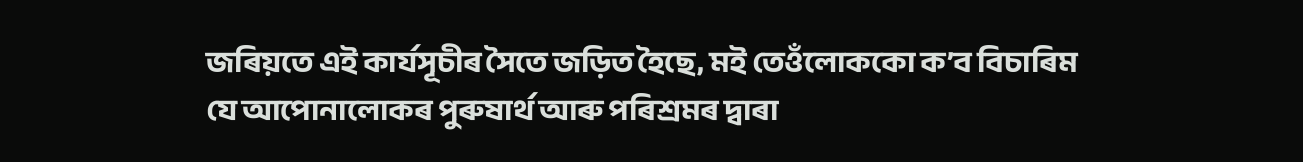জৰিয়তে এই কাৰ্যসূচীৰ সৈতে জড়িত হৈছে, মই তেওঁলোককো ক’ব বিচাৰিম যে আপোনালোকৰ পুৰুষাৰ্থ আৰু পৰিশ্ৰমৰ দ্বাৰা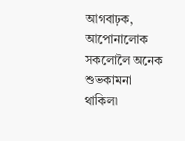আগবাঢ়ক, আপোনালোক সকলোলৈ অনেক শুভকামনা থাকিল৷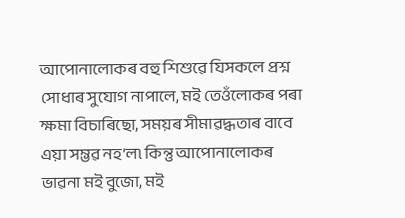আপোনালোকৰ বহু শিশুৱে যিসকলে প্ৰশ্ন সোধাৰ সুযোগ নাপালে, মই তেওঁলোকৰ পৰা ক্ষমা বিচাৰিছো, সময়ৰ সীমাৱদ্ধতাৰ বাবে এয়া সম্ভৱ নহ’ল৷ কিন্তু আপোনালোকৰ ভাৱনা মই বুজো, মই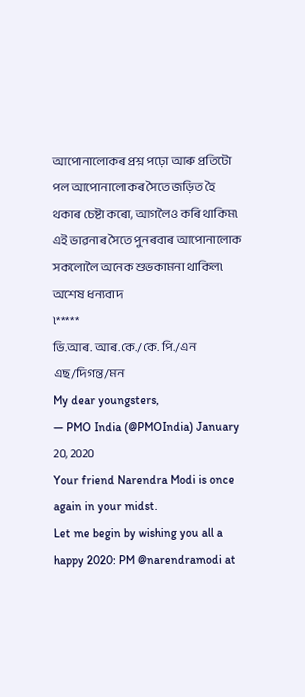আপোনালোকৰ প্ৰশ্ন পঢ়ো আৰু প্ৰতিটো পল আপোনালোকৰ সৈতে জড়িত হৈ থকাৰ চেষ্টা কৰো, আগলৈও কৰি থাকিম৷
এই ভাৱনাৰ সৈতে পুনৰবাৰ আপোনালোক সকলোলৈ অনেক শুভকামনা থাকিল৷ অশেষ ধন্যবাদ
৷*****
ভি.আৰ. আৰ.কে./কে. পি./এন এছ/দিগন্ত/মন
My dear youngsters,
— PMO India (@PMOIndia) January 20, 2020
Your friend Narendra Modi is once again in your midst.
Let me begin by wishing you all a happy 2020: PM @narendramodi at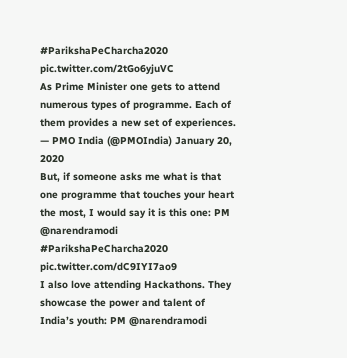#ParikshaPeCharcha2020 pic.twitter.com/2tGo6yjuVC
As Prime Minister one gets to attend numerous types of programme. Each of them provides a new set of experiences.
— PMO India (@PMOIndia) January 20, 2020
But, if someone asks me what is that one programme that touches your heart the most, I would say it is this one: PM @narendramodi #ParikshaPeCharcha2020 pic.twitter.com/dC9IYI7ao9
I also love attending Hackathons. They showcase the power and talent of India’s youth: PM @narendramodi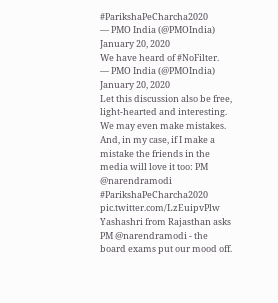#ParikshaPeCharcha2020
— PMO India (@PMOIndia) January 20, 2020
We have heard of #NoFilter.
— PMO India (@PMOIndia) January 20, 2020
Let this discussion also be free, light-hearted and interesting.
We may even make mistakes. And, in my case, if I make a mistake the friends in the media will love it too: PM @narendramodi #ParikshaPeCharcha2020 pic.twitter.com/LzEuipvPlw
Yashashri from Rajasthan asks PM @narendramodi - the board exams put our mood off.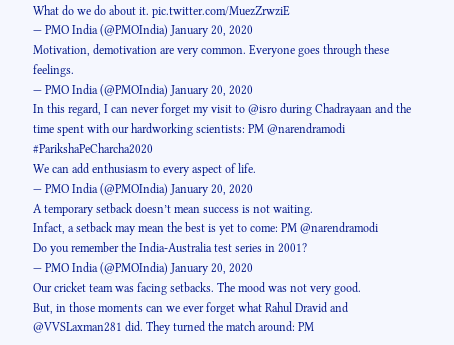What do we do about it. pic.twitter.com/MuezZrwziE
— PMO India (@PMOIndia) January 20, 2020
Motivation, demotivation are very common. Everyone goes through these feelings.
— PMO India (@PMOIndia) January 20, 2020
In this regard, I can never forget my visit to @isro during Chadrayaan and the time spent with our hardworking scientists: PM @narendramodi #ParikshaPeCharcha2020
We can add enthusiasm to every aspect of life.
— PMO India (@PMOIndia) January 20, 2020
A temporary setback doesn’t mean success is not waiting.
Infact, a setback may mean the best is yet to come: PM @narendramodi
Do you remember the India-Australia test series in 2001?
— PMO India (@PMOIndia) January 20, 2020
Our cricket team was facing setbacks. The mood was not very good.
But, in those moments can we ever forget what Rahul Dravid and @VVSLaxman281 did. They turned the match around: PM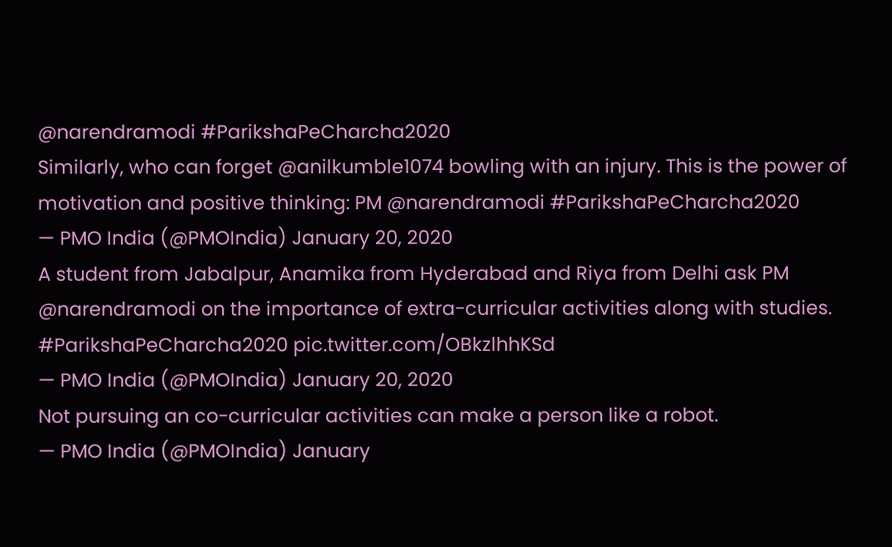@narendramodi #ParikshaPeCharcha2020
Similarly, who can forget @anilkumble1074 bowling with an injury. This is the power of motivation and positive thinking: PM @narendramodi #ParikshaPeCharcha2020
— PMO India (@PMOIndia) January 20, 2020
A student from Jabalpur, Anamika from Hyderabad and Riya from Delhi ask PM @narendramodi on the importance of extra-curricular activities along with studies. #ParikshaPeCharcha2020 pic.twitter.com/OBkzlhhKSd
— PMO India (@PMOIndia) January 20, 2020
Not pursuing an co-curricular activities can make a person like a robot.
— PMO India (@PMOIndia) January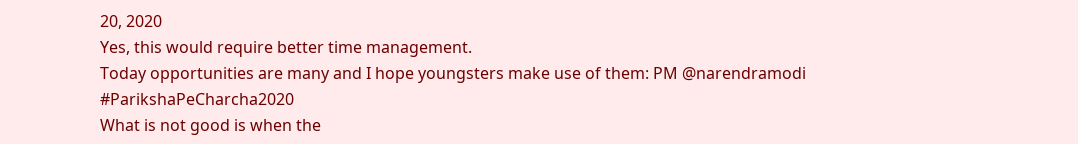20, 2020
Yes, this would require better time management.
Today opportunities are many and I hope youngsters make use of them: PM @narendramodi #ParikshaPeCharcha2020
What is not good is when the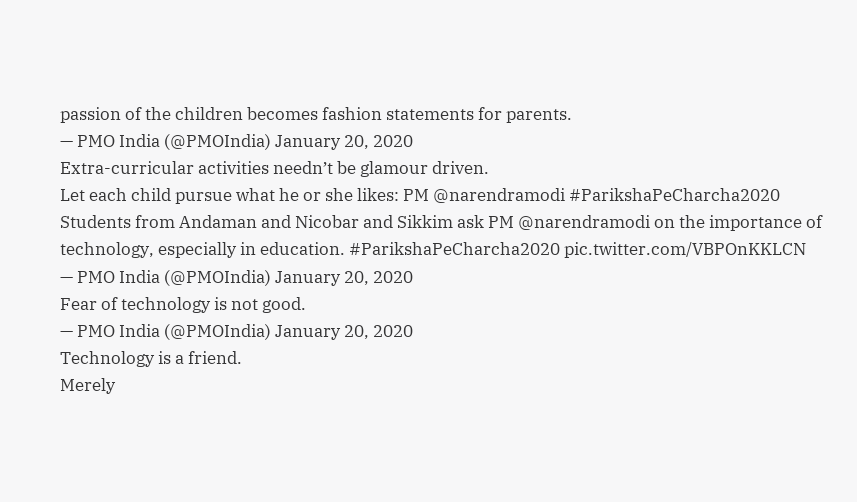passion of the children becomes fashion statements for parents.
— PMO India (@PMOIndia) January 20, 2020
Extra-curricular activities needn’t be glamour driven.
Let each child pursue what he or she likes: PM @narendramodi #ParikshaPeCharcha2020
Students from Andaman and Nicobar and Sikkim ask PM @narendramodi on the importance of technology, especially in education. #ParikshaPeCharcha2020 pic.twitter.com/VBPOnKKLCN
— PMO India (@PMOIndia) January 20, 2020
Fear of technology is not good.
— PMO India (@PMOIndia) January 20, 2020
Technology is a friend.
Merely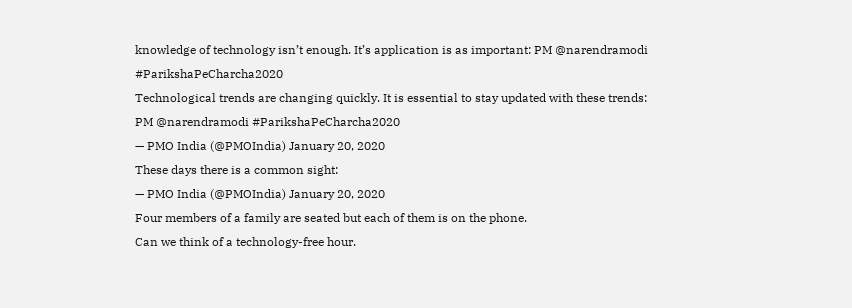knowledge of technology isn’t enough. It’s application is as important: PM @narendramodi #ParikshaPeCharcha2020
Technological trends are changing quickly. It is essential to stay updated with these trends: PM @narendramodi #ParikshaPeCharcha2020
— PMO India (@PMOIndia) January 20, 2020
These days there is a common sight:
— PMO India (@PMOIndia) January 20, 2020
Four members of a family are seated but each of them is on the phone.
Can we think of a technology-free hour.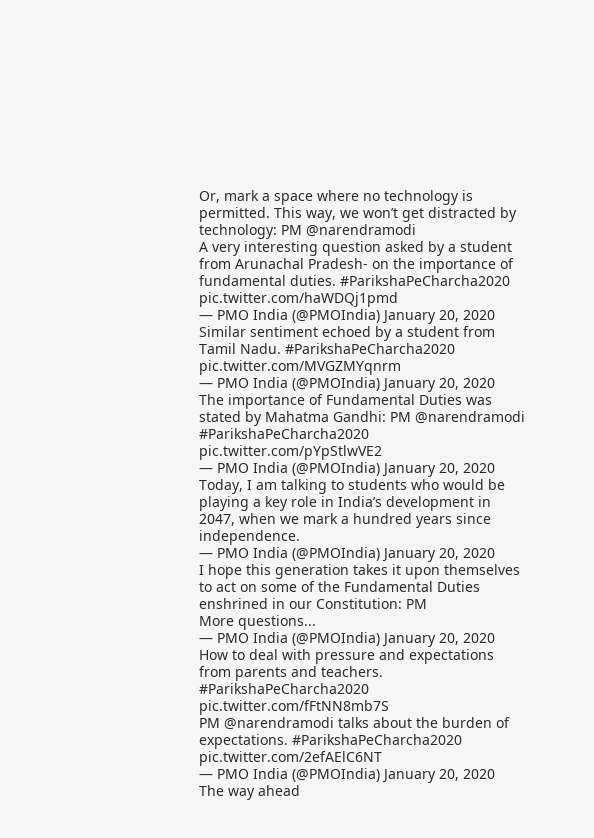Or, mark a space where no technology is permitted. This way, we won’t get distracted by technology: PM @narendramodi
A very interesting question asked by a student from Arunachal Pradesh- on the importance of fundamental duties. #ParikshaPeCharcha2020 pic.twitter.com/haWDQj1pmd
— PMO India (@PMOIndia) January 20, 2020
Similar sentiment echoed by a student from Tamil Nadu. #ParikshaPeCharcha2020 pic.twitter.com/MVGZMYqnrm
— PMO India (@PMOIndia) January 20, 2020
The importance of Fundamental Duties was stated by Mahatma Gandhi: PM @narendramodi #ParikshaPeCharcha2020 pic.twitter.com/pYpStlwVE2
— PMO India (@PMOIndia) January 20, 2020
Today, I am talking to students who would be playing a key role in India’s development in 2047, when we mark a hundred years since independence.
— PMO India (@PMOIndia) January 20, 2020
I hope this generation takes it upon themselves to act on some of the Fundamental Duties enshrined in our Constitution: PM
More questions...
— PMO India (@PMOIndia) January 20, 2020
How to deal with pressure and expectations from parents and teachers. #ParikshaPeCharcha2020 pic.twitter.com/fFtNN8mb7S
PM @narendramodi talks about the burden of expectations. #ParikshaPeCharcha2020 pic.twitter.com/2efAElC6NT
— PMO India (@PMOIndia) January 20, 2020
The way ahead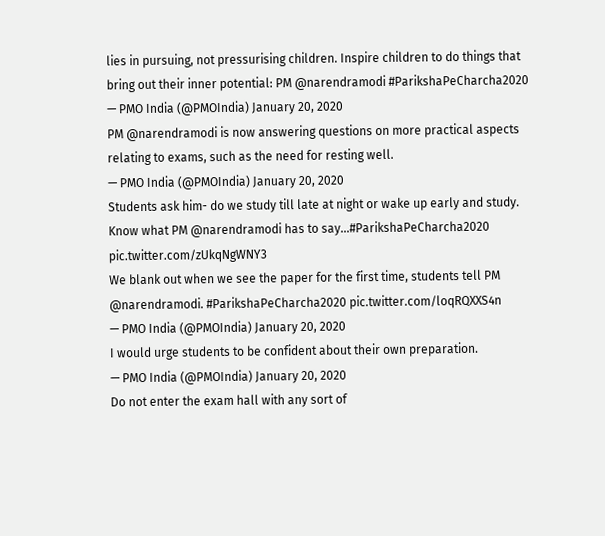lies in pursuing, not pressurising children. Inspire children to do things that bring out their inner potential: PM @narendramodi #ParikshaPeCharcha2020
— PMO India (@PMOIndia) January 20, 2020
PM @narendramodi is now answering questions on more practical aspects relating to exams, such as the need for resting well.
— PMO India (@PMOIndia) January 20, 2020
Students ask him- do we study till late at night or wake up early and study.
Know what PM @narendramodi has to say...#ParikshaPeCharcha2020 pic.twitter.com/zUkqNgWNY3
We blank out when we see the paper for the first time, students tell PM @narendramodi. #ParikshaPeCharcha2020 pic.twitter.com/loqRQXXS4n
— PMO India (@PMOIndia) January 20, 2020
I would urge students to be confident about their own preparation.
— PMO India (@PMOIndia) January 20, 2020
Do not enter the exam hall with any sort of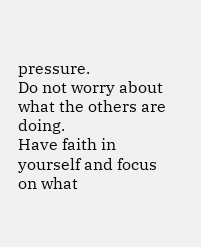pressure.
Do not worry about what the others are doing.
Have faith in yourself and focus on what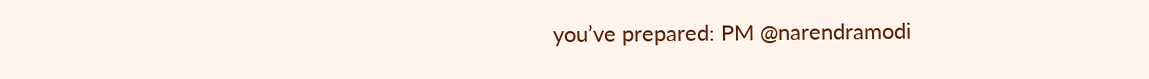you’ve prepared: PM @narendramodi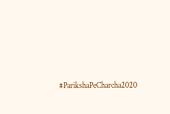#ParikshaPeCharcha2020